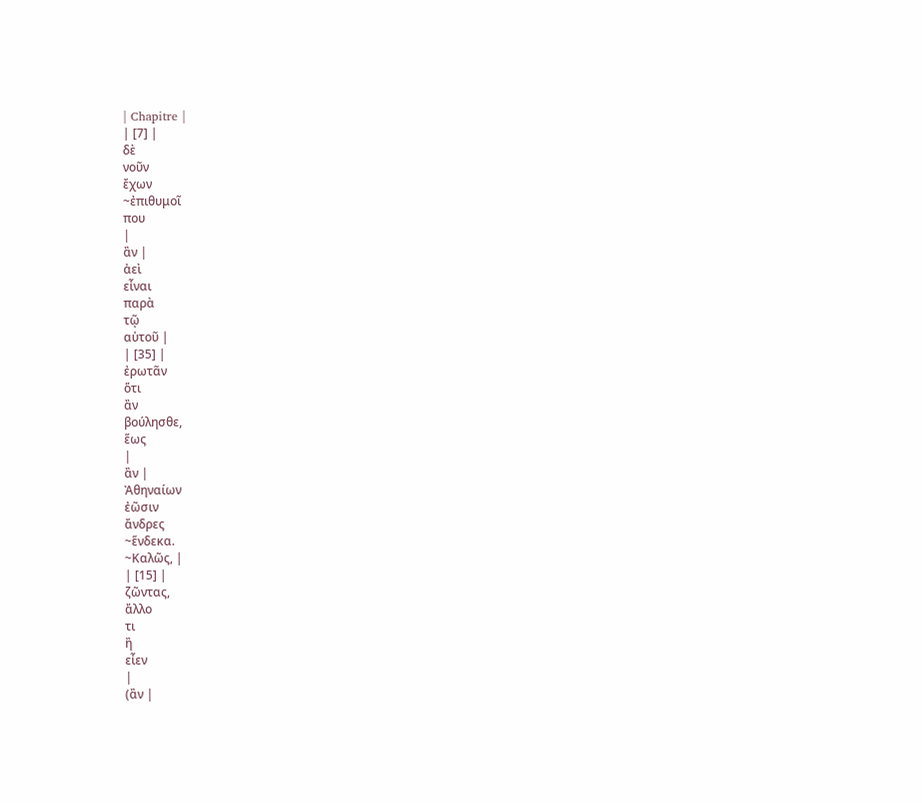| Chapitre |
| [7] |
δὲ
νοῦν
ἔχων
~ἐπιθυμοῖ
που
|
ἂν |
ἀεὶ
εἶναι
παρὰ
τῷ
αὑτοῦ |
| [35] |
ἐρωτᾶν
ὅτι
ἂν
βούλησθε,
ἕως
|
ἂν |
Ἀθηναίων
ἐῶσιν
ἄνδρες
~ἕνδεκα.
~Καλῶς, |
| [15] |
ζῶντας,
ἄλλο
τι
ἢ
εἶεν
|
(ἂν |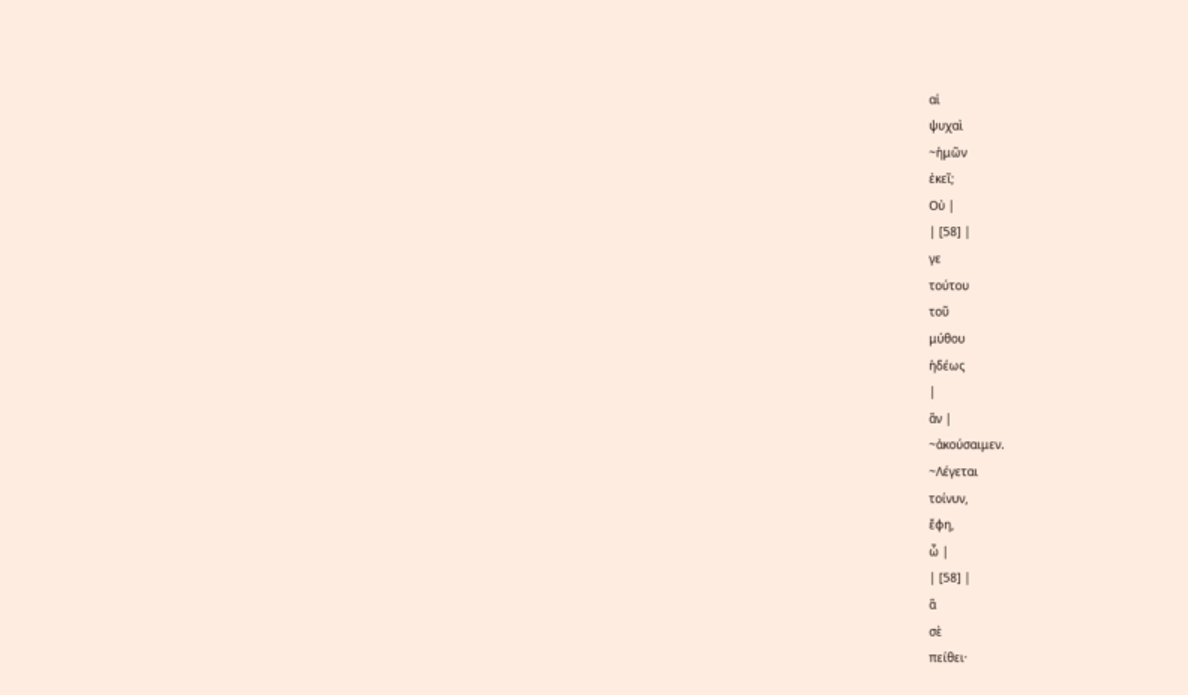αἱ
ψυχαὶ
~ἡμῶν
ἐκεῖ;
Οὐ |
| [58] |
γε
τούτου
τοῦ
μύθου
ἡδέως
|
ἂν |
~ἀκούσαιμεν.
~Λέγεται
τοίνυν,
ἔφη,
ὦ |
| [58] |
ἃ
σὲ
πείθει·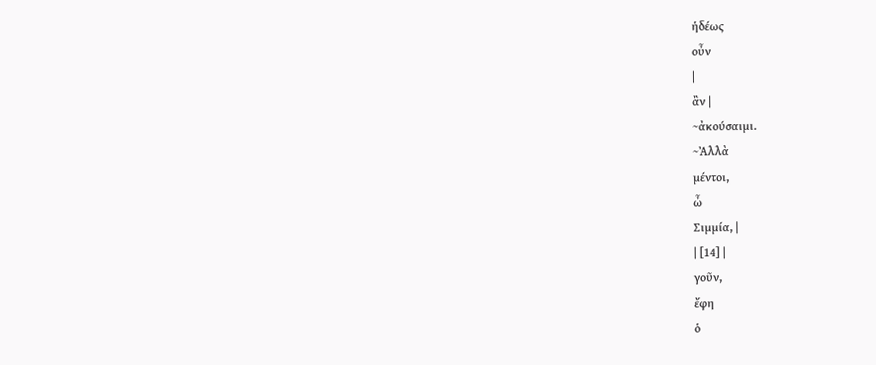ἡδέως
οὖν
|
ἂν |
~ἀκούσαιμι.
~Ἀλλὰ
μέντοι,
ὦ
Σιμμία, |
| [14] |
γοῦν,
ἔφη
ὁ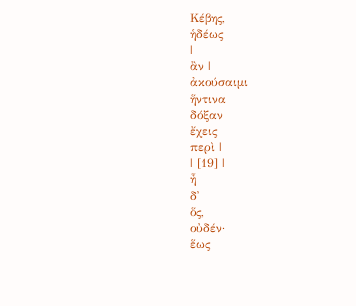Κέβης,
ἡδέως
|
ἂν |
ἀκούσαιμι
ἥντινα
δόξαν
ἔχεις
περὶ |
| [19] |
ἦ
δ᾽
ὅς,
οὐδέν·
ἕως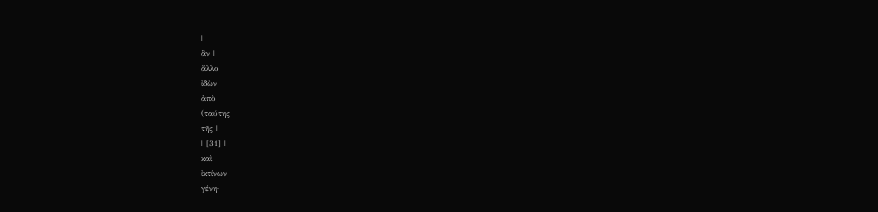|
ἂν |
ἄλλο
ἰδὼν
ἀπὸ
(ταύτης
τῆς |
| [31] |
καὶ
ἰκτίνων
γένη·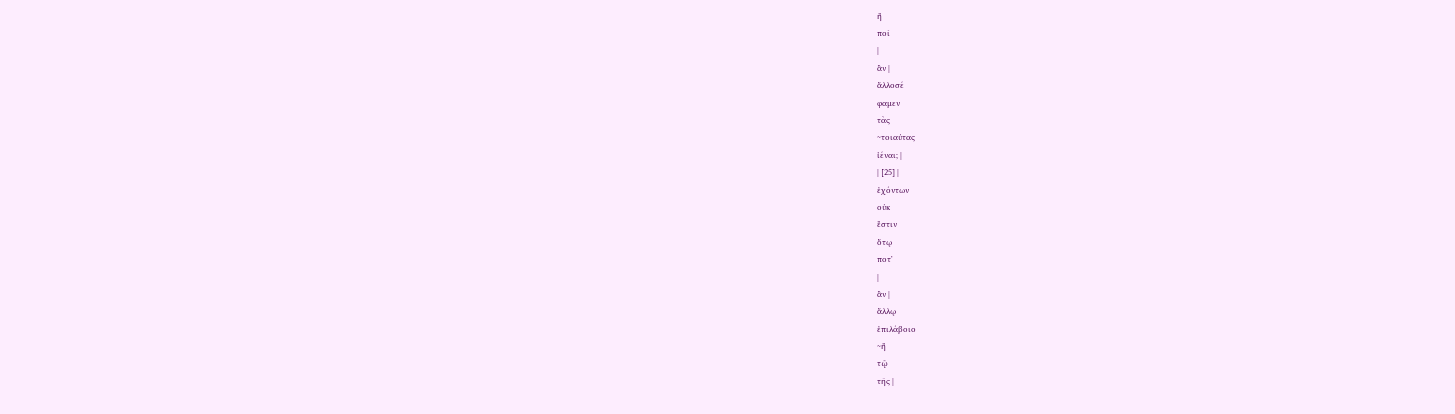ἢ
ποῖ
|
ἂν |
ἄλλοσέ
φαμεν
τὰς
~τοιαύτας
ἰέναι; |
| [25] |
ἐχόντων
οὐκ
ἔστιν
ὅτῳ
ποτ᾽
|
ἂν |
ἄλλῳ
ἐπιλάβοιο
~ἢ
τῷ
τῆς |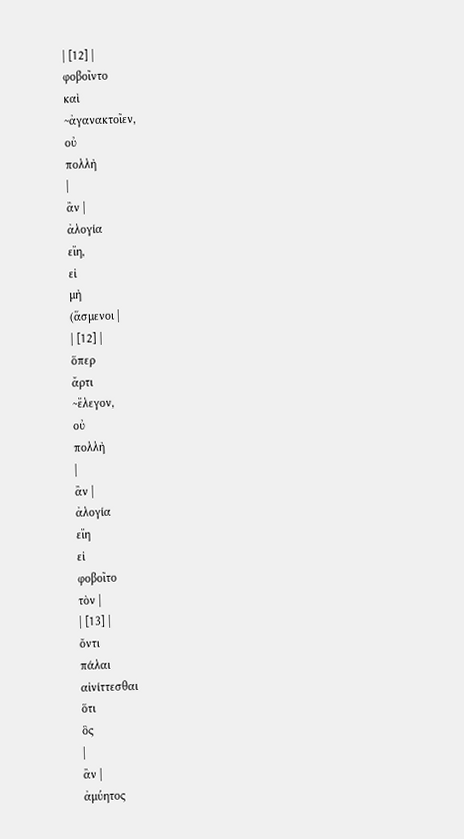| [12] |
φοβοῖντο
καὶ
~ἀγανακτοῖεν,
οὐ
πολλὴ
|
ἂν |
ἀλογία
εἴη,
εἰ
μὴ
(ἅσμενοι |
| [12] |
ὅπερ
ἄρτι
~ἔλεγον,
οὐ
πολλὴ
|
ἂν |
ἀλογία
εἴη
εἰ
φοβοῖτο
τὸν |
| [13] |
ὄντι
πάλαι
αἰνίττεσθαι
ὅτι
ὃς
|
ἂν |
ἀμύητος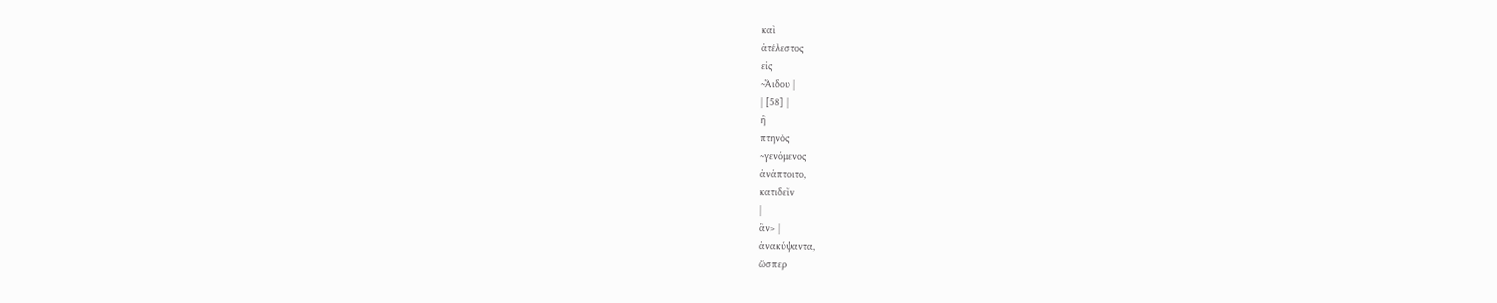καὶ
ἀτέλεστος
εἰς
~Ἅιδου |
| [58] |
ἢ
πτηνὸς
~γενόμενος
ἀνάπτοιτο,
κατιδεῖν
|
ἂν> |
ἀνακύψαντα,
ὥσπερ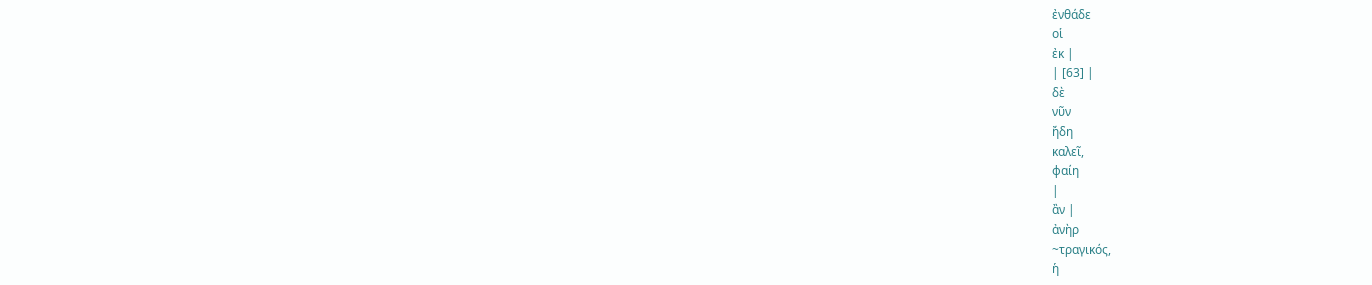ἐνθάδε
οἱ
ἐκ |
| [63] |
δὲ
νῦν
ἤδη
καλεῖ,
φαίη
|
ἂν |
ἀνὴρ
~τραγικός,
ἡ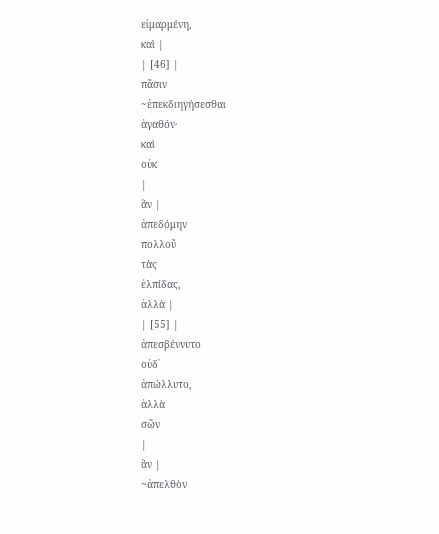εἱμαρμένη,
καὶ |
| [46] |
πᾶσιν
~ἐπεκδιηγήσεσθαι
ἀγαθόν·
καὶ
οὐκ
|
ἂν |
ἀπεδόμην
πολλοῦ
τὰς
ἐλπίδας,
ἀλλὰ |
| [55] |
ἀπεσβέννυτο
οὐδ᾽
ἀπώλλυτο,
ἀλλὰ
σῶν
|
ἂν |
~ἀπελθὸν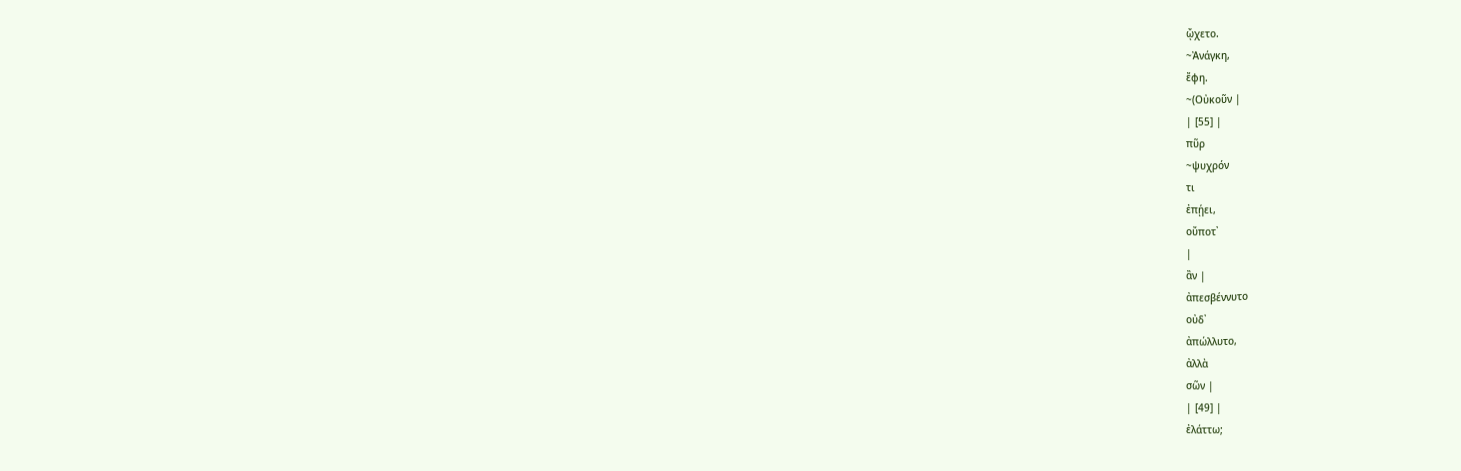ᾤχετο.
~Ἀνάγκη,
ἔφη.
~(Οὐκοῦν |
| [55] |
πῦρ
~ψυχρόν
τι
ἐπῄει,
οὔποτ᾽
|
ἂν |
ἀπεσβέννυτο
οὐδ᾽
ἀπώλλυτο,
ἀλλὰ
σῶν |
| [49] |
ἐλάττω;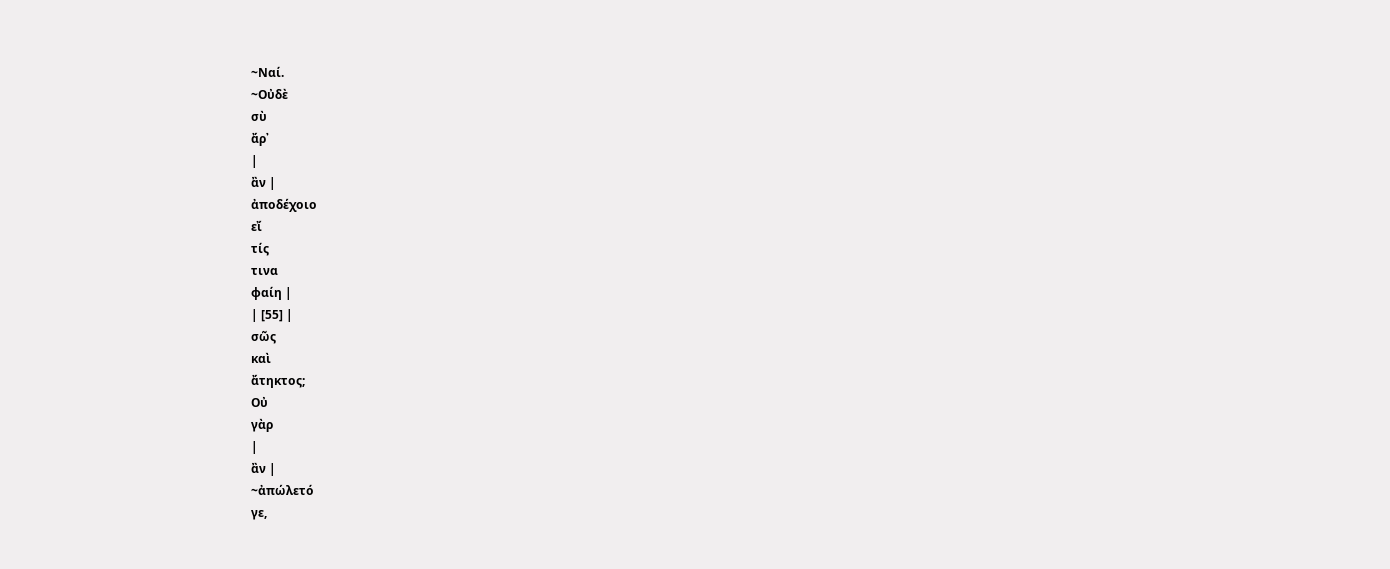~Ναί.
~Οὐδὲ
σὺ
ἄρ᾽
|
ἂν |
ἀποδέχοιο
εἴ
τίς
τινα
φαίη |
| [55] |
σῶς
καὶ
ἄτηκτος;
Οὐ
γὰρ
|
ἂν |
~ἀπώλετό
γε,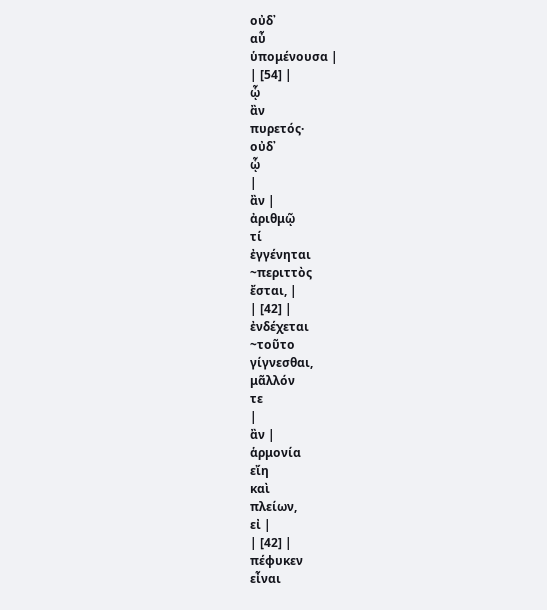οὐδ᾽
αὖ
ὑπομένουσα |
| [54] |
ᾧ
ἂν
πυρετός·
οὐδ᾽
ᾧ
|
ἂν |
ἀριθμῷ
τί
ἐγγένηται
~περιττὸς
ἔσται, |
| [42] |
ἐνδέχεται
~τοῦτο
γίγνεσθαι,
μᾶλλόν
τε
|
ἂν |
ἁρμονία
εἴη
καὶ
πλείων,
εἰ |
| [42] |
πέφυκεν
εἶναι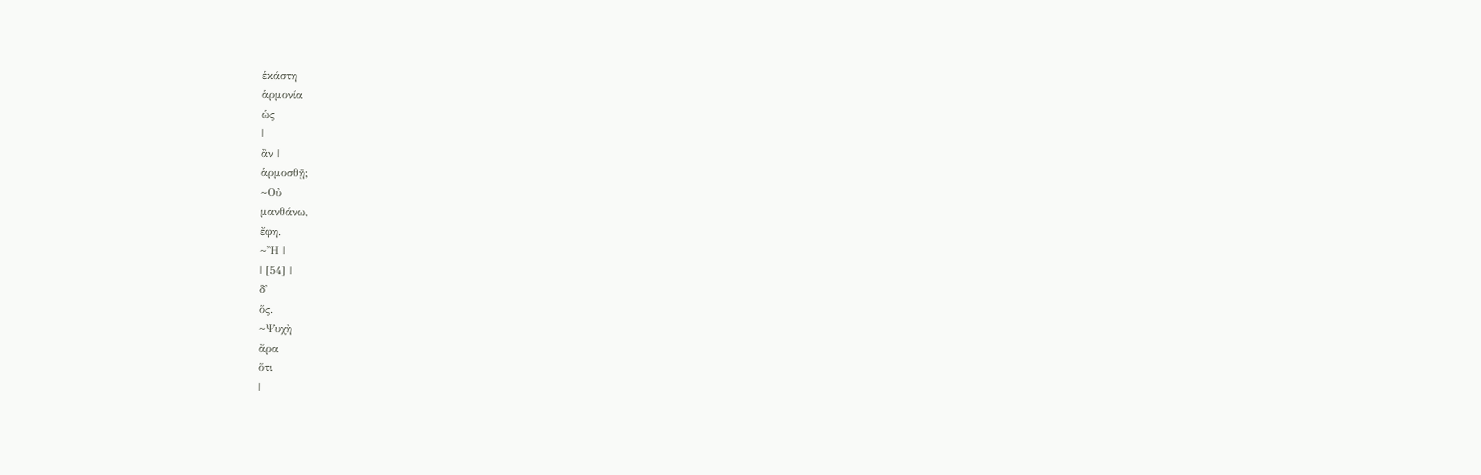ἑκάστη
ἁρμονία
ὡς
|
ἂν |
ἁρμοσθῇ;
~Οὐ
μανθάνω,
ἔφη.
~Ἢ |
| [54] |
δ᾽
ὅς.
~Ψυχὴ
ἄρα
ὅτι
|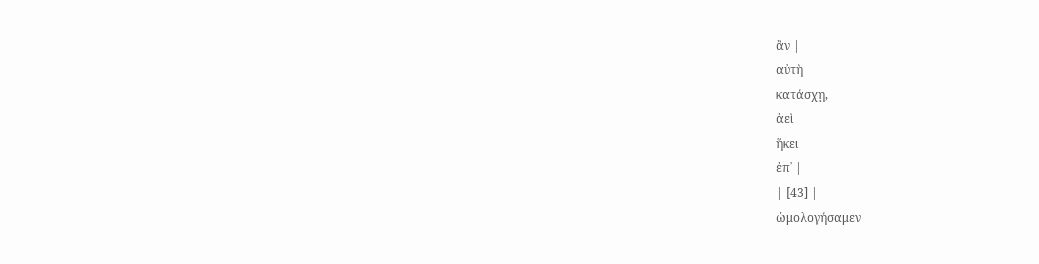ἂν |
αὐτὴ
κατάσχῃ,
ἀεὶ
ἥκει
ἐπ᾽ |
| [43] |
ὡμολογήσαμεν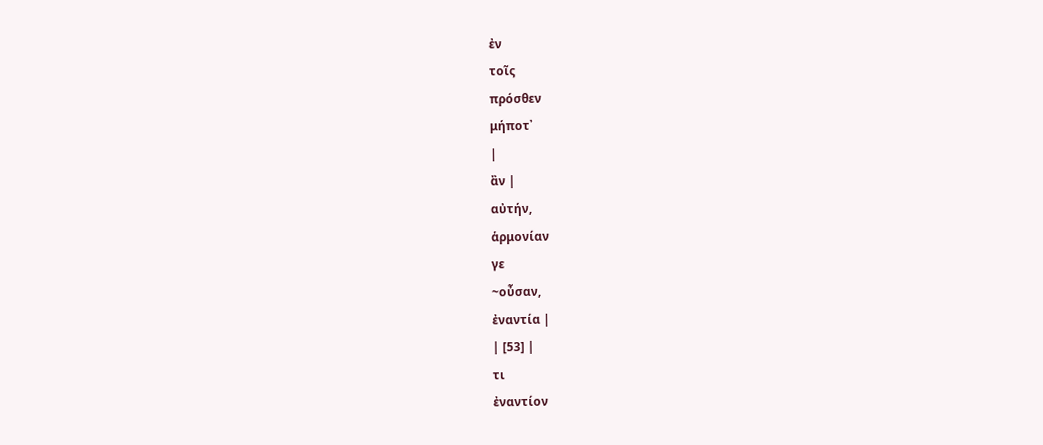ἐν
τοῖς
πρόσθεν
μήποτ᾽
|
ἂν |
αὐτήν,
ἁρμονίαν
γε
~οὖσαν,
ἐναντία |
| [53] |
τι
ἐναντίον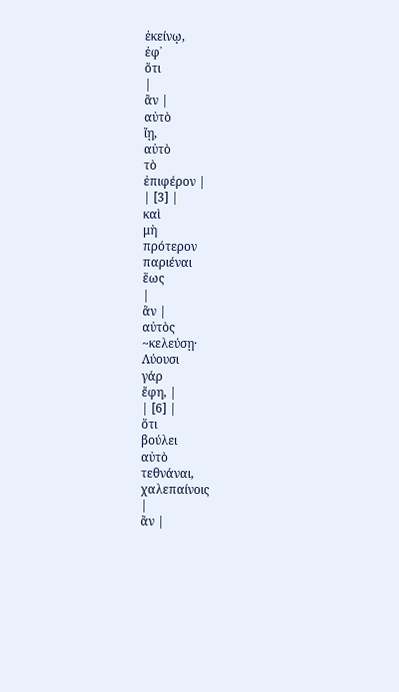ἐκείνῳ,
ἐφ᾽
ὅτι
|
ἂν |
αὐτὸ
ἴῃ,
αὐτὸ
τὸ
ἐπιφέρον |
| [3] |
καὶ
μὴ
πρότερον
παριέναι
ἕως
|
ἂν |
αὐτὸς
~κελεύσῃ·
Λύουσι
γάρ
ἔφη, |
| [6] |
ὅτι
βούλει
αὐτὸ
τεθνάναι,
χαλεπαίνοις
|
ἂν |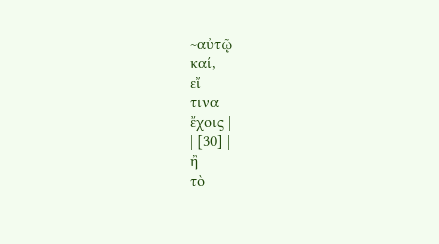~αὐτῷ
καί,
εἴ
τινα
ἔχοις |
| [30] |
ἢ
τὸ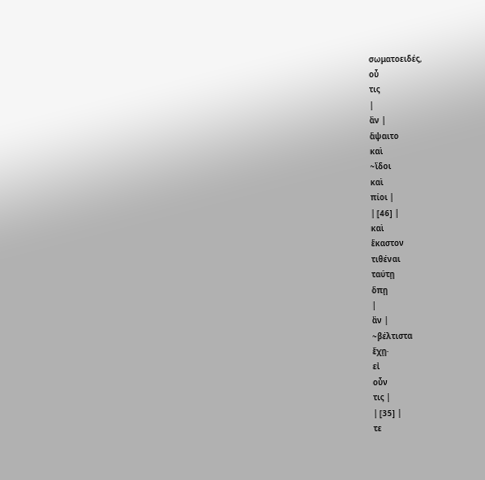σωματοειδές,
οὗ
τις
|
ἂν |
ἅψαιτο
καὶ
~ἴδοι
καὶ
πίοι |
| [46] |
καὶ
ἕκαστον
τιθέναι
ταύτῃ
ὅπῃ
|
ἂν |
~βέλτιστα
ἔχῃ·
εἰ
οὖν
τις |
| [35] |
τε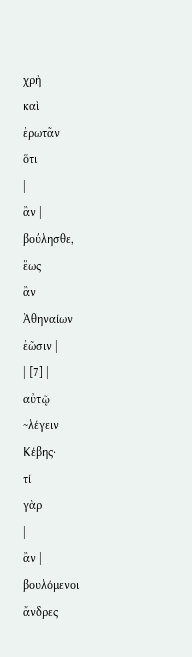χρὴ
καὶ
ἐρωτᾶν
ὅτι
|
ἂν |
βούλησθε,
ἕως
ἂν
Ἀθηναίων
ἐῶσιν |
| [7] |
αὐτῷ
~λέγειν
Κέβης·
τί
γὰρ
|
ἂν |
βουλόμενοι
ἄνδρες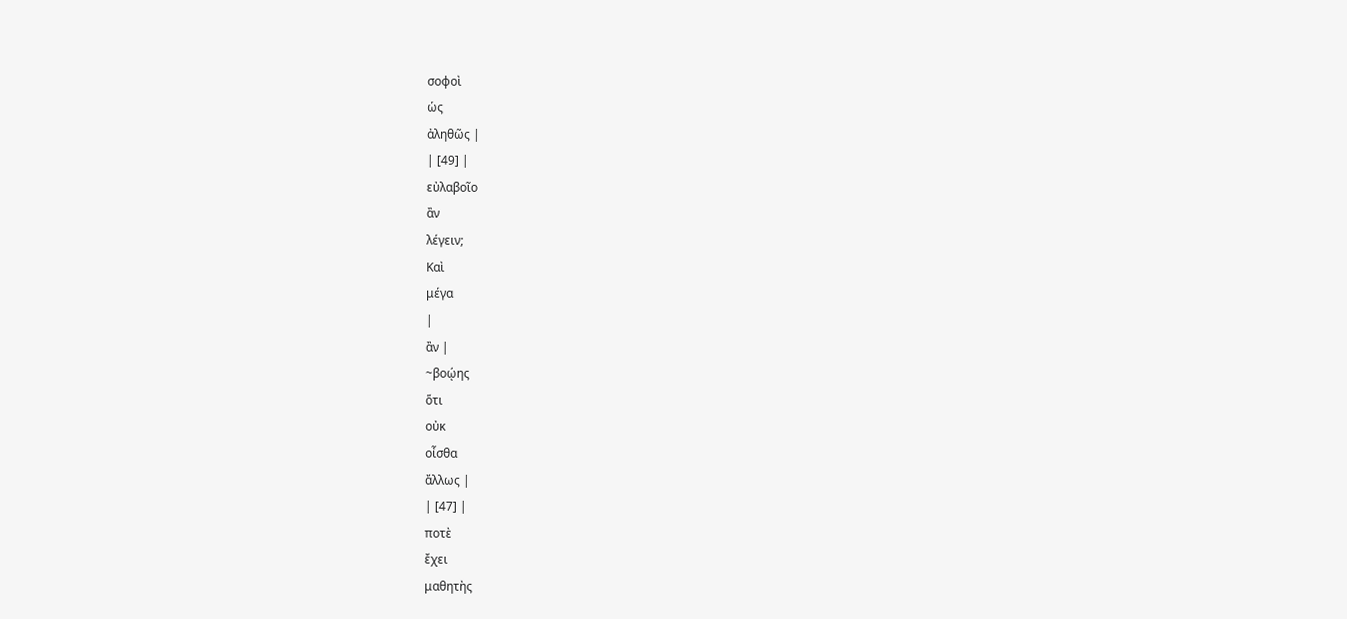σοφοὶ
ὡς
ἀληθῶς |
| [49] |
εὐλαβοῖο
ἂν
λέγειν;
Καὶ
μέγα
|
ἂν |
~βοῴης
ὅτι
οὐκ
οἶσθα
ἄλλως |
| [47] |
ποτὲ
ἔχει
μαθητὴς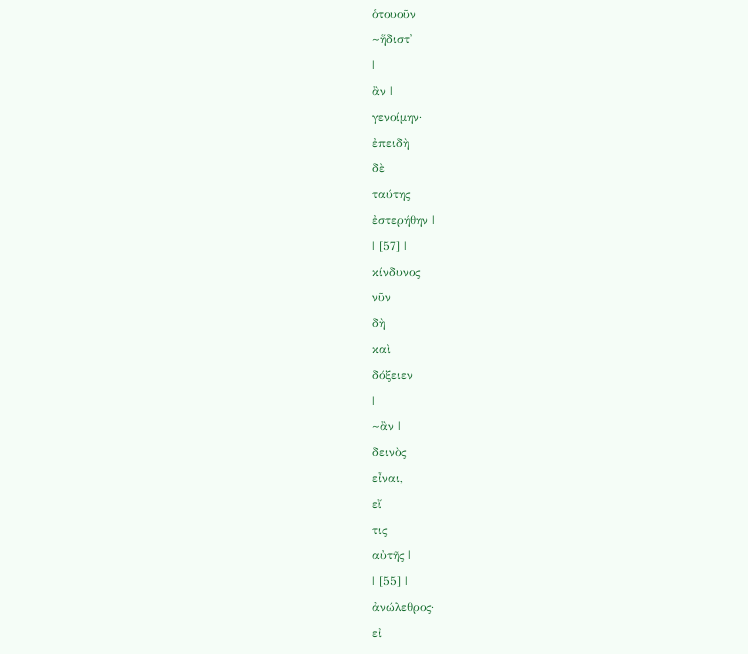ὁτουοῦν
~ἥδιστ᾽
|
ἂν |
γενοίμην·
ἐπειδὴ
δὲ
ταύτης
ἐστερήθην |
| [57] |
κίνδυνος
νῦν
δὴ
καὶ
δόξειεν
|
~ἂν |
δεινὸς
εἶναι,
εἴ
τις
αὐτῆς |
| [55] |
ἀνώλεθρος·
εἰ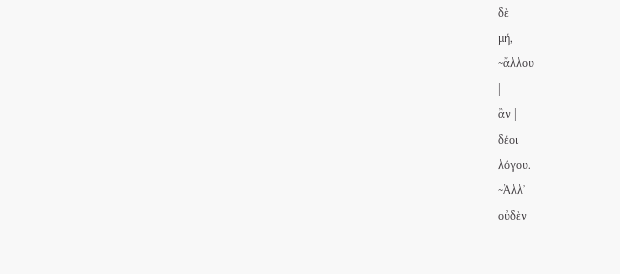δὲ
μή,
~ἄλλου
|
ἂν |
δέοι
λόγου.
~Ἀλλ᾽
οὐδὲν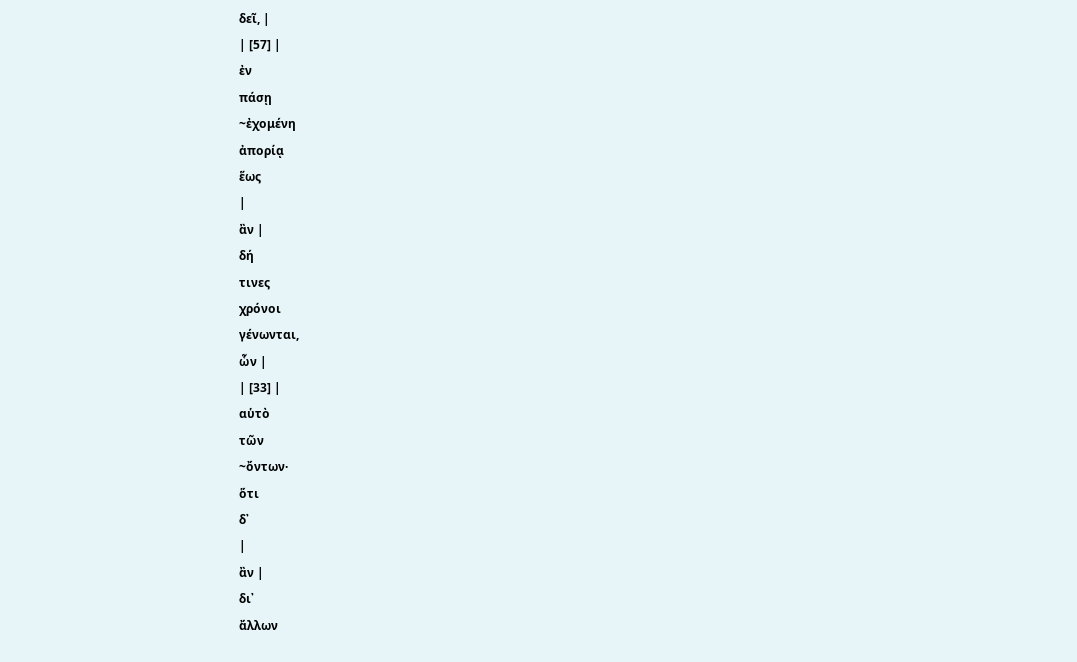δεῖ, |
| [57] |
ἐν
πάσῃ
~ἐχομένη
ἀπορίᾳ
ἕως
|
ἂν |
δή
τινες
χρόνοι
γένωνται,
ὧν |
| [33] |
αὑτὸ
τῶν
~ὄντων·
ὅτι
δ᾽
|
ἂν |
δι᾽
ἄλλων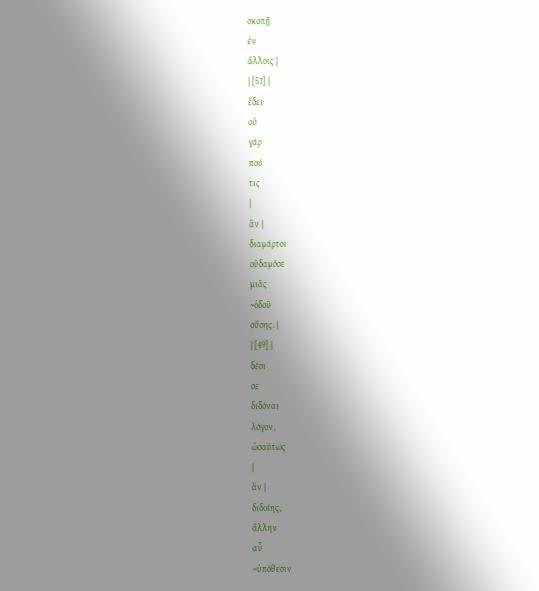σκοπῇ
ἐν
ἄλλοις |
| [57] |
ἔδει·
οὐ
γάρ
πού
τις
|
ἂν |
διαμάρτοι
οὐδαμόσε
μιᾶς
~ὁδοῦ
οὔσης. |
| [49] |
δέοι
σε
διδόναι
λόγον,
ὡσαύτως
|
ἂν |
διδοίης,
ἄλλην
αὖ
~ὑπόθεσιν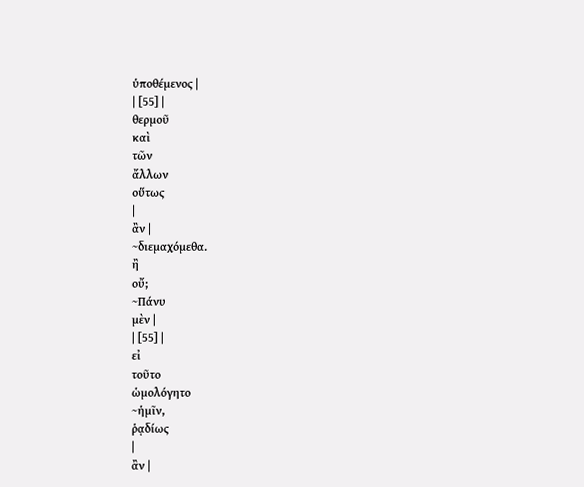ὑποθέμενος |
| [55] |
θερμοῦ
καὶ
τῶν
ἄλλων
οὕτως
|
ἂν |
~διεμαχόμεθα.
ἢ
οὔ;
~Πάνυ
μὲν |
| [55] |
εἰ
τοῦτο
ὡμολόγητο
~ἡμῖν,
ῥᾳδίως
|
ἂν |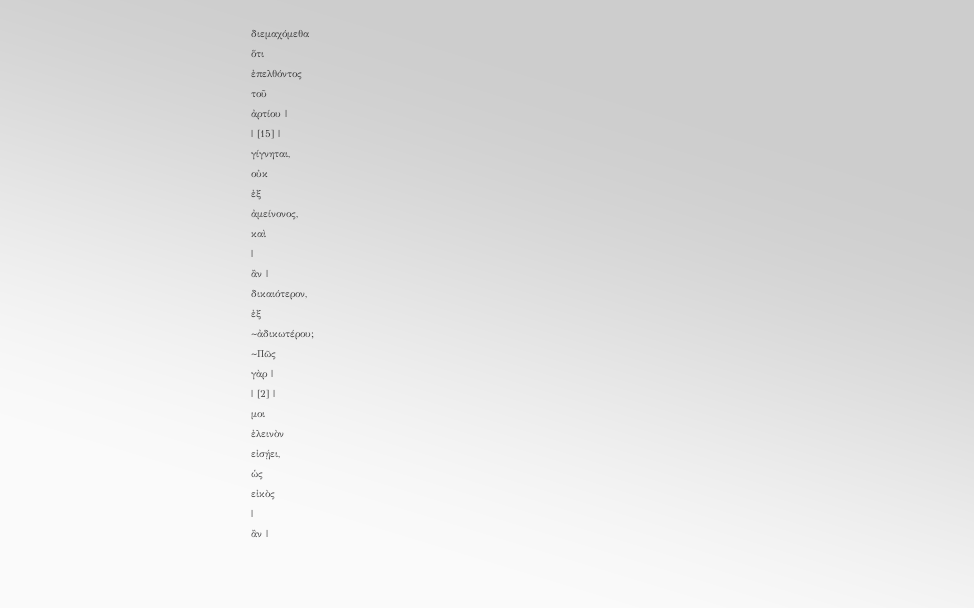διεμαχόμεθα
ὅτι
ἐπελθόντος
τοῦ
ἀρτίου |
| [15] |
γίγνηται,
οὐκ
ἐξ
ἀμείνονος,
καὶ
|
ἂν |
δικαιότερον,
ἐξ
~ἀδικωτέρου;
~Πῶς
γὰρ |
| [2] |
μοι
ἐλεινὸν
εἰσῄει,
ὡς
εἰκὸς
|
ἂν |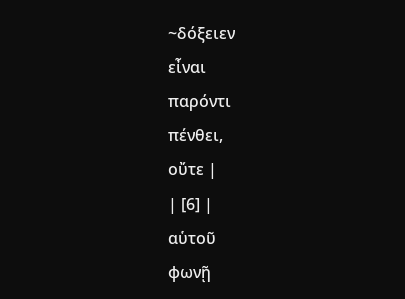~δόξειεν
εἶναι
παρόντι
πένθει,
οὔτε |
| [6] |
αὑτοῦ
φωνῇ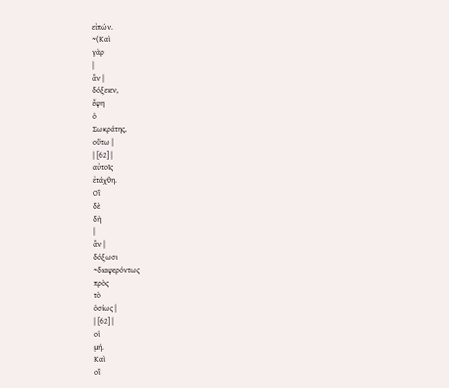εἰπών.
~(Καὶ
γὰρ
|
ἂν |
δόξειεν,
ἔφη
ὁ
Σωκράτης,
οὕτω |
| [62] |
αὐτοῖς
ἐτάχθη.
Οἳ
δὲ
δὴ
|
ἂν |
δόξωσι
~διαφερόντως
πρὸς
τὸ
ὁσίως |
| [62] |
οἱ
μή.
Καὶ
οἳ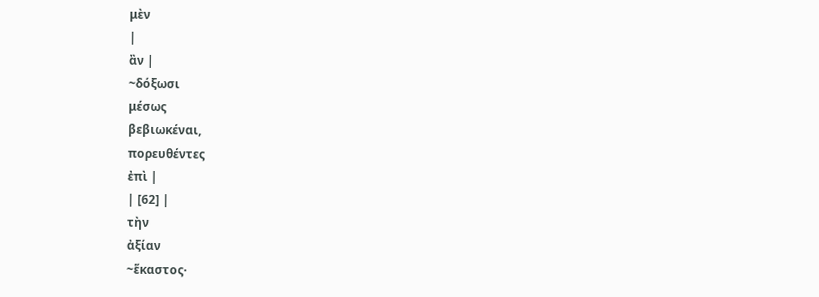μὲν
|
ἂν |
~δόξωσι
μέσως
βεβιωκέναι,
πορευθέντες
ἐπὶ |
| [62] |
τὴν
ἀξίαν
~ἕκαστος·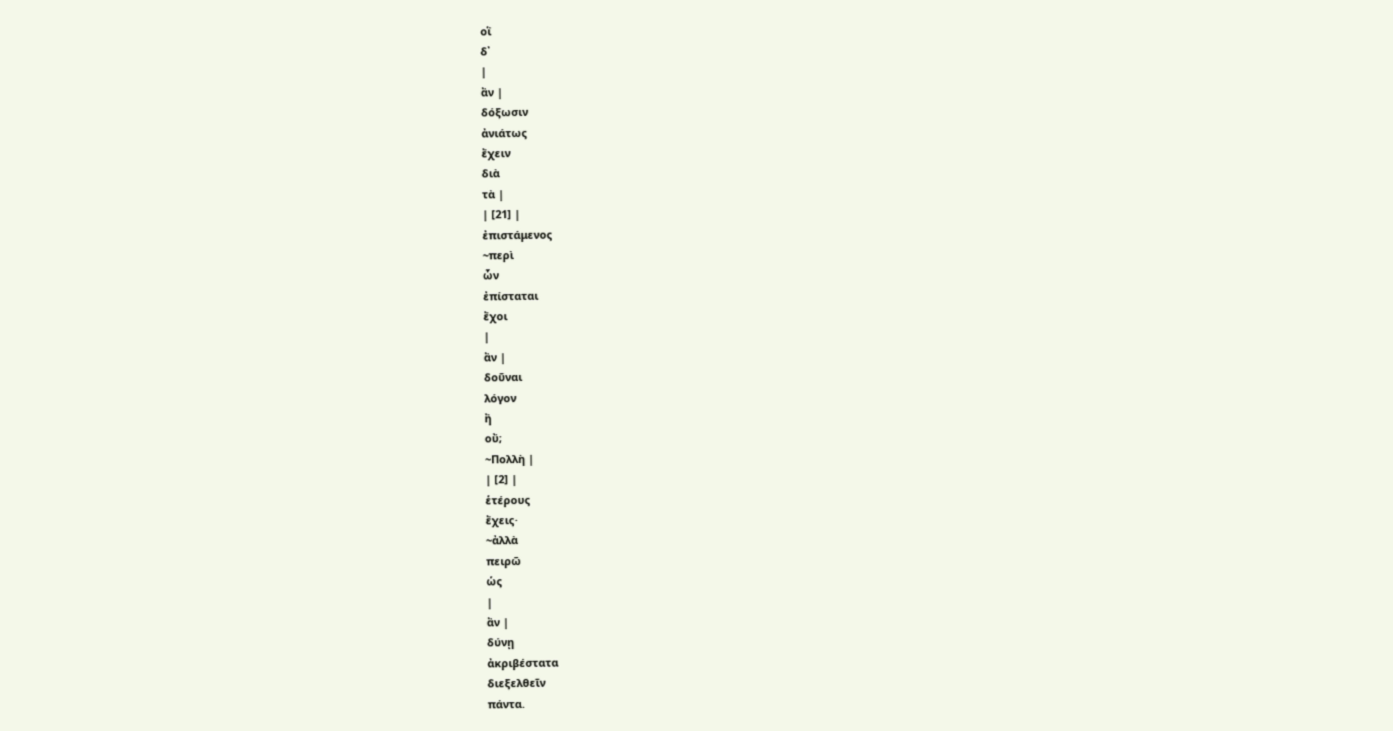οἳ
δ᾽
|
ἂν |
δόξωσιν
ἀνιάτως
ἔχειν
διὰ
τὰ |
| [21] |
ἐπιστάμενος
~περὶ
ὧν
ἐπίσταται
ἔχοι
|
ἂν |
δοῦναι
λόγον
ἢ
οὔ;
~Πολλὴ |
| [2] |
ἑτέρους
ἔχεις·
~ἀλλὰ
πειρῶ
ὡς
|
ἂν |
δύνῃ
ἀκριβέστατα
διεξελθεῖν
πάντα.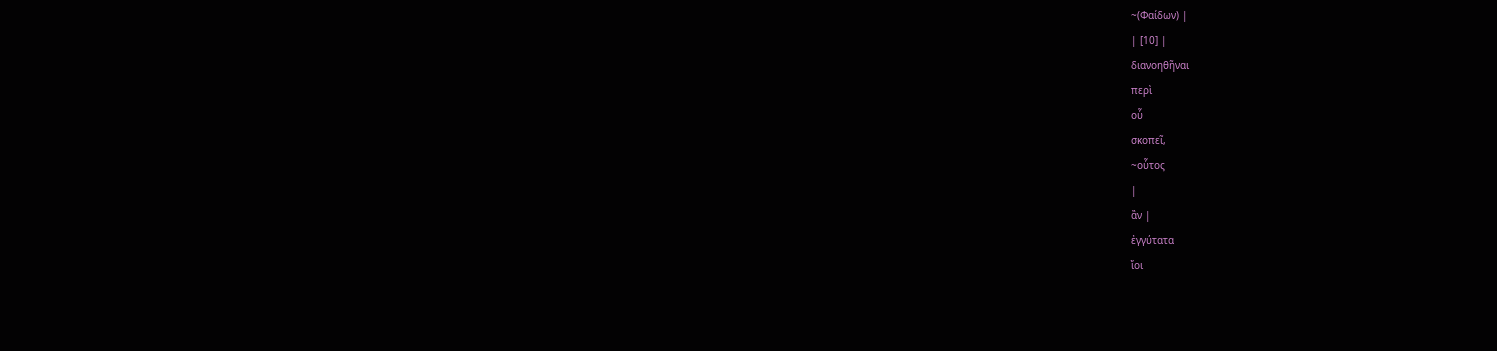~(Φαίδων) |
| [10] |
διανοηθῆναι
περὶ
οὗ
σκοπεῖ,
~οὗτος
|
ἂν |
ἐγγύτατα
ἴοι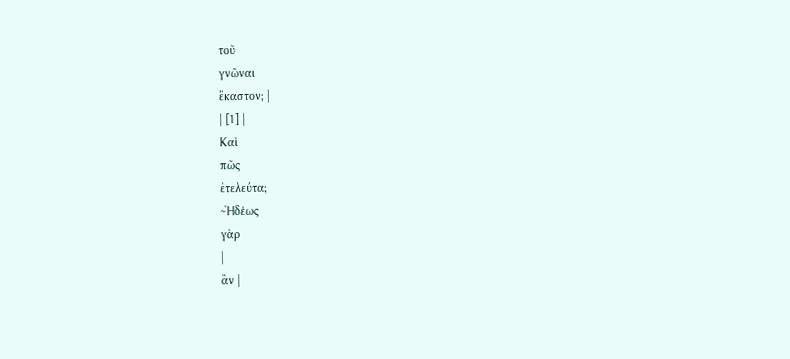τοῦ
γνῶναι
ἕκαστον; |
| [1] |
Καὶ
πῶς
ἐτελεύτα;
~Ἡδέως
γὰρ
|
ἂν |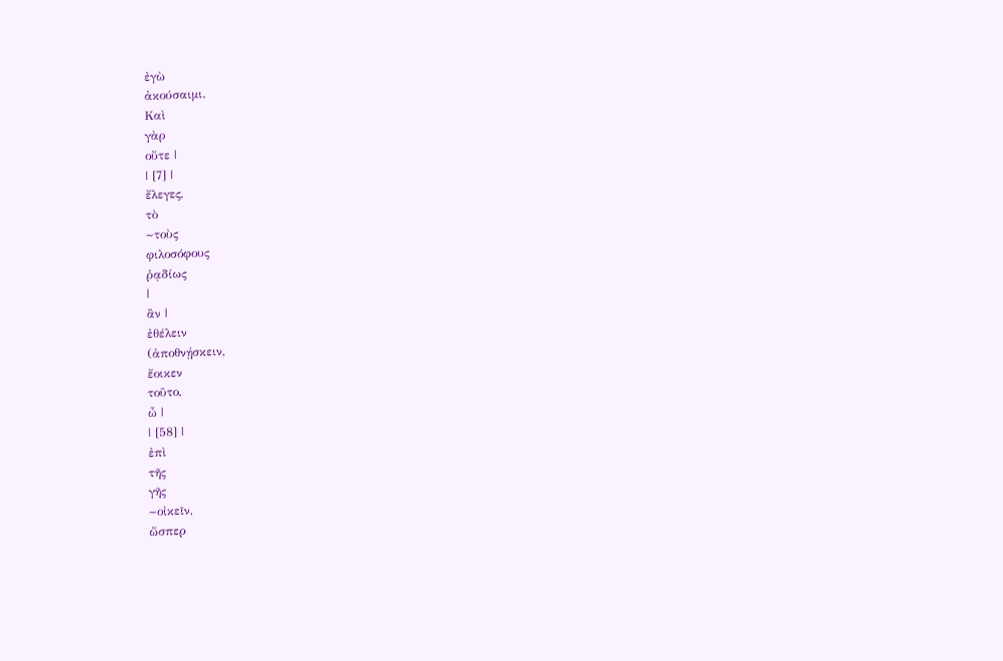ἐγὼ
ἀκούσαιμι.
Καὶ
γὰρ
οὔτε |
| [7] |
ἔλεγες,
τὸ
~τοὺς
φιλοσόφους
ῥᾳδίως
|
ἂν |
ἐθέλειν
(ἀποθνῄσκειν,
ἔοικεν
τοῦτο,
ὦ |
| [58] |
ἐπὶ
τῆς
γῆς
~οἰκεῖν,
ὥσπερ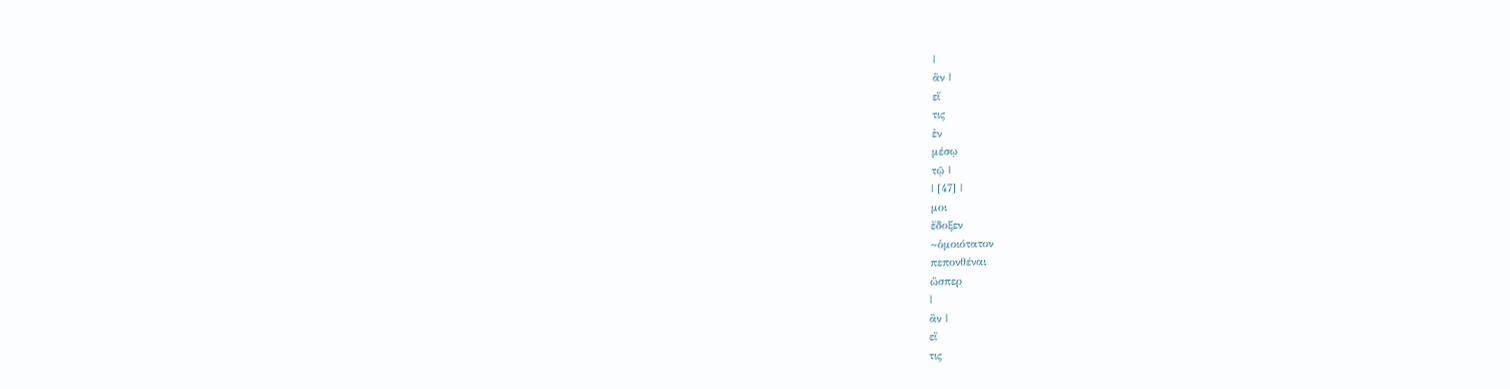|
ἂν |
εἴ
τις
ἐν
μέσῳ
τῷ |
| [47] |
μοι
ἔδοξεν
~ὁμοιότατον
πεπονθέναι
ὥσπερ
|
ἂν |
εἴ
τις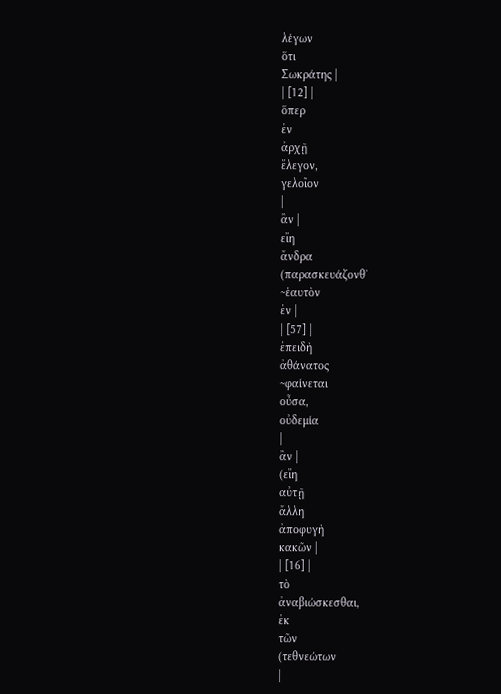λέγων
ὅτι
Σωκράτης |
| [12] |
ὅπερ
ἐν
ἀρχῇ
ἔλεγον,
γελοῖον
|
ἂν |
εἴη
ἄνδρα
(παρασκευάζονθ᾽
~ἑαυτὸν
ἐν |
| [57] |
ἐπειδὴ
ἀθάνατος
~φαίνεται
οὖσα,
οὐδεμία
|
ἂν |
(εἴη
αὐτῇ
ἄλλη
ἀποφυγὴ
κακῶν |
| [16] |
τὸ
ἀναβιώσκεσθαι,
ἐκ
τῶν
(τεθνεώτων
|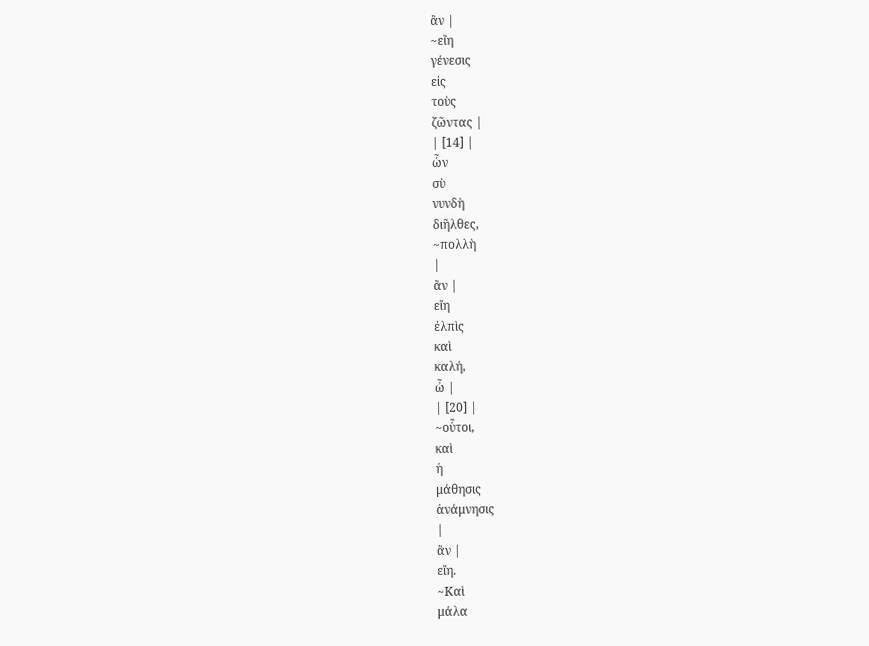ἂν |
~εἴη
γένεσις
εἰς
τοὺς
ζῶντας |
| [14] |
ὧν
σὺ
νυνδὴ
διῆλθες,
~πολλὴ
|
ἂν |
εἴη
ἐλπὶς
καὶ
καλή,
ὦ |
| [20] |
~οὗτοι,
καὶ
ἡ
μάθησις
ἀνάμνησις
|
ἂν |
εἴη.
~Καὶ
μάλα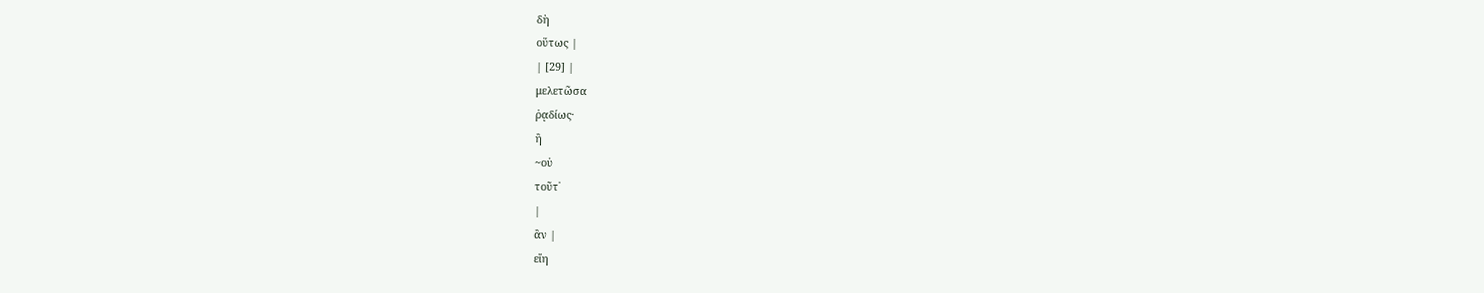δὴ
οὕτως |
| [29] |
μελετῶσα
ῥᾳδίως·
ἢ
~οὐ
τοῦτ᾽
|
ἂν |
εἴη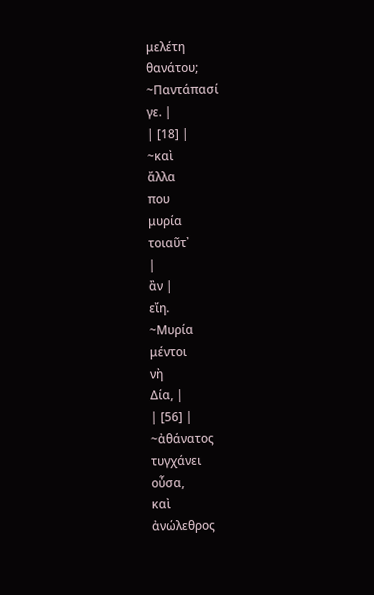μελέτη
θανάτου;
~Παντάπασί
γε. |
| [18] |
~καὶ
ἄλλα
που
μυρία
τοιαῦτ᾽
|
ἂν |
εἴη.
~Μυρία
μέντοι
νὴ
Δία, |
| [56] |
~ἀθάνατος
τυγχάνει
οὖσα,
καὶ
ἀνώλεθρος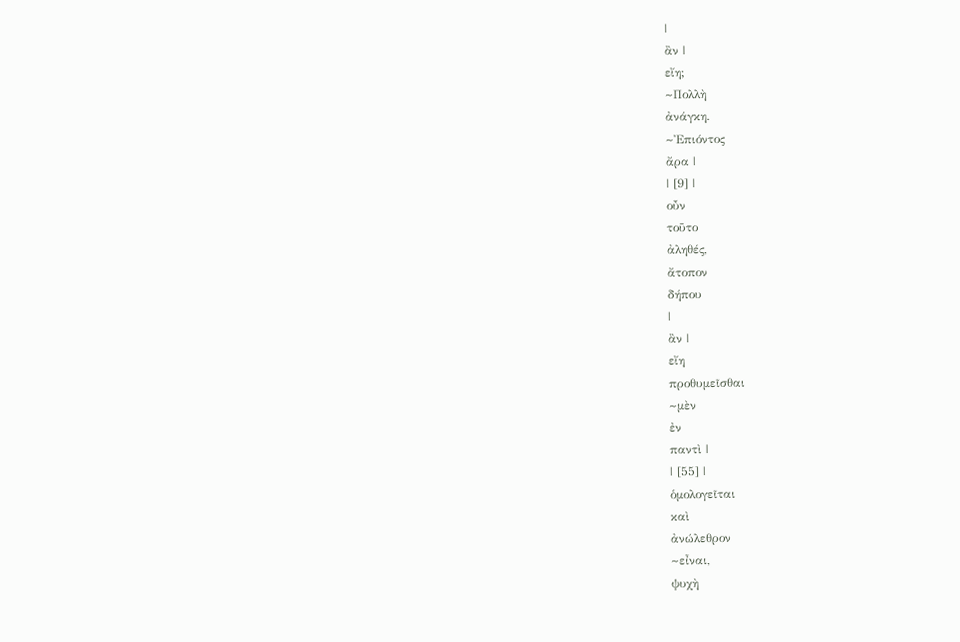|
ἂν |
εἴη;
~Πολλὴ
ἀνάγκη.
~Ἐπιόντος
ἄρα |
| [9] |
οὖν
τοῦτο
ἀληθές,
ἄτοπον
δήπου
|
ἂν |
εἴη
προθυμεῖσθαι
~μὲν
ἐν
παντὶ |
| [55] |
ὁμολογεῖται
καὶ
ἀνώλεθρον
~εἶναι,
ψυχὴ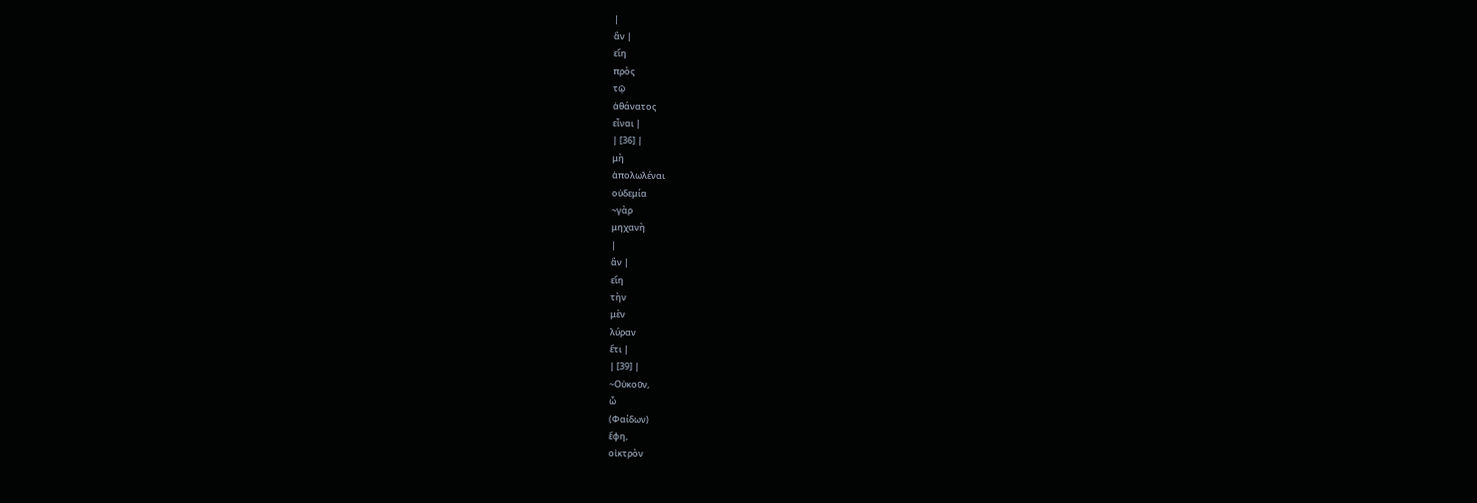|
ἂν |
εἴη
πρὸς
τῷ
ἀθάνατος
εἶναι |
| [36] |
μὴ
ἀπολωλέναι
οὐδεμία
~γὰρ
μηχανὴ
|
ἂν |
εἴη
τὴν
μὲν
λύραν
ἔτι |
| [39] |
~Οὐκοῦν,
ὦ
(Φαίδων)
ἔφη,
οἰκτρὸν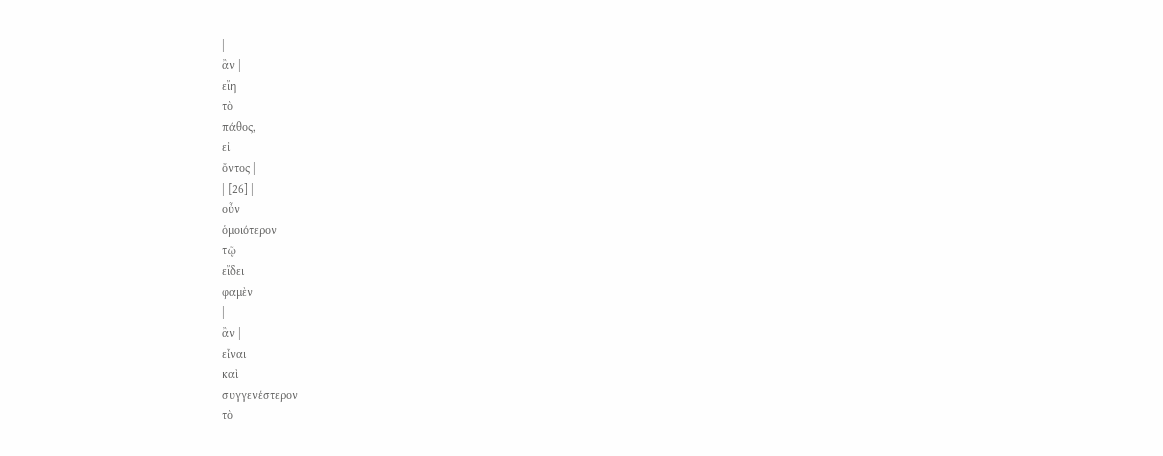|
ἂν |
εἴη
τὸ
πάθος,
εἰ
ὄντος |
| [26] |
οὖν
ὁμοιότερον
τῷ
εἴδει
φαμὲν
|
ἂν |
εἶναι
καὶ
συγγενέστερον
τὸ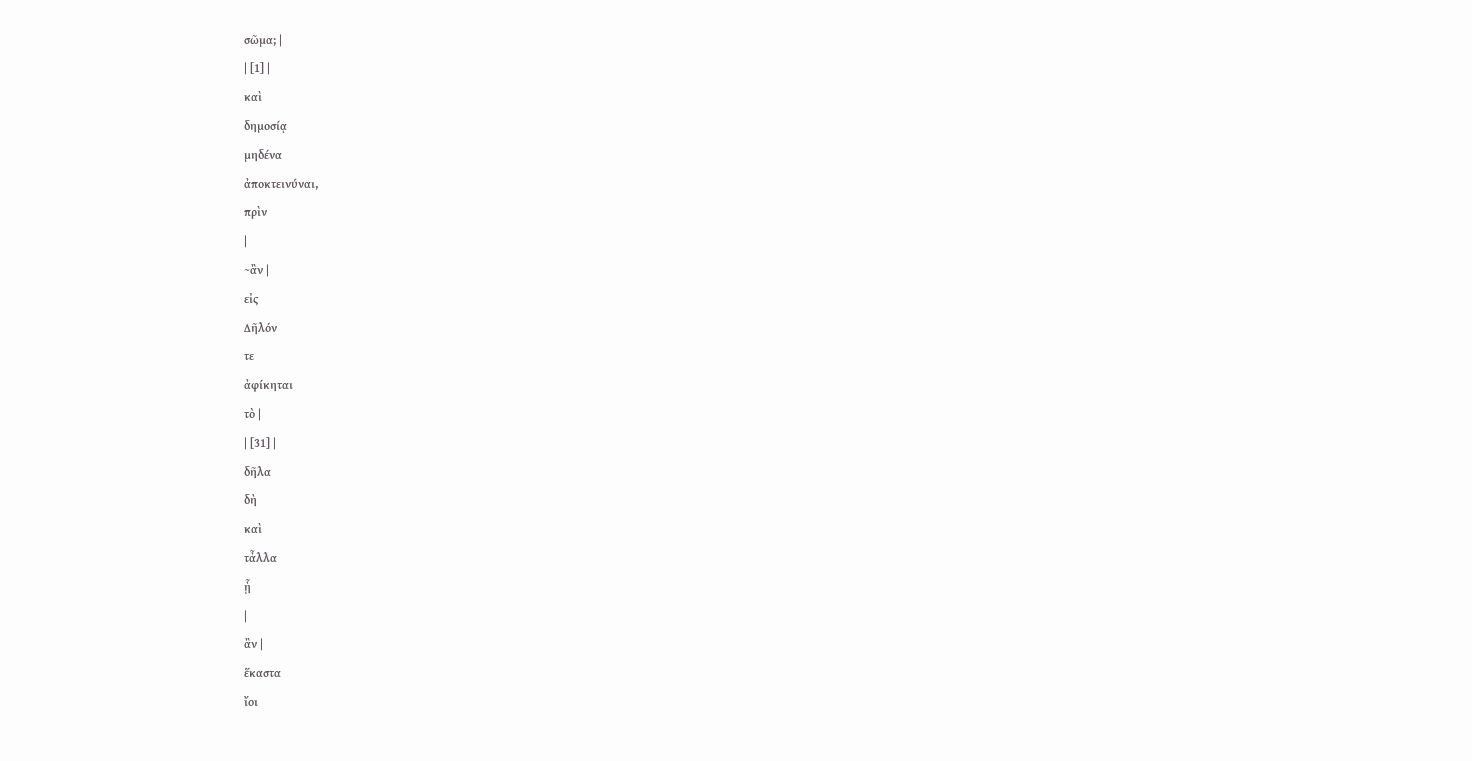σῶμα; |
| [1] |
καὶ
δημοσίᾳ
μηδένα
ἀποκτεινύναι,
πρὶν
|
~ἂν |
εἰς
Δῆλόν
τε
ἀφίκηται
τὸ |
| [31] |
δῆλα
δὴ
καὶ
τἆλλα
ᾗ
|
ἂν |
ἕκαστα
ἴοι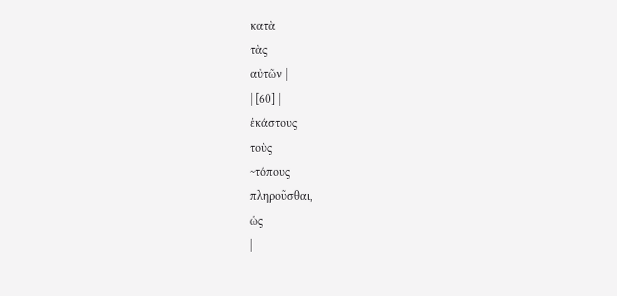κατὰ
τὰς
αὐτῶν |
| [60] |
ἑκάστους
τοὺς
~τόπους
πληροῦσθαι,
ὡς
|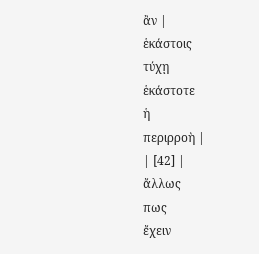ἂν |
ἑκάστοις
τύχῃ
ἑκάστοτε
ἡ
περιρροὴ |
| [42] |
ἄλλως
πως
ἔχειν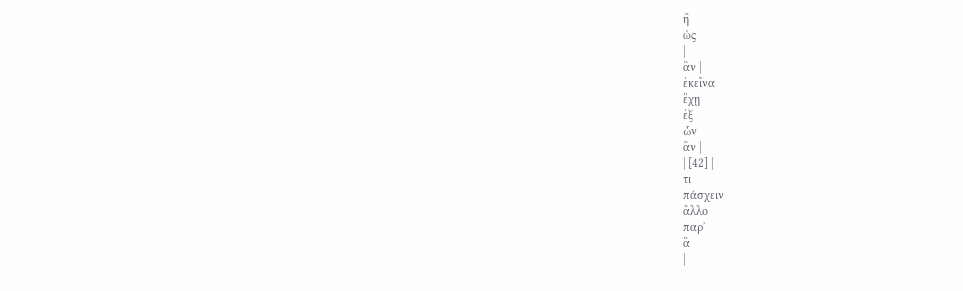ἢ
ὡς
|
ἂν |
ἐκεῖνα
ἔχῃ
ἐξ
ὧν
ἂν |
| [42] |
τι
πάσχειν
ἄλλο
παρ᾽
ἃ
|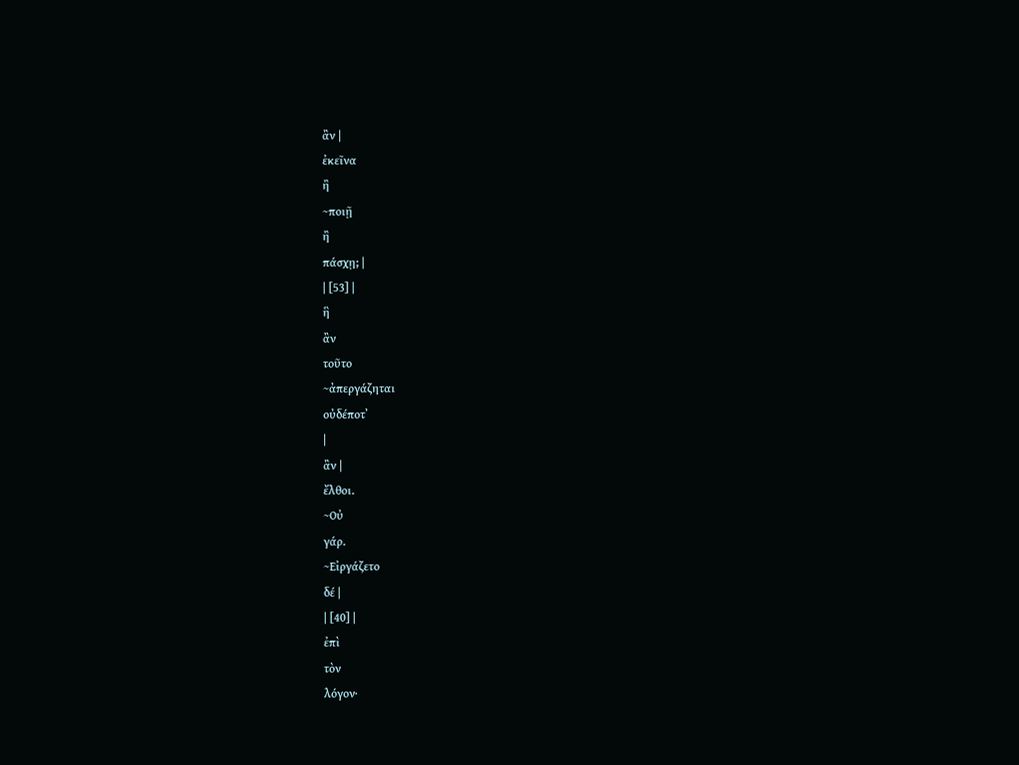ἂν |
ἐκεῖνα
ἢ
~ποιῇ
ἢ
πάσχῃ; |
| [53] |
ἣ
ἂν
τοῦτο
~ἀπεργάζηται
οὐδέποτ᾽
|
ἂν |
ἔλθοι.
~Οὐ
γάρ.
~Εἰργάζετο
δέ |
| [40] |
ἐπὶ
τὸν
λόγον·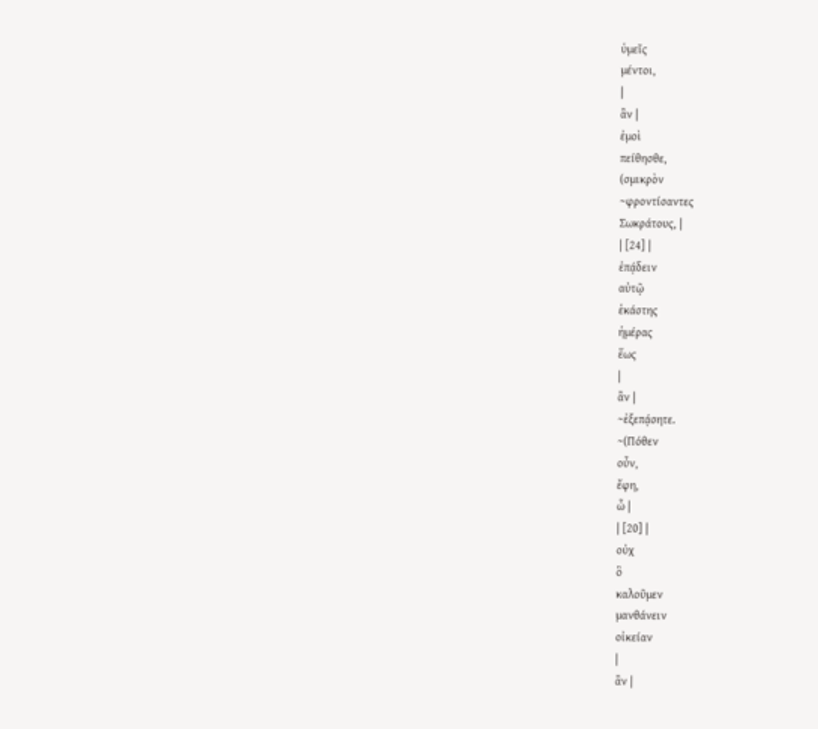ὑμεῖς
μέντοι,
|
ἂν |
ἐμοὶ
πείθησθε,
(σμικρὸν
~φροντίσαντες
Σωκράτους, |
| [24] |
ἐπᾴδειν
αὐτῷ
ἑκάστης
ἡμέρας
ἕως
|
ἂν |
~ἐξεπᾴσητε.
~(Πόθεν
οὖν,
ἔφη,
ὦ |
| [20] |
οὐχ
ὃ
καλοῦμεν
μανθάνειν
οἰκείαν
|
ἂν |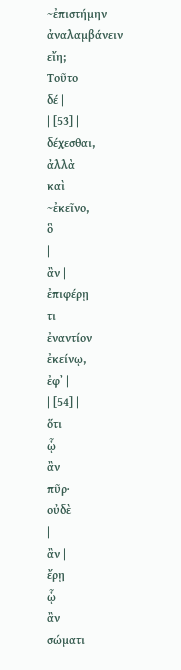~ἐπιστήμην
ἀναλαμβάνειν
εἴη;
Τοῦτο
δέ |
| [53] |
δέχεσθαι,
ἀλλὰ
καὶ
~ἐκεῖνο,
ὃ
|
ἂν |
ἐπιφέρῃ
τι
ἐναντίον
ἐκείνῳ,
ἐφ᾽ |
| [54] |
ὅτι
ᾧ
ἂν
πῦρ·
οὐδὲ
|
ἂν |
ἔρῃ
ᾧ
ἂν
σώματι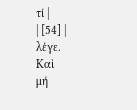τί |
| [54] |
λέγε.
Καὶ
μή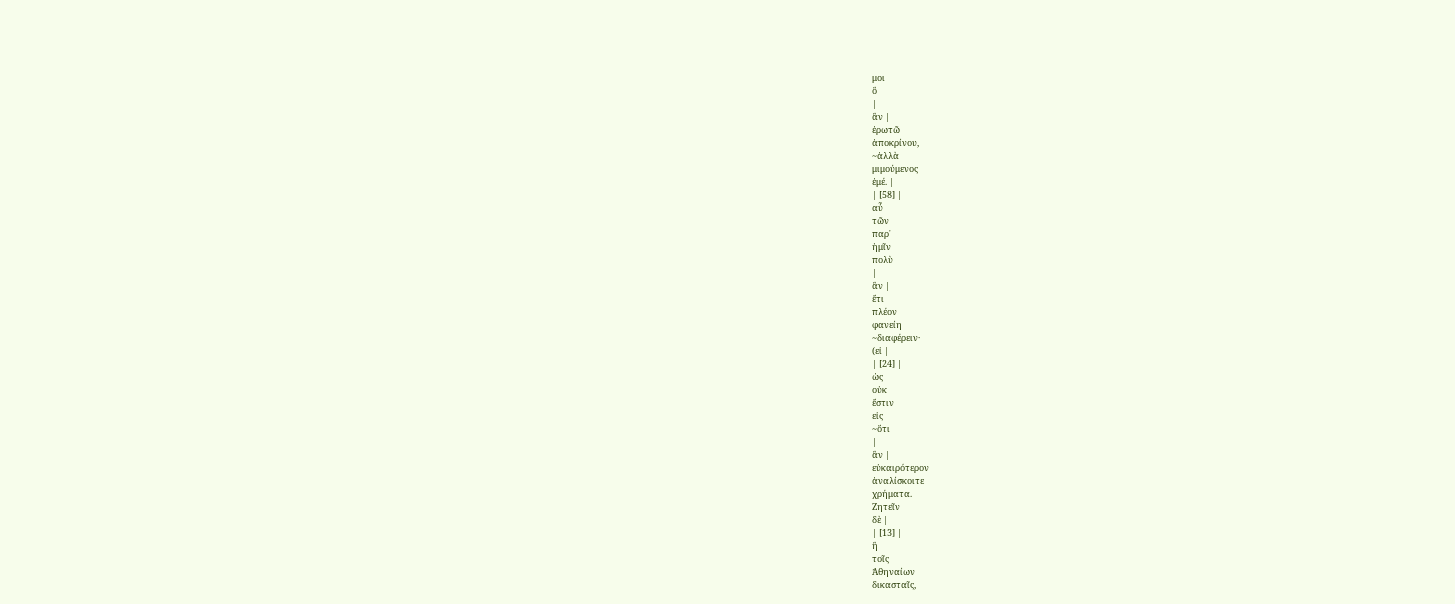μοι
ὃ
|
ἂν |
ἐρωτῶ
ἀποκρίνου,
~ἀλλὰ
μιμούμενος
ἐμέ. |
| [58] |
αὖ
τῶν
παρ᾽
ἡμῖν
πολὺ
|
ἂν |
ἔτι
πλέον
φανείη
~διαφέρειν·
(εἰ |
| [24] |
ὡς
οὐκ
ἔστιν
εἰς
~ὅτι
|
ἂν |
εὐκαιρότερον
ἀναλίσκοιτε
χρήματα.
Ζητεῖν
δὲ |
| [13] |
ἢ
τοῖς
Ἀθηναίων
δικασταῖς,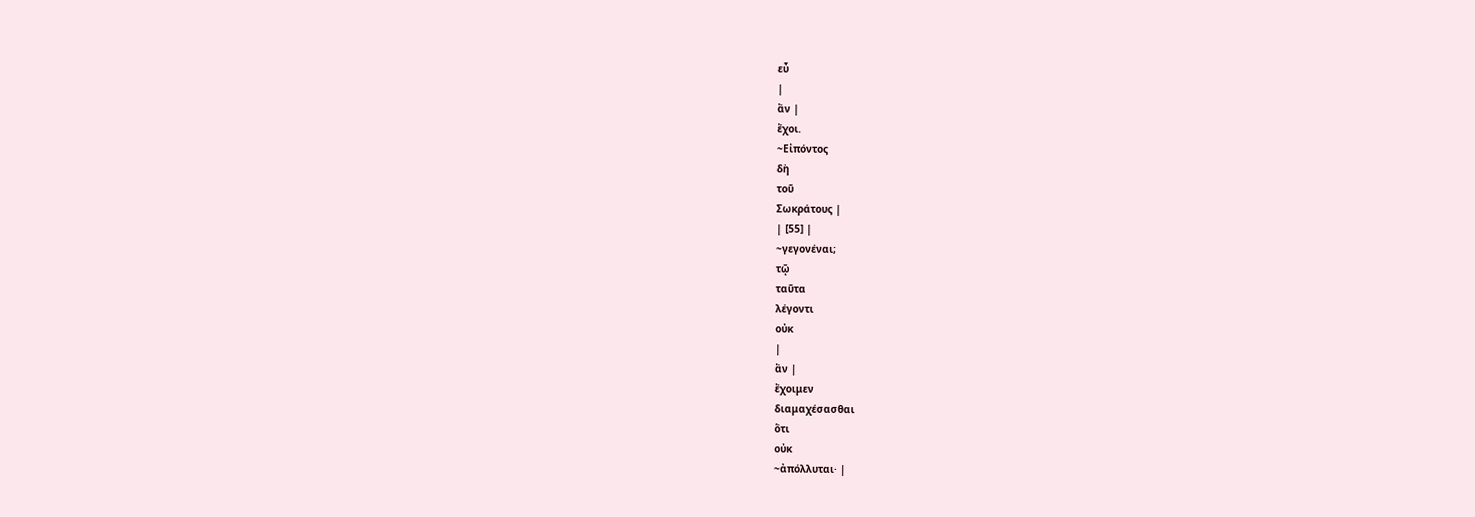εὖ
|
ἂν |
ἔχοι.
~Εἰπόντος
δὴ
τοῦ
Σωκράτους |
| [55] |
~γεγονέναι;
τῷ
ταῦτα
λέγοντι
οὐκ
|
ἂν |
ἔχοιμεν
διαμαχέσασθαι
ὅτι
οὐκ
~ἀπόλλυται· |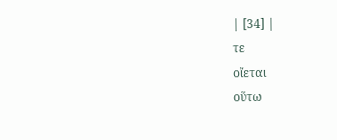| [34] |
τε
οἴεται
οὕτω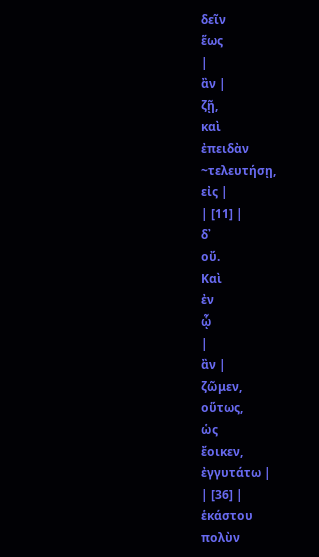δεῖν
ἕως
|
ἂν |
ζῇ,
καὶ
ἐπειδὰν
~τελευτήσῃ,
εἰς |
| [11] |
δ᾽
οὔ.
Καὶ
ἐν
ᾧ
|
ἂν |
ζῶμεν,
οὕτως,
ὡς
ἔοικεν,
ἐγγυτάτω |
| [36] |
ἑκάστου
πολὺν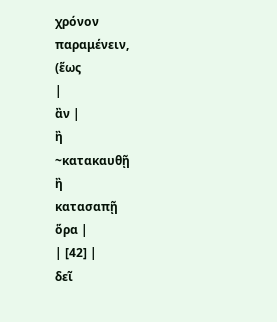χρόνον
παραμένειν,
(ἕως
|
ἂν |
ἢ
~κατακαυθῇ
ἢ
κατασαπῇ
ὅρα |
| [42] |
δεῖ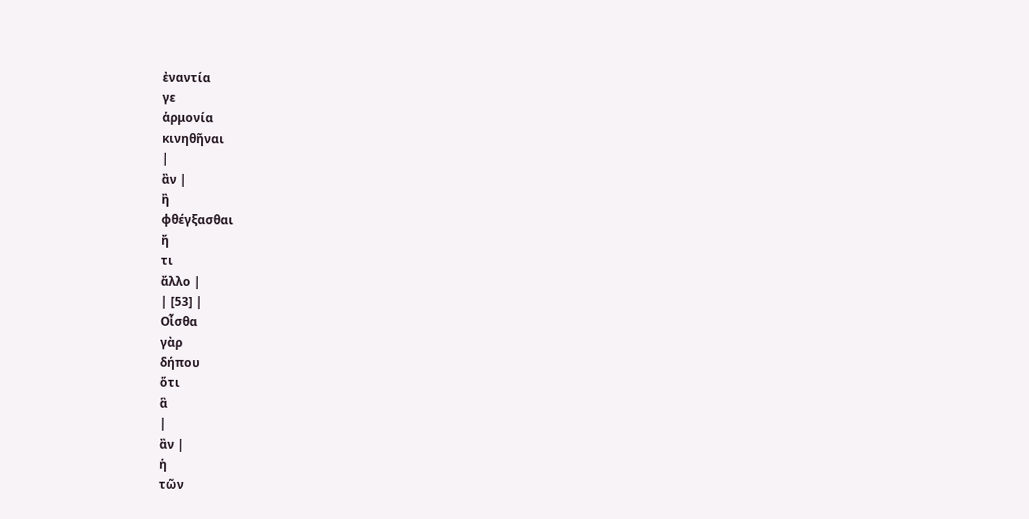ἐναντία
γε
ἁρμονία
κινηθῆναι
|
ἂν |
ἢ
φθέγξασθαι
ἤ
τι
ἄλλο |
| [53] |
Οἶσθα
γὰρ
δήπου
ὅτι
ἃ
|
ἂν |
ἡ
τῶν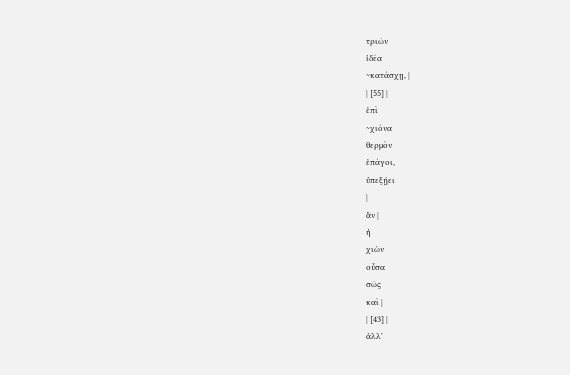τριῶν
ἰδέα
~κατάσχῃ, |
| [55] |
ἐπὶ
~χιόνα
θερμὸν
ἐπάγοι,
ὑπεξῄει
|
ἂν |
ἡ
χιὼν
οὖσα
σῶς
καὶ |
| [43] |
ἀλλ᾽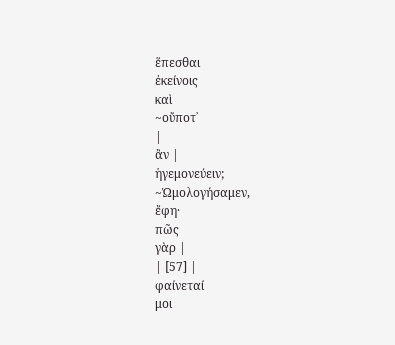ἕπεσθαι
ἐκείνοις
καὶ
~οὔποτ᾽
|
ἂν |
ἡγεμονεύειν;
~Ὡμολογήσαμεν,
ἔφη·
πῶς
γὰρ |
| [57] |
φαίνεταί
μοι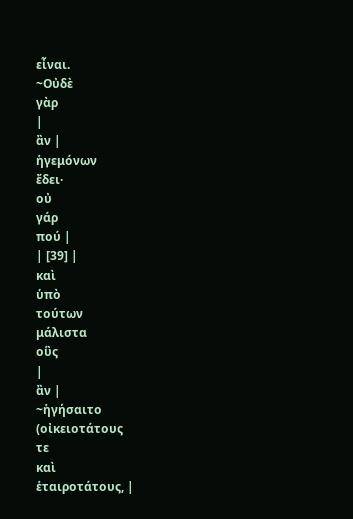εἶναι.
~Οὐδὲ
γὰρ
|
ἂν |
ἡγεμόνων
ἔδει·
οὐ
γάρ
πού |
| [39] |
καὶ
ὑπὸ
τούτων
μάλιστα
οὓς
|
ἂν |
~ἡγήσαιτο
(οἰκειοτάτους
τε
καὶ
ἑταιροτάτους, |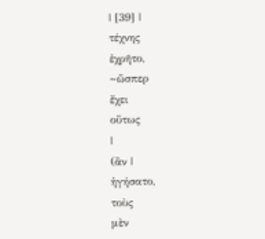| [39] |
τέχνης
ἐχρῆτο,
~ὥσπερ
ἔχει
οὕτως
|
(ἂν |
ἡγήσατο,
τοὺς
μὲν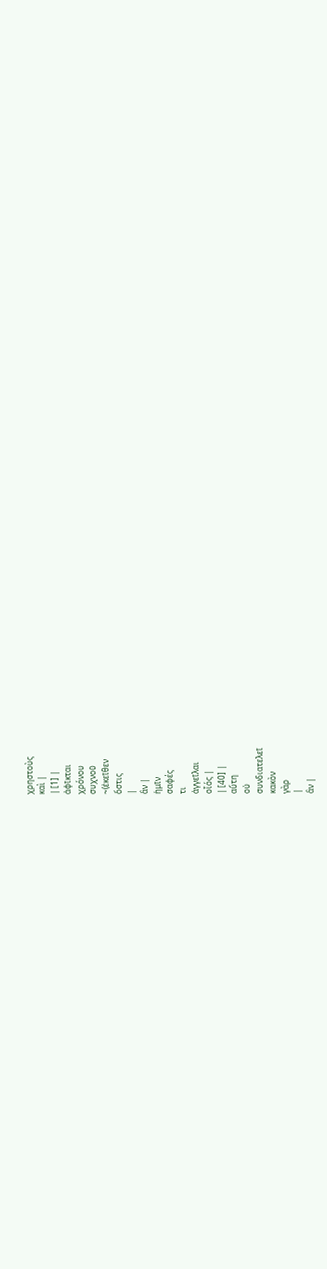χρηστοὺς
καὶ |
| [1] |
ἀφῖκται
χρόνου
συχνοῦ
~(ἐκεῖθεν
ὅστις
|
ἂν |
ἡμῖν
σαφές
τι
ἀγγεῖλαι
οἷός |
| [40] |
αὕτη
οὐ
συνδιατελεῖ
κακὸν
γὰρ
|
ἂν |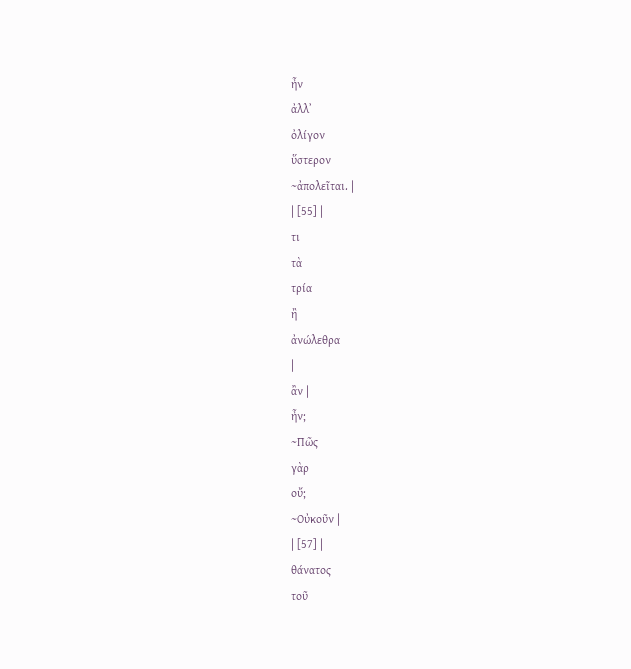ἦν
ἀλλ᾽
ὀλίγον
ὕστερον
~ἀπολεῖται. |
| [55] |
τι
τὰ
τρία
ἢ
ἀνώλεθρα
|
ἂν |
ἦν;
~Πῶς
γὰρ
οὔ;
~Οὐκοῦν |
| [57] |
θάνατος
τοῦ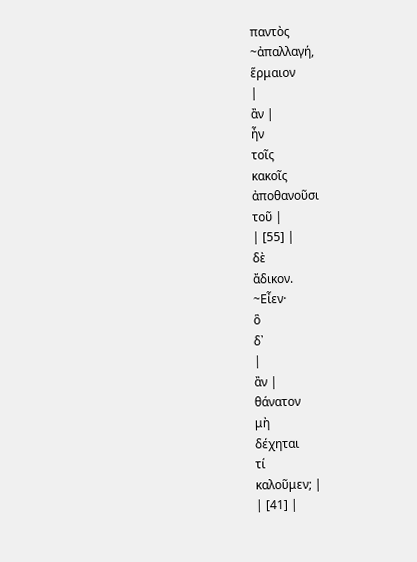παντὸς
~ἀπαλλαγή,
ἕρμαιον
|
ἂν |
ἦν
τοῖς
κακοῖς
ἀποθανοῦσι
τοῦ |
| [55] |
δὲ
ἄδικον.
~Εἶεν·
ὃ
δ᾽
|
ἂν |
θάνατον
μὴ
δέχηται
τί
καλοῦμεν; |
| [41] |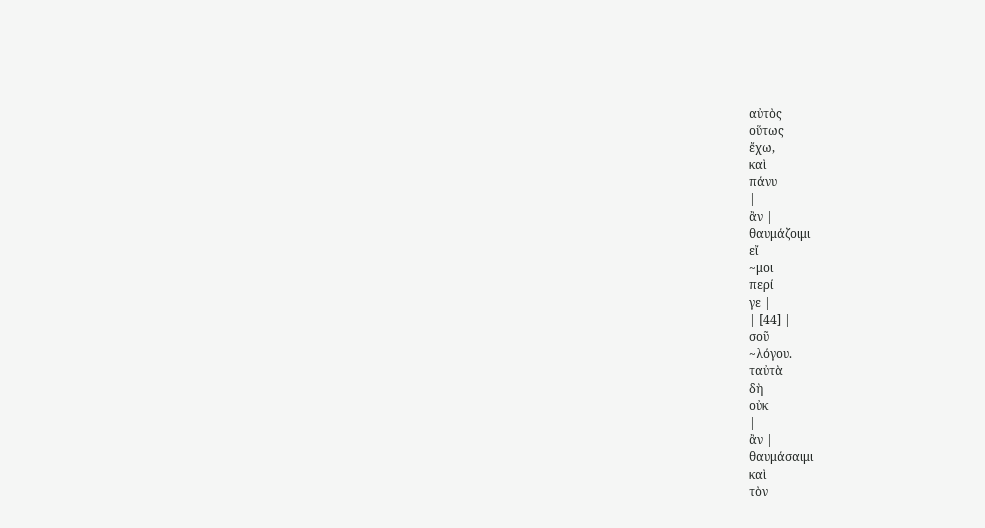αὐτὸς
οὕτως
ἔχω,
καὶ
πάνυ
|
ἂν |
θαυμάζοιμι
εἴ
~μοι
περί
γε |
| [44] |
σοῦ
~λόγου.
ταὐτὰ
δὴ
οὐκ
|
ἂν |
θαυμάσαιμι
καὶ
τὸν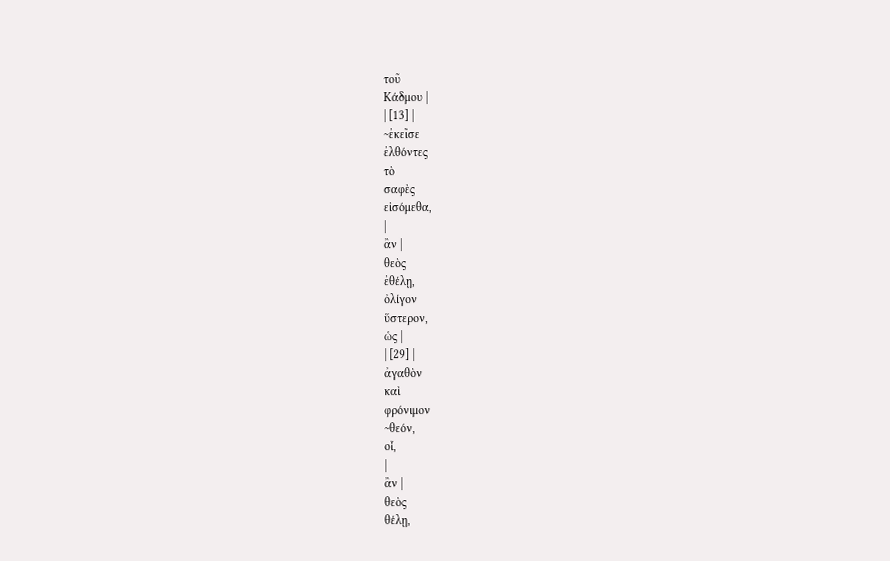τοῦ
Κάδμου |
| [13] |
~ἐκεῖσε
ἐλθόντες
τὸ
σαφὲς
εἰσόμεθα,
|
ἂν |
θεὸς
ἐθέλῃ,
ὀλίγον
ὕστερον,
ὡς |
| [29] |
ἀγαθὸν
καὶ
φρόνιμον
~θεόν,
οἷ,
|
ἂν |
θεὸς
θέλῃ,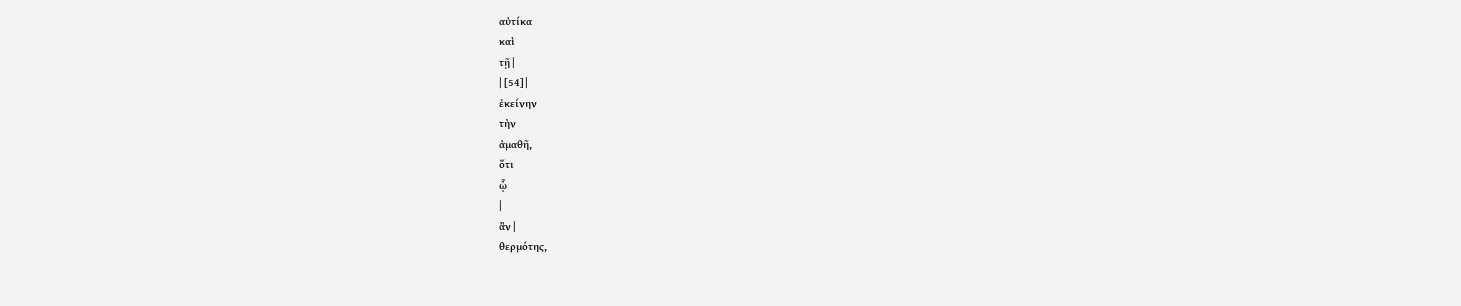αὐτίκα
καὶ
τῇ |
| [54] |
ἐκείνην
τὴν
ἀμαθῆ,
ὅτι
ᾧ
|
ἂν |
θερμότης,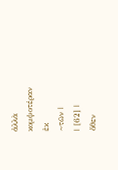ἀλλὰ
κομψοτέραν
ἐκ
~τῶν |
| [62] |
ὅθεν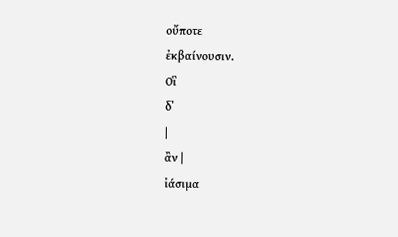οὔποτε
ἐκβαίνουσιν.
Οἳ
δ᾽
|
ἂν |
ἰάσιμα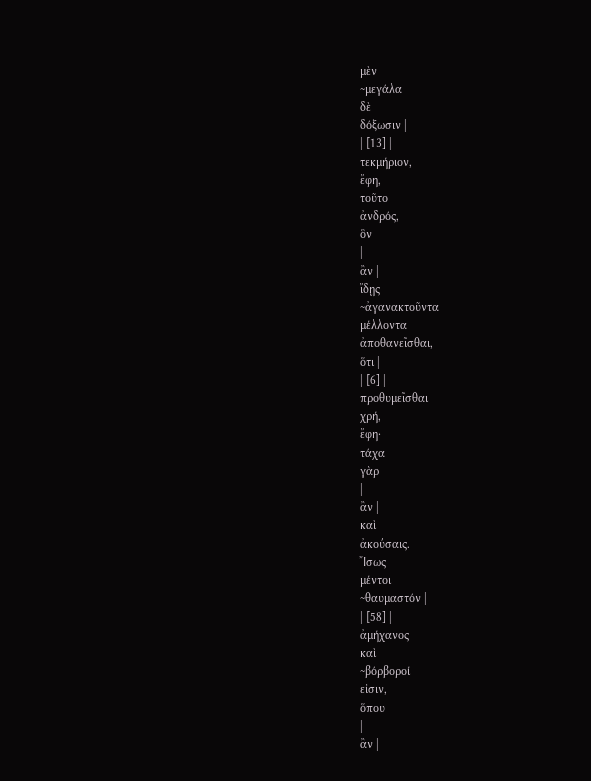μὲν
~μεγάλα
δὲ
δόξωσιν |
| [13] |
τεκμήριον,
ἔφη,
τοῦτο
ἀνδρός,
ὃν
|
ἂν |
ἴδῃς
~ἀγανακτοῦντα
μέλλοντα
ἀποθανεῖσθαι,
ὅτι |
| [6] |
προθυμεῖσθαι
χρή,
ἔφη·
τάχα
γὰρ
|
ἂν |
καὶ
ἀκούσαις.
Ἴσως
μέντοι
~θαυμαστόν |
| [58] |
ἀμήχανος
καὶ
~βόρβοροί
εἰσιν,
ὅπου
|
ἂν |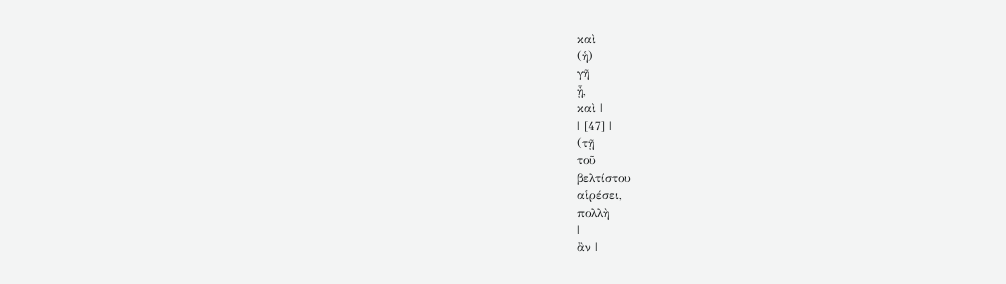καὶ
(ἡ)
γῆ
ᾖ,
καὶ |
| [47] |
(τῇ
τοῦ
βελτίστου
αἱρέσει,
πολλὴ
|
ἂν |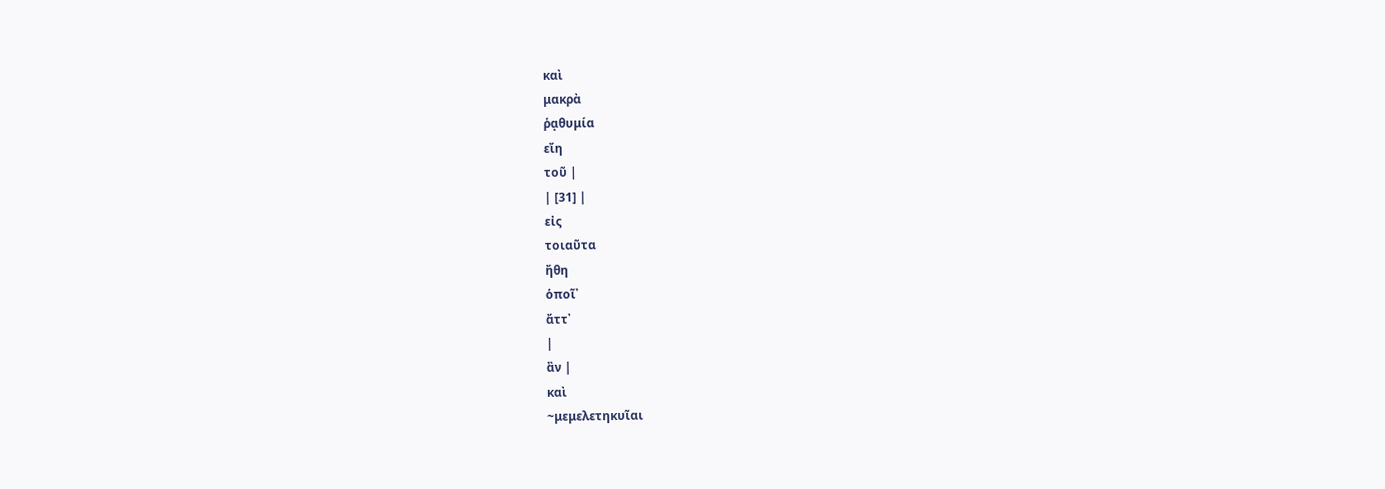καὶ
μακρὰ
ῥᾳθυμία
εἴη
τοῦ |
| [31] |
εἰς
τοιαῦτα
ἤθη
ὁποῖ᾽
ἄττ᾽
|
ἂν |
καὶ
~μεμελετηκυῖαι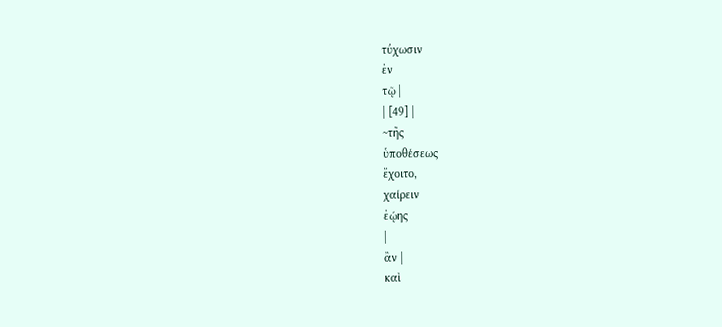τύχωσιν
ἐν
τῷ |
| [49] |
~τῆς
ὑποθέσεως
ἔχοιτο,
χαίρειν
ἐῴης
|
ἂν |
καὶ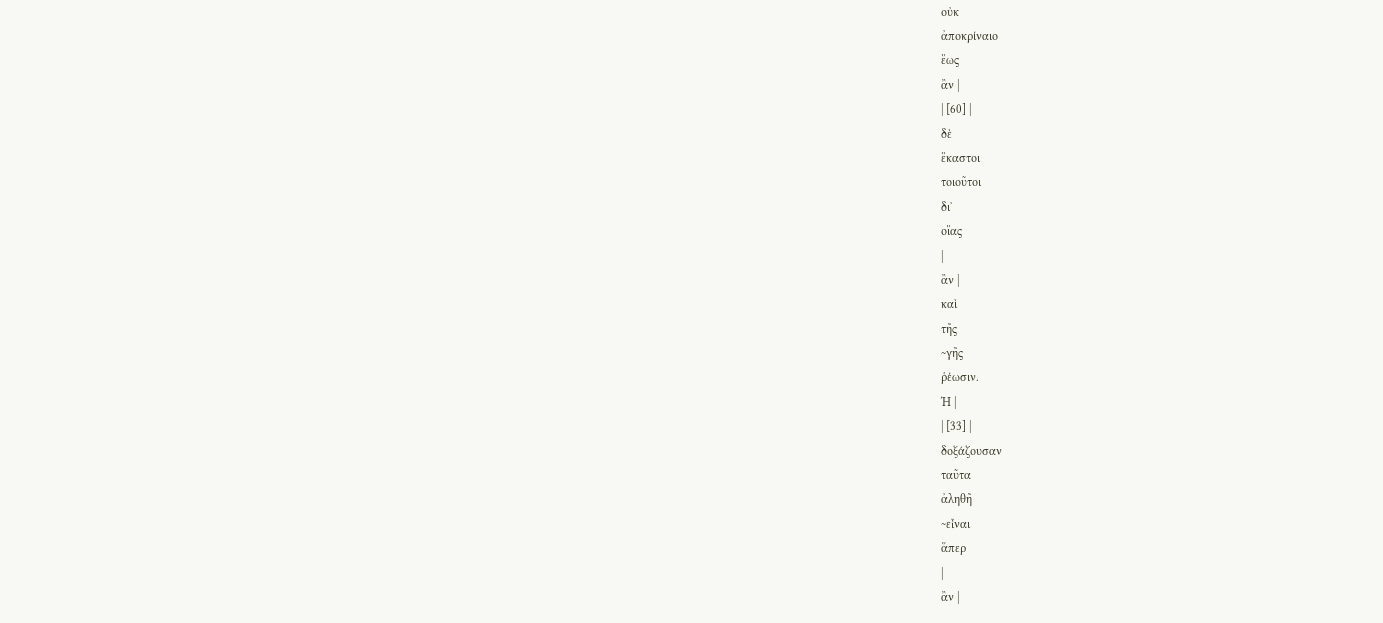οὐκ
ἀποκρίναιο
ἕως
ἂν |
| [60] |
δὲ
ἕκαστοι
τοιοῦτοι
δι᾽
οἵας
|
ἂν |
καὶ
τῆς
~γῆς
ῥέωσιν.
Ή |
| [33] |
δοξάζουσαν
ταῦτα
ἀληθῆ
~εἶναι
ἅπερ
|
ἂν |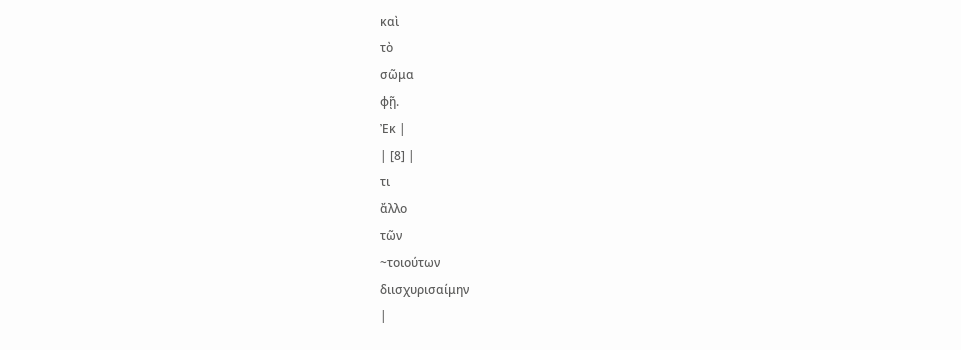καὶ
τὸ
σῶμα
φῇ.
Ἐκ |
| [8] |
τι
ἄλλο
τῶν
~τοιούτων
διισχυρισαίμην
|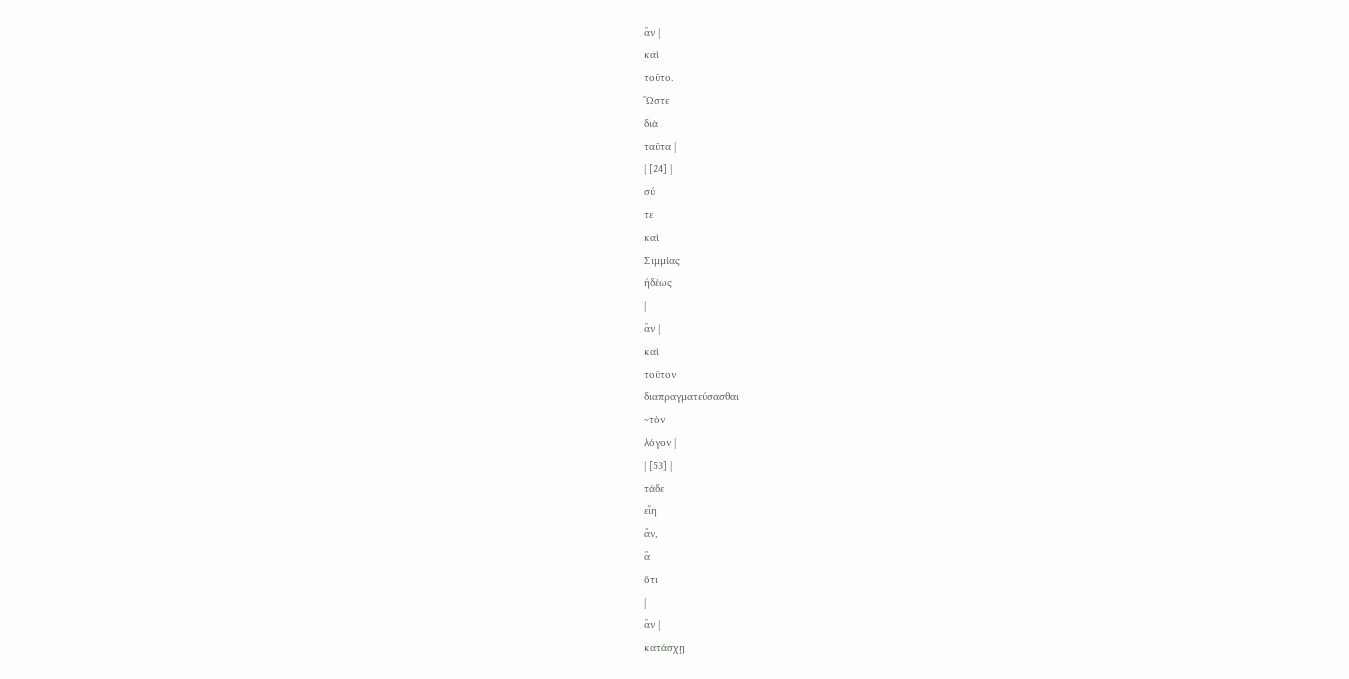ἂν |
καὶ
τοῦτο.
Ὥστε
διὰ
ταῦτα |
| [24] |
σύ
τε
καὶ
Σιμμίας
ἡδέως
|
ἂν |
καὶ
τοῦτον
διαπραγματεύσασθαι
~τὸν
λόγον |
| [53] |
τάδε
εἴη
ἄν,
ἃ
ὅτι
|
ἂν |
κατάσχῃ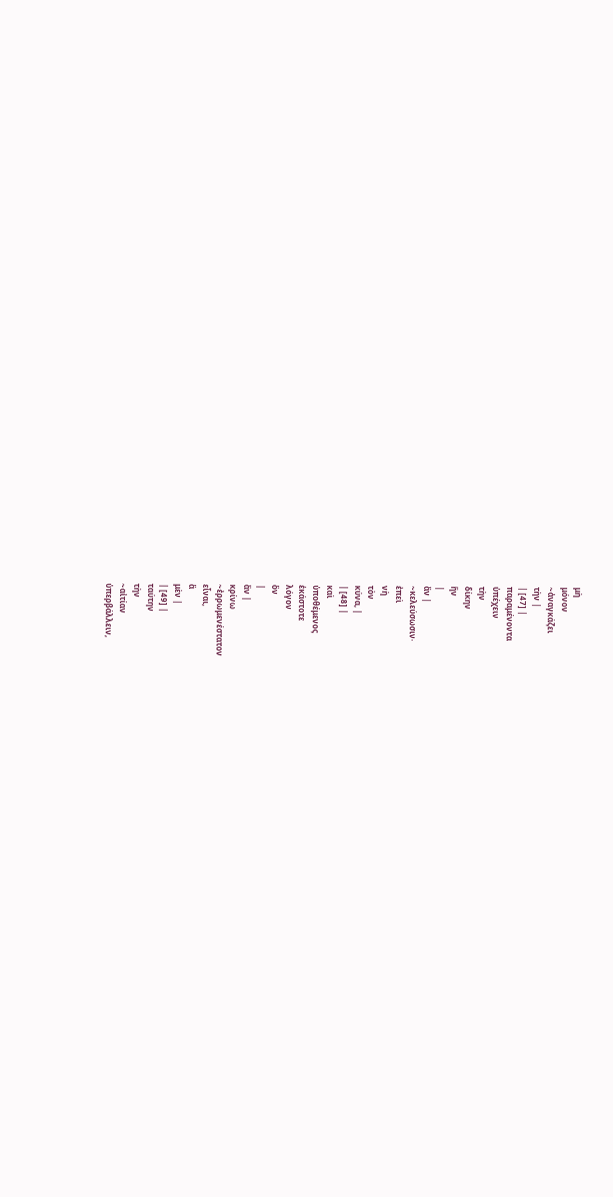μὴ
μόνον
~ἀναγκάζει
τὴν |
| [47] |
παραμένοντα
ὑπέχειν
τὴν
δίκην
ἣν
|
ἂν |
~κελεύσωσιν·
ἐπεὶ
νὴ
τὸν
κύνα, |
| [48] |
καὶ
ὑποθέμενος
ἑκάστοτε
λόγον
ὃν
|
ἂν |
κρίνω
~ἐρρωμενέστατον
εἶναι,
ἃ
μὲν |
| [49] |
ταύτην
τὴν
~αἰτίαν
ὑπερβάλλειν,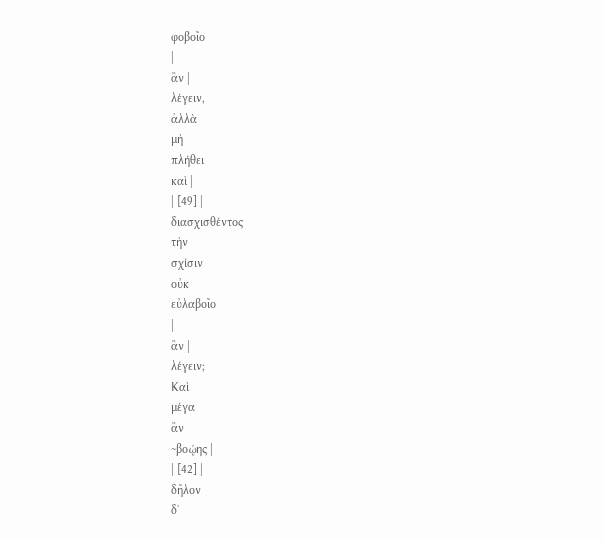φοβοῖο
|
ἂν |
λέγειν,
ἀλλὰ
μὴ
πλήθει
καὶ |
| [49] |
διασχισθέντος
τὴν
σχίσιν
οὐκ
εὐλαβοῖο
|
ἂν |
λέγειν;
Καὶ
μέγα
ἂν
~βοῴης |
| [42] |
δῆλον
δ᾽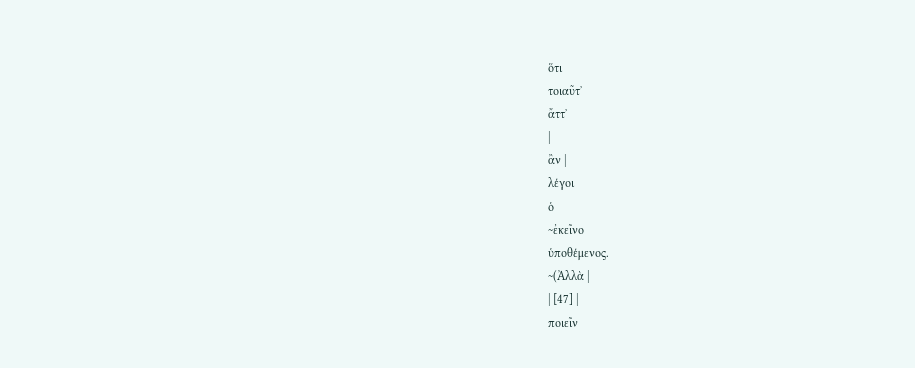ὅτι
τοιαῦτ᾽
ἄττ᾽
|
ἂν |
λέγοι
ὁ
~ἐκεῖνο
ὑποθέμενος.
~(Ἀλλὰ |
| [47] |
ποιεῖν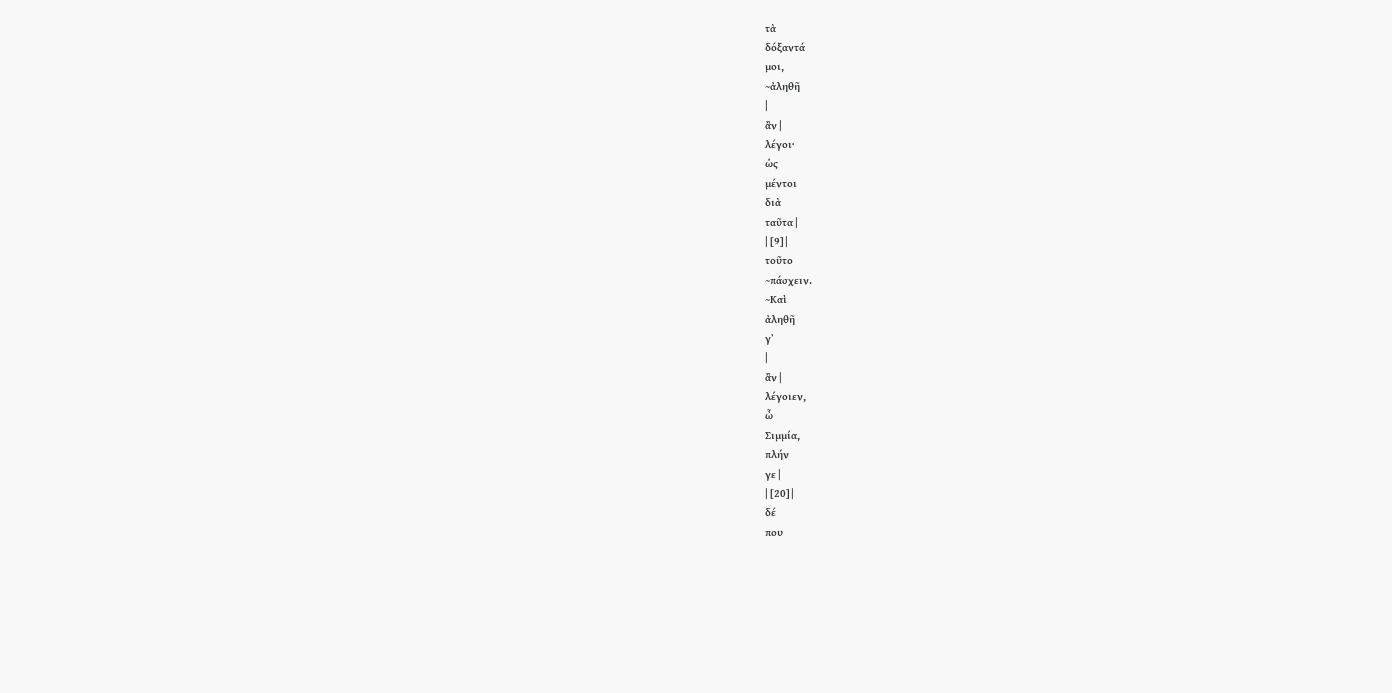τὰ
δόξαντά
μοι,
~ἀληθῆ
|
ἂν |
λέγοι·
ὡς
μέντοι
διὰ
ταῦτα |
| [9] |
τοῦτο
~πάσχειν.
~Καὶ
ἀληθῆ
γ᾽
|
ἂν |
λέγοιεν,
ὦ
Σιμμία,
πλήν
γε |
| [20] |
δέ
που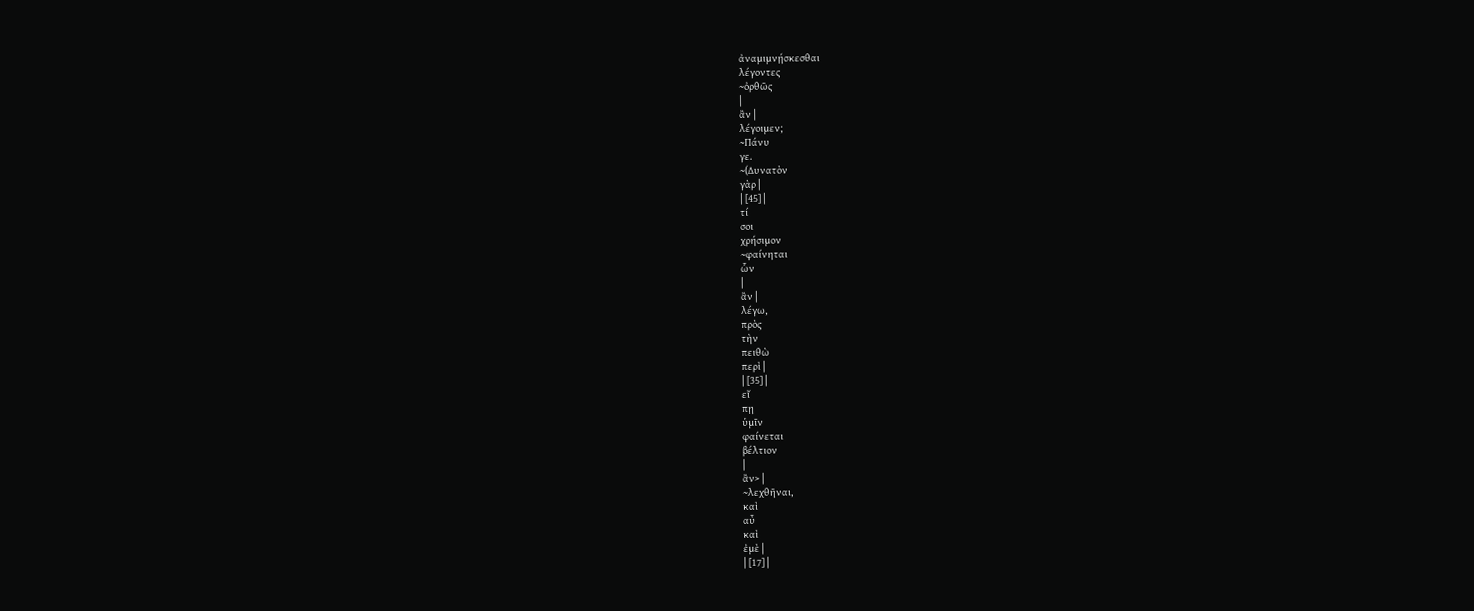ἀναμιμνῄσκεσθαι
λέγοντες
~ὀρθῶς
|
ἂν |
λέγοιμεν;
~Πάνυ
γε.
~(Δυνατὸν
γὰρ |
| [45] |
τί
σοι
χρήσιμον
~φαίνηται
ὧν
|
ἂν |
λέγω,
πρὸς
τὴν
πειθὼ
περὶ |
| [35] |
εἴ
πῃ
ὑμῖν
φαίνεται
βέλτιον
|
ἂν> |
~λεχθῆναι,
καὶ
αὖ
καὶ
ἐμὲ |
| [17] |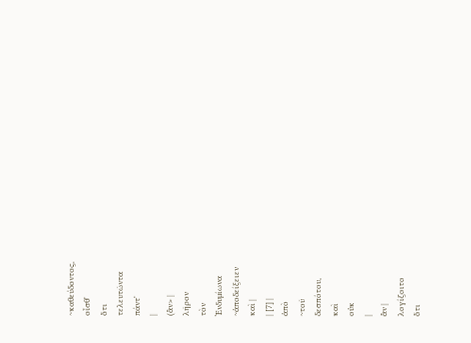~καθεύδοντος,
οἶσθ᾽
ὅτι
τελευτῶντα
πάντ᾽
|
(ἂν> |
λῆρον
τὸν
Ἐνδυμίωνα
~ἀποδείξειεν
καὶ |
| [7] |
ἀπὸ
~τοῦ
δεσπότου,
καὶ
οὐκ
|
ἂν |
λογίζοιτο
ὅτι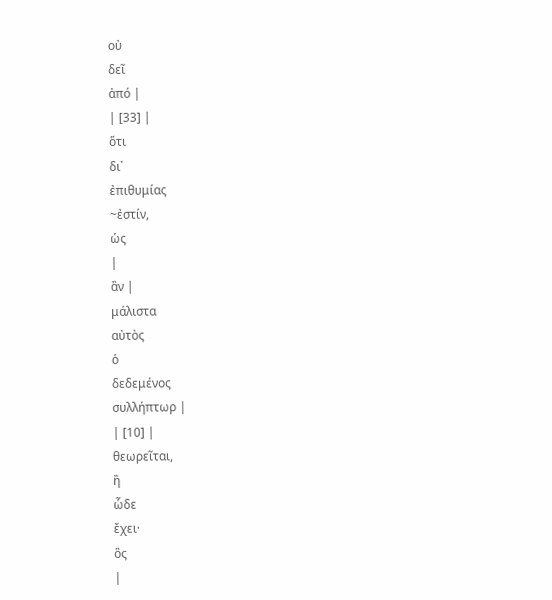οὐ
δεῖ
ἀπό |
| [33] |
ὅτι
δι᾽
ἐπιθυμίας
~ἐστίν,
ὡς
|
ἂν |
μάλιστα
αὐτὸς
ὁ
δεδεμένος
συλλήπτωρ |
| [10] |
θεωρεῖται,
ἢ
ὧδε
ἔχει·
ὃς
|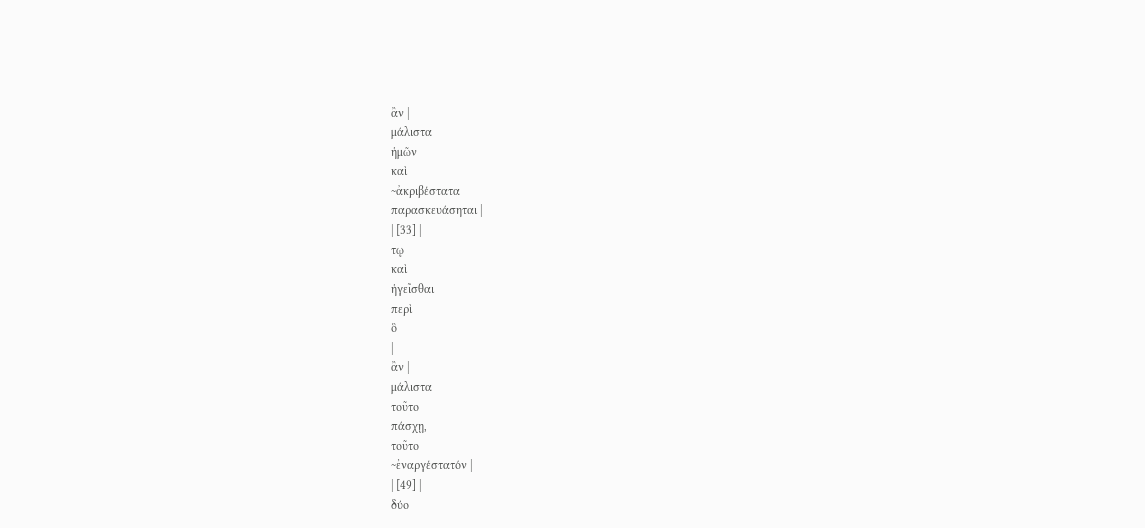ἂν |
μάλιστα
ἡμῶν
καὶ
~ἀκριβέστατα
παρασκευάσηται |
| [33] |
τῳ
καὶ
ἡγεῖσθαι
περὶ
ὃ
|
ἂν |
μάλιστα
τοῦτο
πάσχῃ,
τοῦτο
~ἐναργέστατόν |
| [49] |
δύο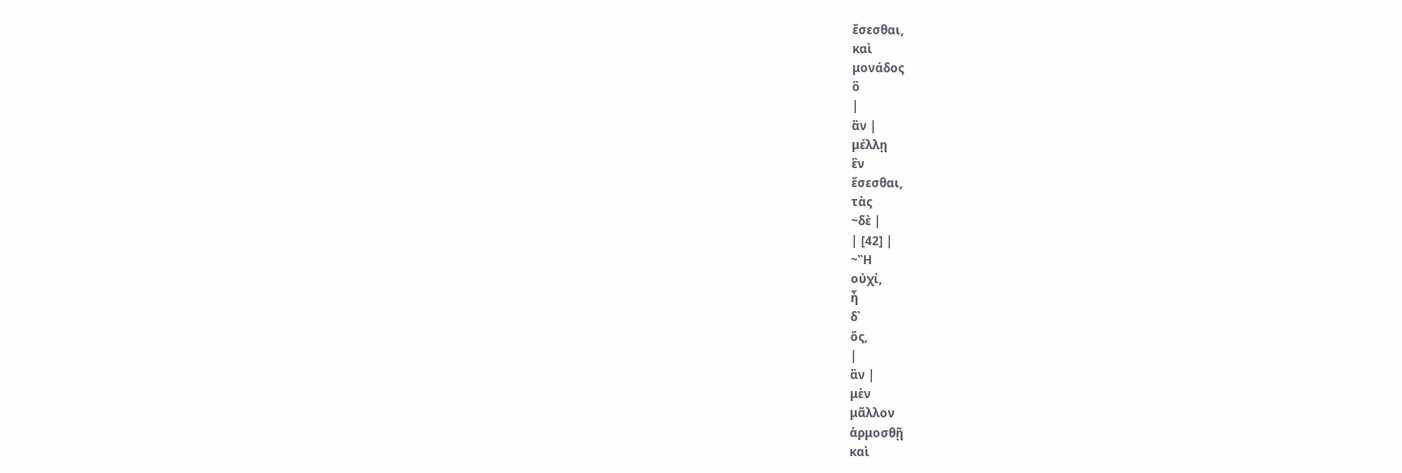ἔσεσθαι,
καὶ
μονάδος
ὃ
|
ἂν |
μέλλῃ
ἓν
ἔσεσθαι,
τὰς
~δὲ |
| [42] |
~Ἢ
οὐχί,
ἦ
δ᾽
ὅς,
|
ἂν |
μὲν
μᾶλλον
ἁρμοσθῇ
καὶ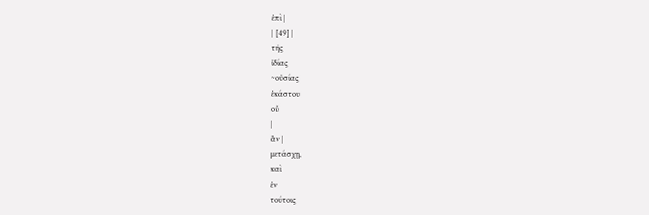ἐπὶ |
| [49] |
τῆς
ἰδίας
~οὐσίας
ἑκάστου
οὗ
|
ἂν |
μετάσχῃ,
καὶ
ἐν
τούτοις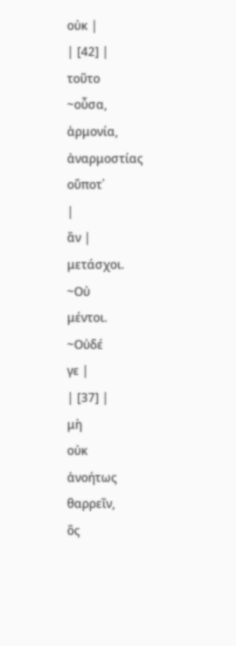οὐκ |
| [42] |
τοῦτο
~οὖσα,
ἁρμονία,
ἀναρμοστίας
οὔποτ᾽
|
ἂν |
μετάσχοι.
~Οὐ
μέντοι.
~Οὐδέ
γε |
| [37] |
μὴ
οὐκ
ἀνοήτως
θαρρεῖν,
ὃς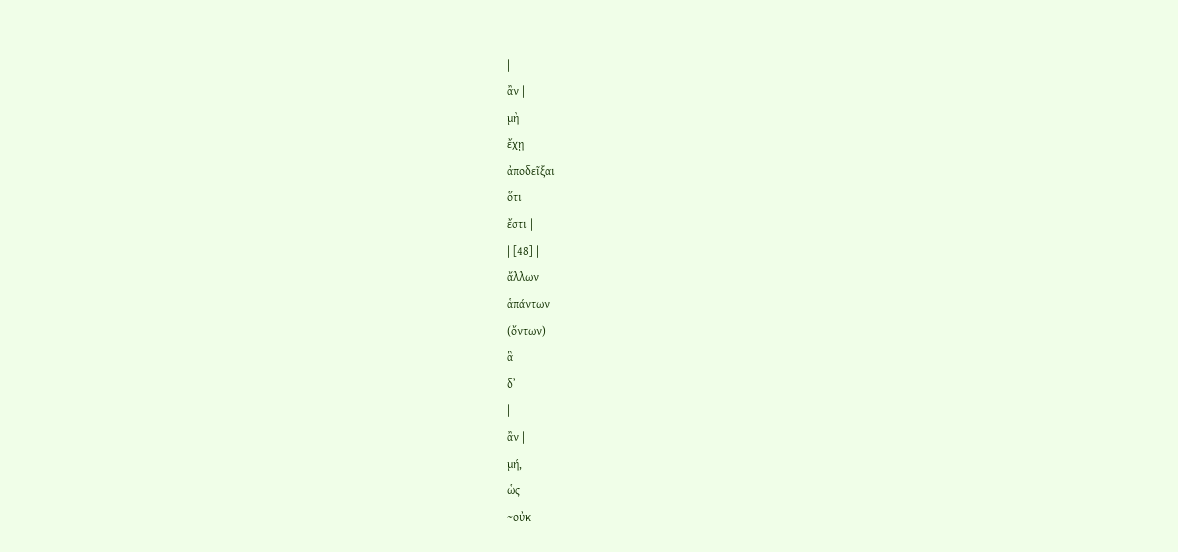|
ἂν |
μὴ
ἔχῃ
ἀποδεῖξαι
ὅτι
ἔστι |
| [48] |
ἄλλων
ἁπάντων
(ὄντων)
ἃ
δ᾽
|
ἂν |
μή,
ὡς
~οὐκ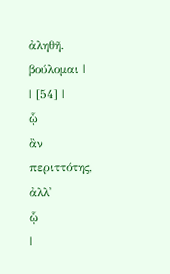ἀληθῆ.
βούλομαι |
| [54] |
ᾧ
ἂν
περιττότης,
ἀλλ᾽
ᾧ
|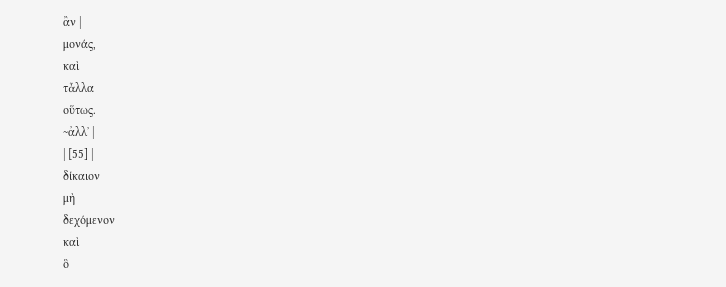ἂν |
μονάς,
καὶ
τἆλλα
οὕτως.
~ἀλλ᾽ |
| [55] |
δίκαιον
μὴ
δεχόμενον
καὶ
ὃ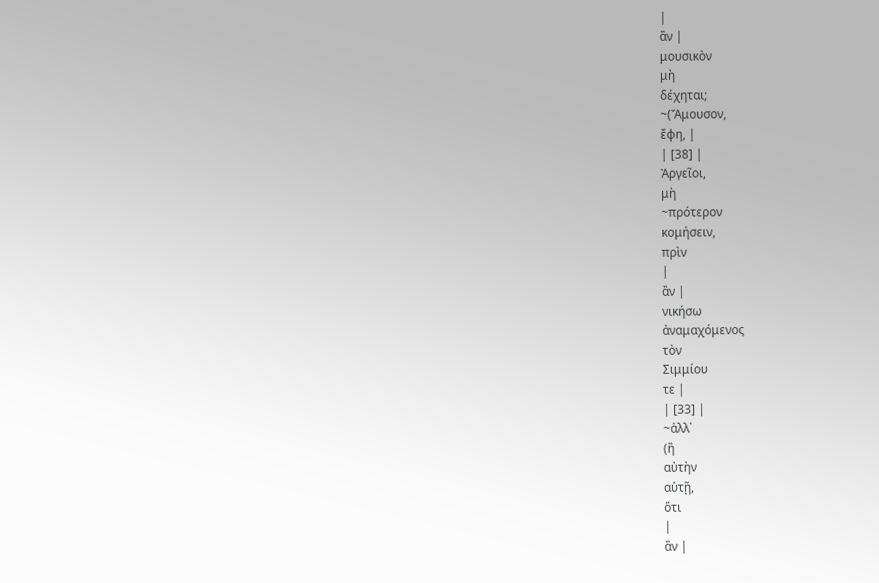|
ἂν |
μουσικὸν
μὴ
δέχηται;
~(Ἄμουσον,
ἔφη, |
| [38] |
Ἀργεῖοι,
μὴ
~πρότερον
κομήσειν,
πρὶν
|
ἂν |
νικήσω
ἀναμαχόμενος
τὸν
Σιμμίου
τε |
| [33] |
~ἀλλ᾽
(ἢ
αὐτὴν
αὑτῇ,
ὅτι
|
ἂν |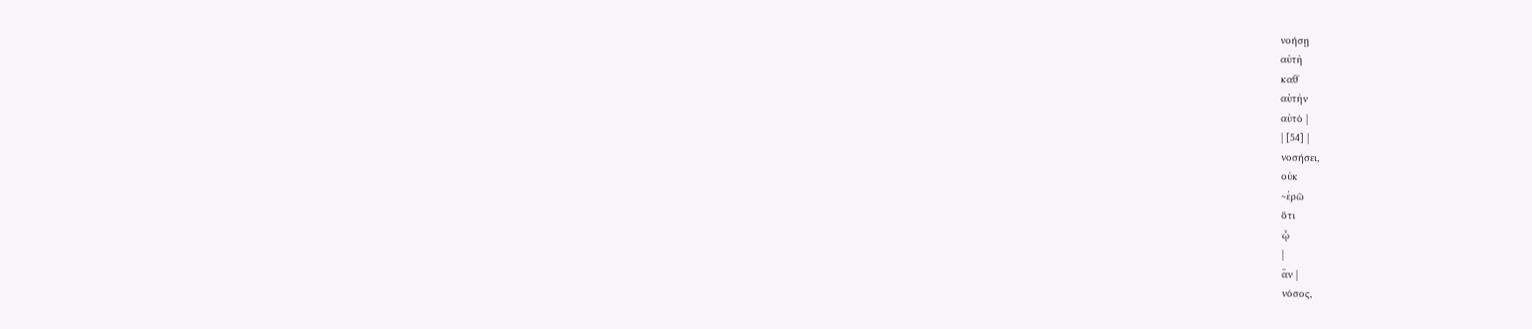νοήσῃ
αὐτὴ
καθ᾽
αὑτὴν
αὐτὸ |
| [54] |
νοσήσει,
οὐκ
~ἐρῶ
ὅτι
ᾧ
|
ἂν |
νόσος,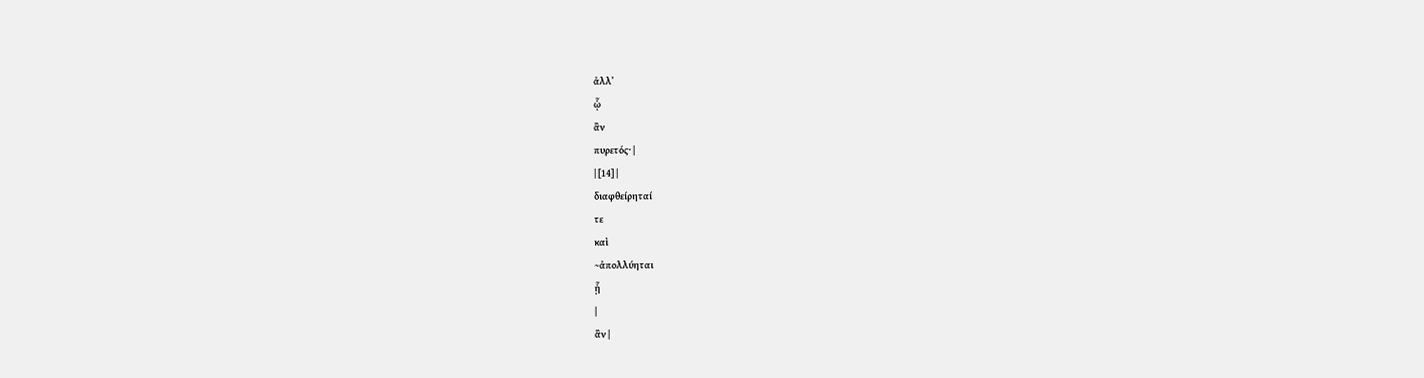ἀλλ᾽
ᾧ
ἂν
πυρετός· |
| [14] |
διαφθείρηταί
τε
καὶ
~ἀπολλύηται
ᾗ
|
ἂν |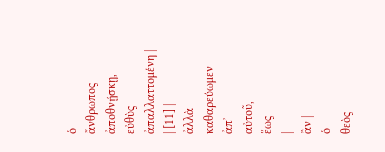ὁ
ἄνθρωπος
ἀποθνῄσκῃ,
εὐθὺς
ἀπαλλαττομένη |
| [11] |
ἀλλὰ
καθαρεύωμεν
ἀπ᾽
αὐτοῦ,
ἕως
|
ἂν |
ὁ
θεὸς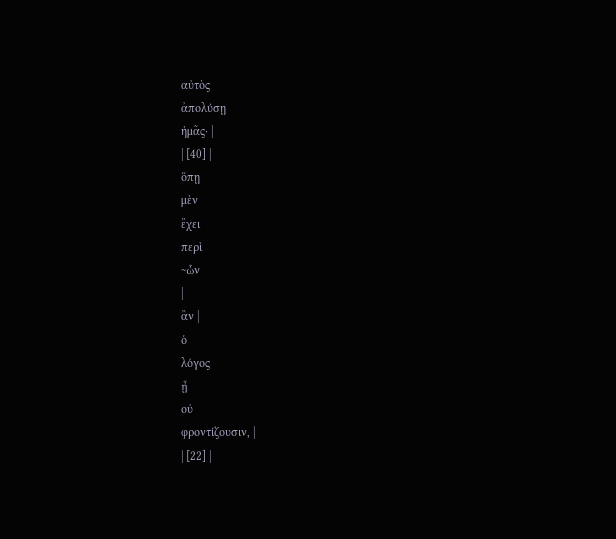αὐτὸς
ἀπολύσῃ
ἡμᾶς· |
| [40] |
ὅπῃ
μὲν
ἔχει
περὶ
~ὧν
|
ἂν |
ὁ
λόγος
ᾖ
οὐ
φροντίζουσιν, |
| [22] |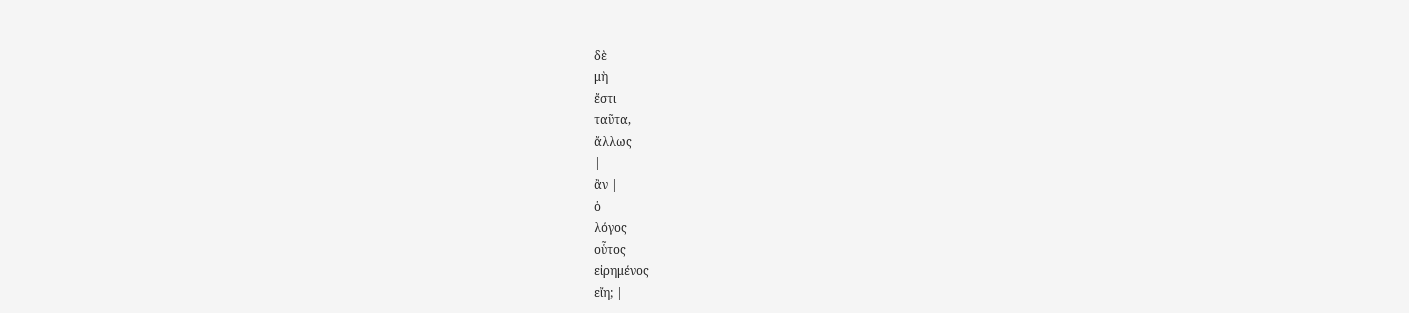δὲ
μὴ
ἔστι
ταῦτα,
ἄλλως
|
ἂν |
ὁ
λόγος
οὗτος
εἰρημένος
εἴη; |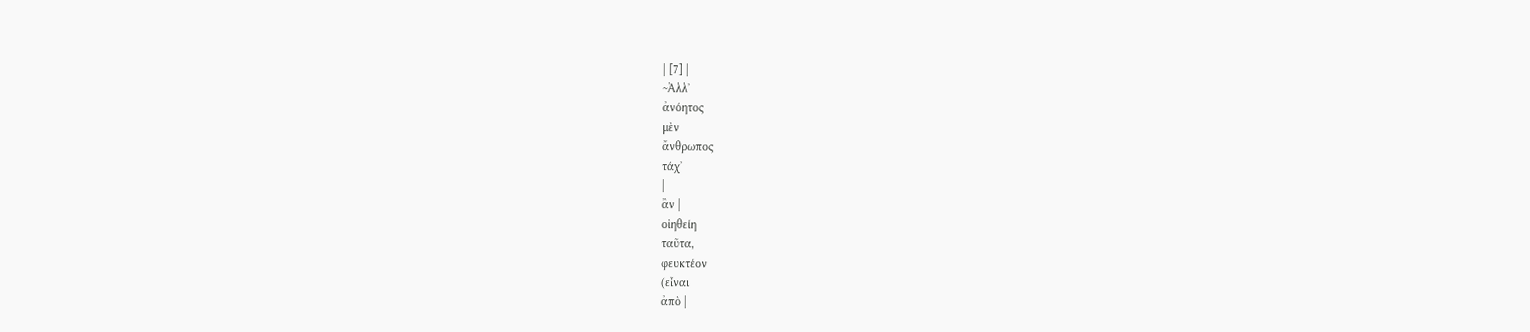| [7] |
~Ἀλλ᾽
ἀνόητος
μὲν
ἄνθρωπος
τάχ᾽
|
ἂν |
οἰηθείη
ταῦτα,
φευκτέον
(εἶναι
ἀπὸ |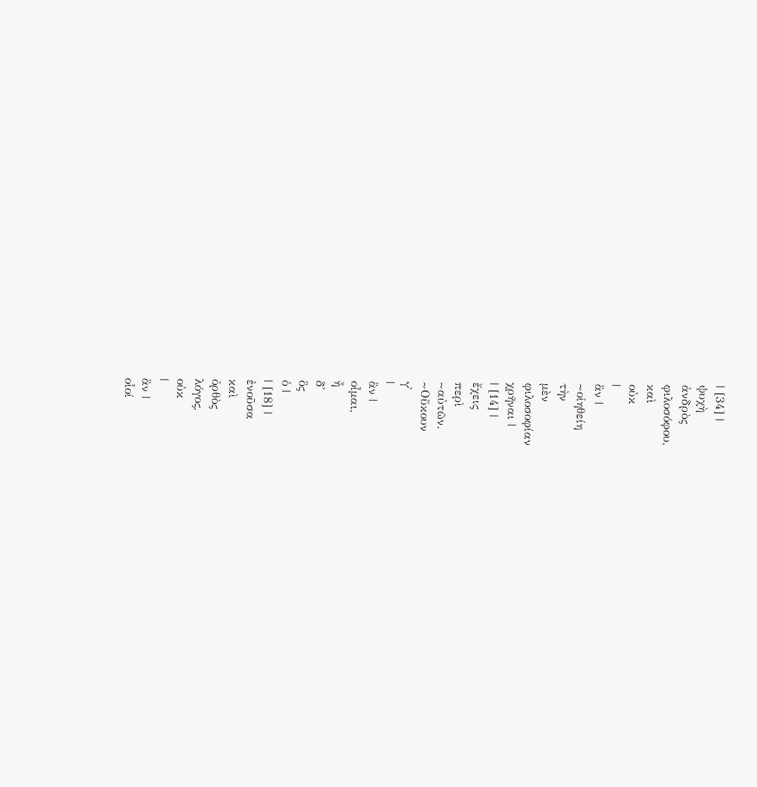| [34] |
ψυχὴ
ἀνδρὸς
φιλοσόφου,
καὶ
οὐκ
|
ἂν |
~οἰηθείη
τὴν
μὲν
φιλοσοφίαν
χρῆναι |
| [14] |
ἔχεις
περὶ
~αὐτῶν.
~Οὔκουν
γ᾽
|
ἂν |
οἶμαι,
ἦ
δ᾽
ὃς
ὁ |
| [18] |
ἐνοῦσα
καὶ
ὀρθὸς
λόγος,
οὐκ
|
ἂν |
οἷοί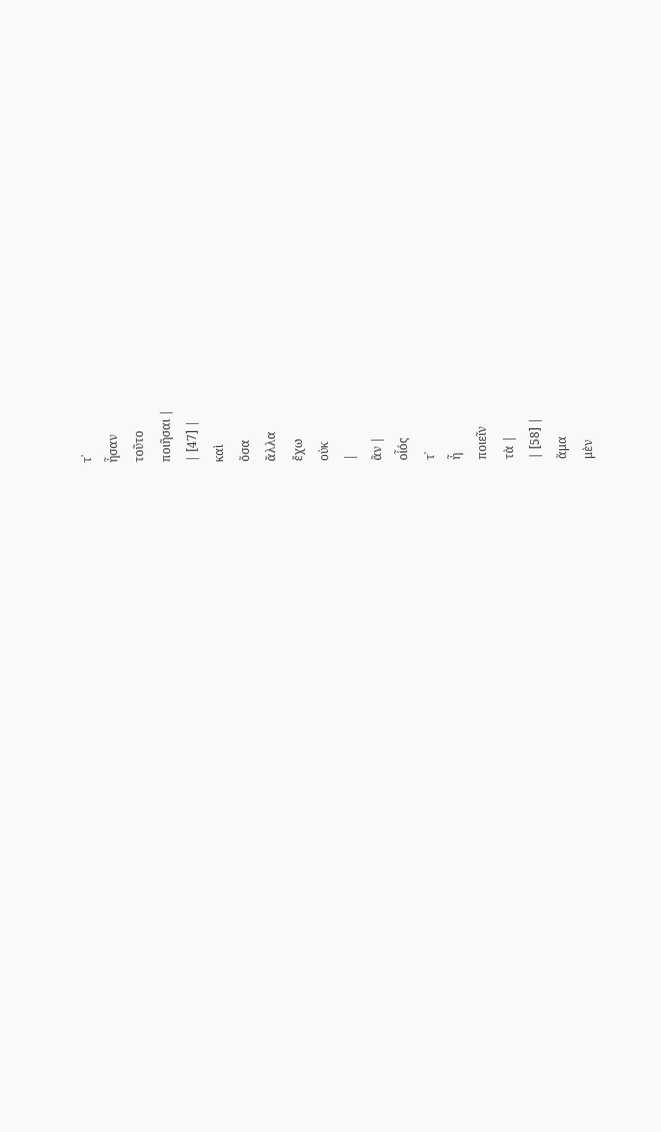τ᾽
ἦσαν
τοῦτο
ποιῆσαι |
| [47] |
καὶ
ὅσα
ἄλλα
ἔχω
οὐκ
|
ἂν |
οἷός
τ᾽
ἦ
ποιεῖν
τὰ |
| [58] |
ἅμα
μὲν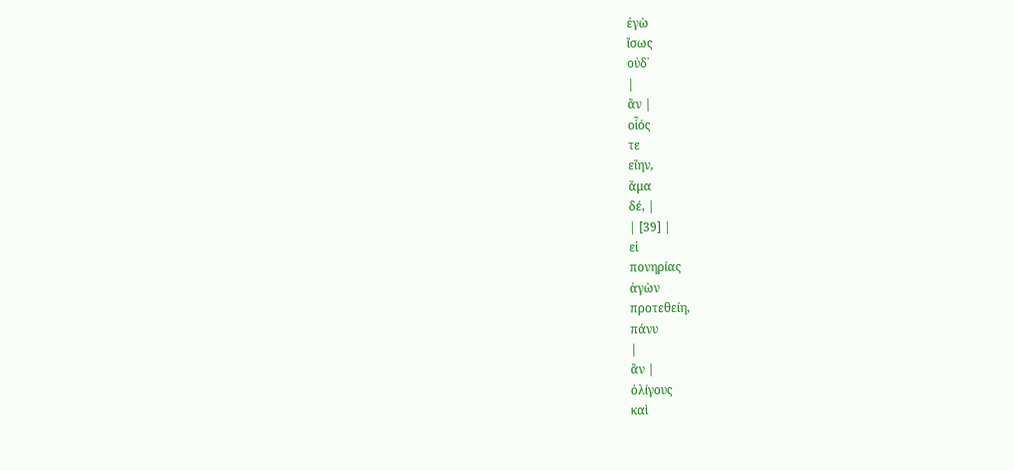ἐγὼ
ἴσως
οὐδ᾽
|
ἂν |
οἷός
τε
εἴην,
ἅμα
δέ, |
| [39] |
εἰ
πονηρίας
ἀγὼν
προτεθείη,
πάνυ
|
ἂν |
ὀλίγους
καὶ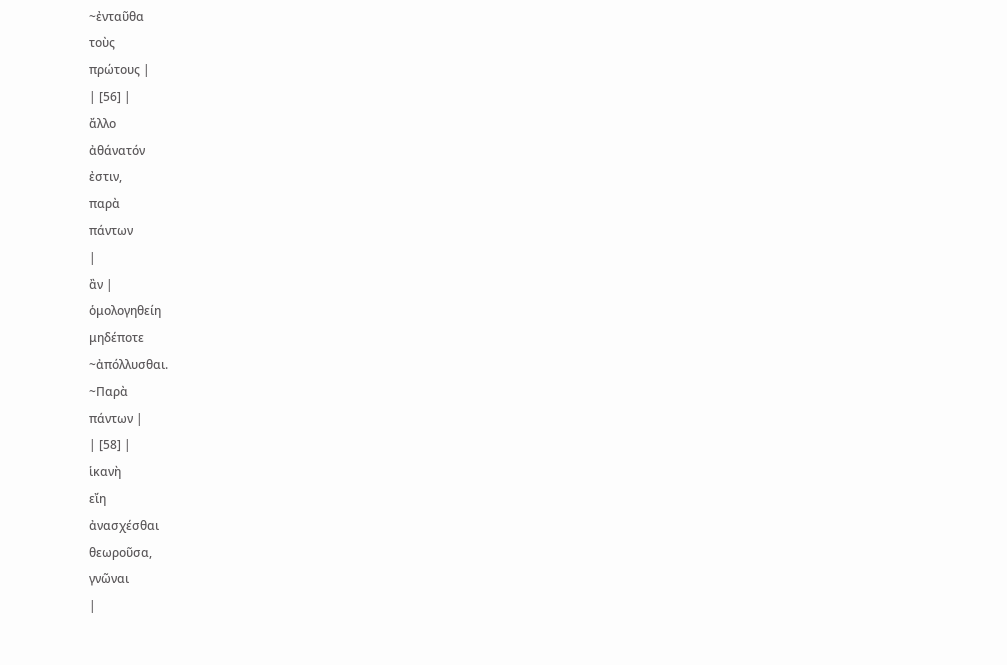~ἐνταῦθα
τοὺς
πρώτους |
| [56] |
ἄλλο
ἀθάνατόν
ἐστιν,
παρὰ
πάντων
|
ἂν |
ὁμολογηθείη
μηδέποτε
~ἀπόλλυσθαι.
~Παρὰ
πάντων |
| [58] |
ἱκανὴ
εἴη
ἀνασχέσθαι
θεωροῦσα,
γνῶναι
|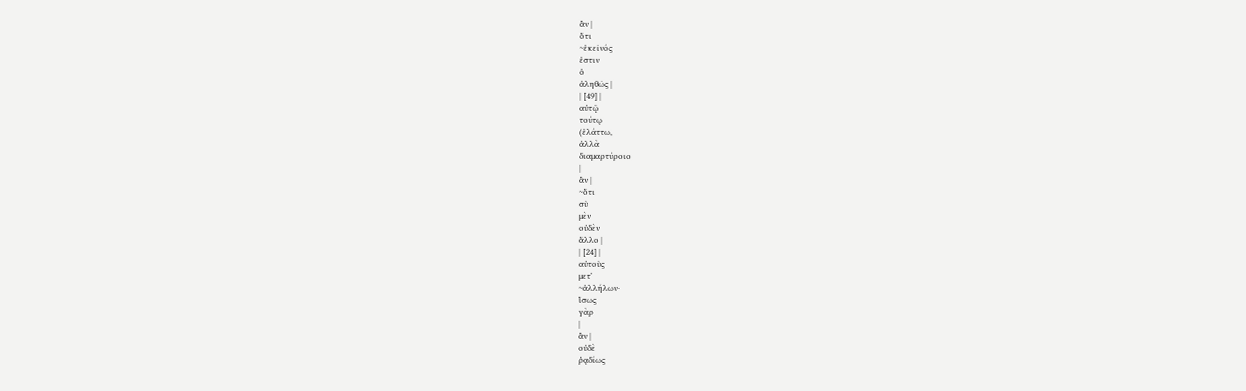ἂν |
ὅτι
~ἐκεῖνός
ἐστιν
ὁ
ἀληθῶς |
| [49] |
αὐτῷ
τούτῳ
(ἐλάττω,
ἀλλὰ
διαμαρτύροιο
|
ἂν |
~ὅτι
σὺ
μὲν
οὐδὲν
ἄλλο |
| [24] |
αὐτοὺς
μετ᾽
~ἀλλήλων·
ἴσως
γὰρ
|
ἂν |
οὐδὲ
ῥᾳδίως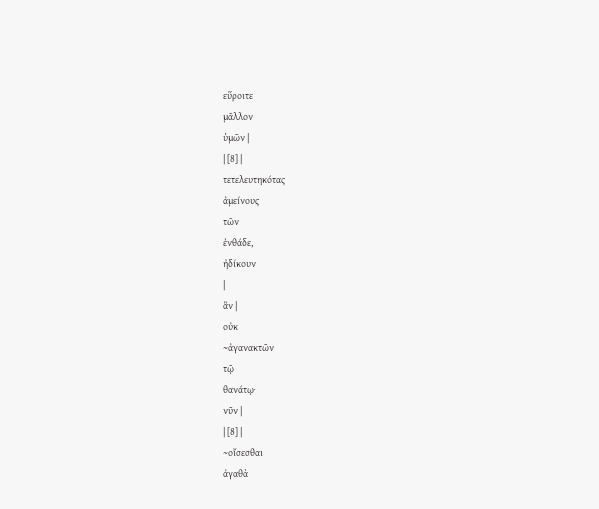εὕροιτε
μᾶλλον
ὑμῶν |
| [8] |
τετελευτηκότας
ἀμείνους
τῶν
ἐνθάδε,
ἠδίκουν
|
ἂν |
οὐκ
~ἀγανακτῶν
τῷ
θανάτῳ·
νῦν |
| [8] |
~οἴσεσθαι
ἀγαθὰ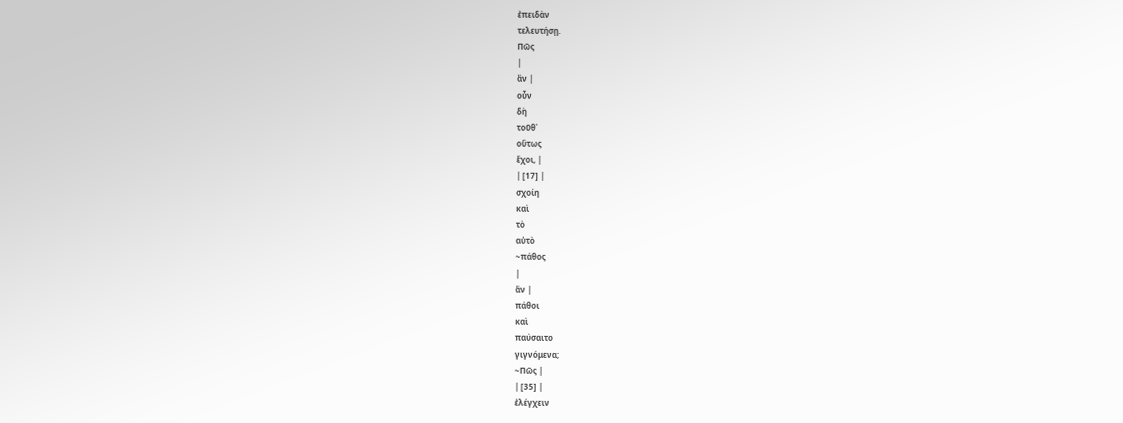ἐπειδὰν
τελευτήσῃ.
Πῶς
|
ἂν |
οὖν
δὴ
τοῦθ᾽
οὕτως
ἔχοι, |
| [17] |
σχοίη
καὶ
τὸ
αὐτὸ
~πάθος
|
ἂν |
πάθοι
καὶ
παύσαιτο
γιγνόμενα;
~Πῶς |
| [35] |
ἐλέγχειν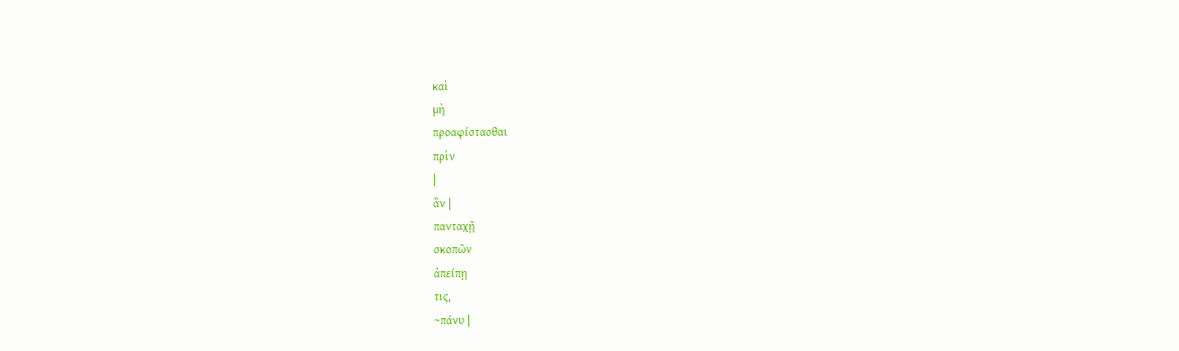καὶ
μὴ
προαφίστασθαι
πρὶν
|
ἂν |
πανταχῇ
σκοπῶν
ἀπείπῃ
τις,
~πάνυ |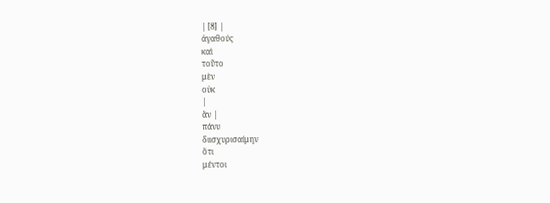| [8] |
ἀγαθούς
καὶ
τοῦτο
μὲν
οὐκ
|
ἂν |
πάνυ
διισχυρισαίμην
ὅτι
μέντοι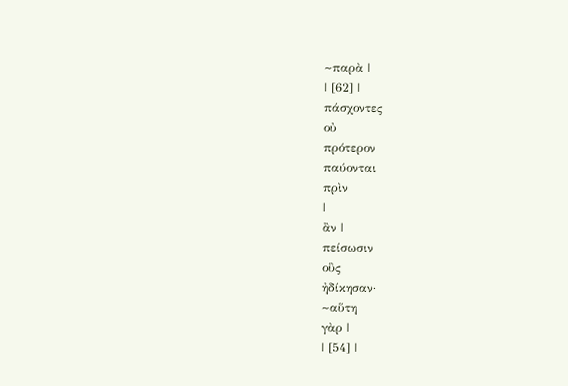~παρὰ |
| [62] |
πάσχοντες
οὐ
πρότερον
παύονται
πρὶν
|
ἂν |
πείσωσιν
οὓς
ἠδίκησαν·
~αὕτη
γὰρ |
| [54] |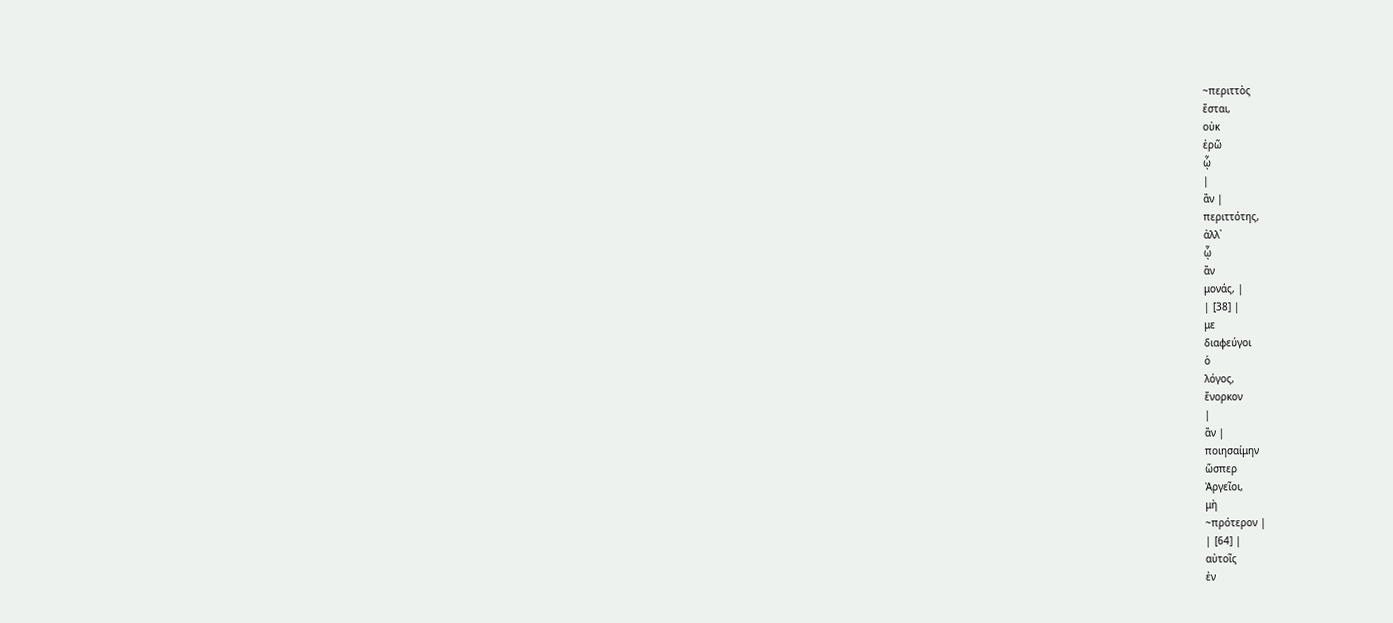~περιττὸς
ἔσται,
οὐκ
ἐρῶ
ᾧ
|
ἂν |
περιττότης,
ἀλλ᾽
ᾧ
ἂν
μονάς, |
| [38] |
με
διαφεύγοι
ὁ
λόγος,
ἔνορκον
|
ἂν |
ποιησαίμην
ὥσπερ
Ἀργεῖοι,
μὴ
~πρότερον |
| [64] |
αὐτοῖς
ἐν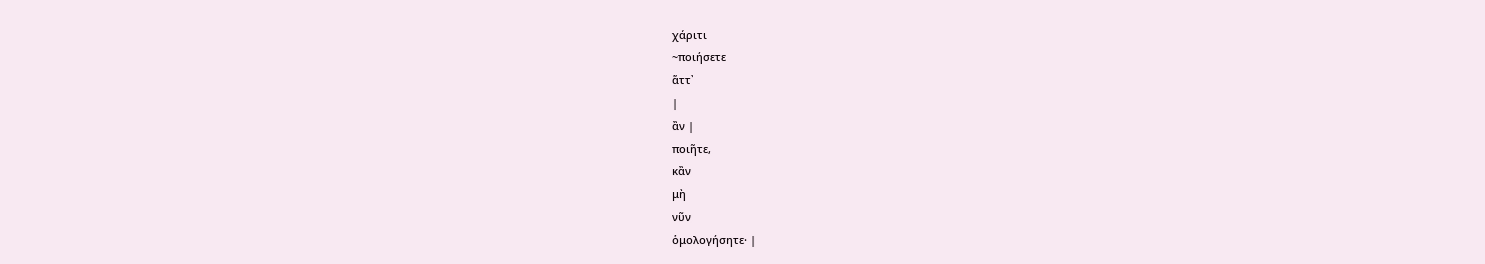χάριτι
~ποιήσετε
ἅττ᾽
|
ἂν |
ποιῆτε,
κἂν
μὴ
νῦν
ὁμολογήσητε· |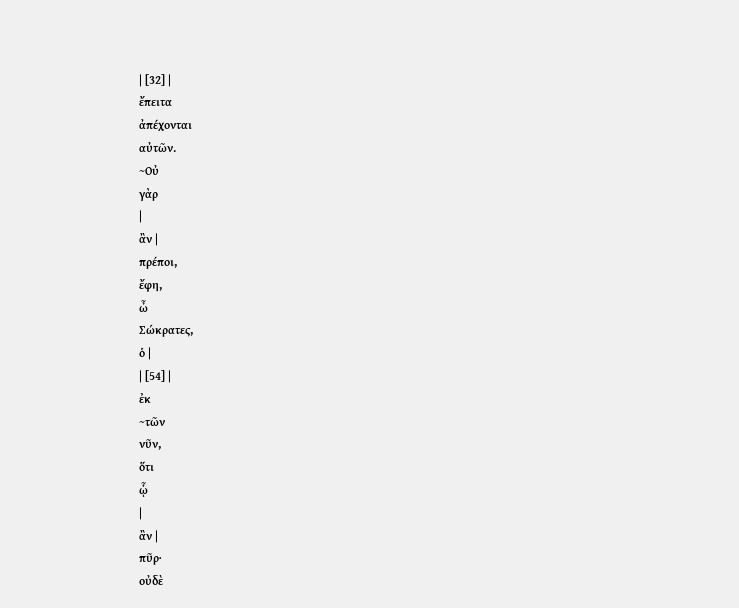| [32] |
ἔπειτα
ἀπέχονται
αὐτῶν.
~Οὐ
γὰρ
|
ἂν |
πρέποι,
ἔφη,
ὦ
Σώκρατες,
ὁ |
| [54] |
ἐκ
~τῶν
νῦν,
ὅτι
ᾧ
|
ἂν |
πῦρ·
οὐδὲ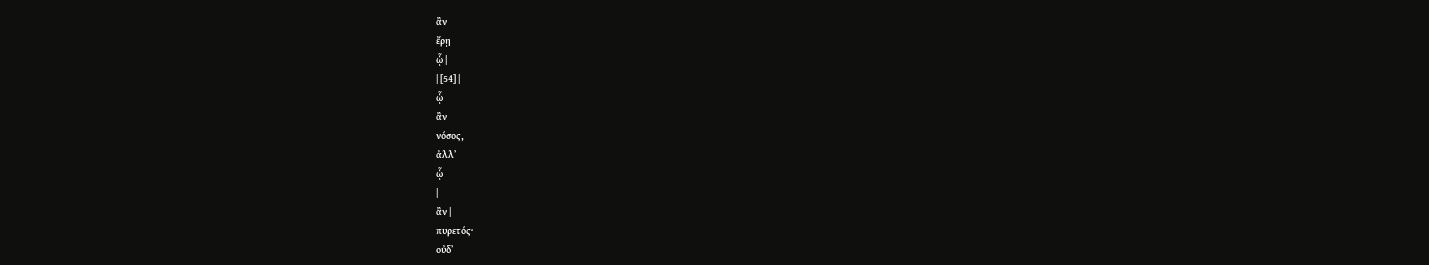ἂν
ἔρῃ
ᾧ |
| [54] |
ᾧ
ἂν
νόσος,
ἀλλ᾽
ᾧ
|
ἂν |
πυρετός·
οὐδ᾽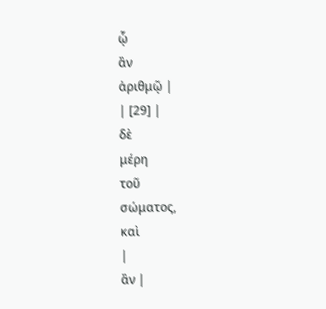ᾧ
ἂν
ἀριθμῷ |
| [29] |
δὲ
μέρη
τοῦ
σώματος,
καὶ
|
ἂν |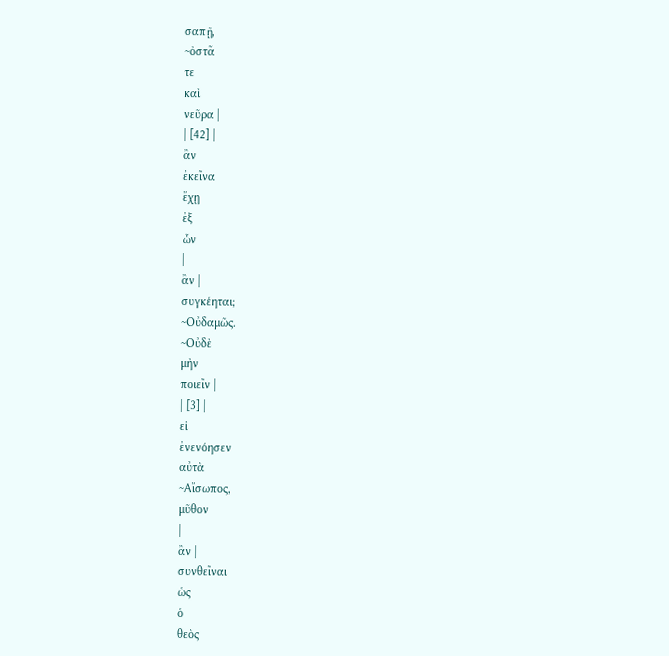σαπῇ,
~ὀστᾶ
τε
καὶ
νεῦρα |
| [42] |
ἂν
ἐκεῖνα
ἔχῃ
ἐξ
ὧν
|
ἂν |
συγκέηται;
~Οὐδαμῶς.
~Οὐδὲ
μὴν
ποιεῖν |
| [3] |
εἰ
ἐνενόησεν
αὐτὰ
~Αἴσωπος,
μῦθον
|
ἂν |
συνθεῖναι
ὡς
ὁ
θεὸς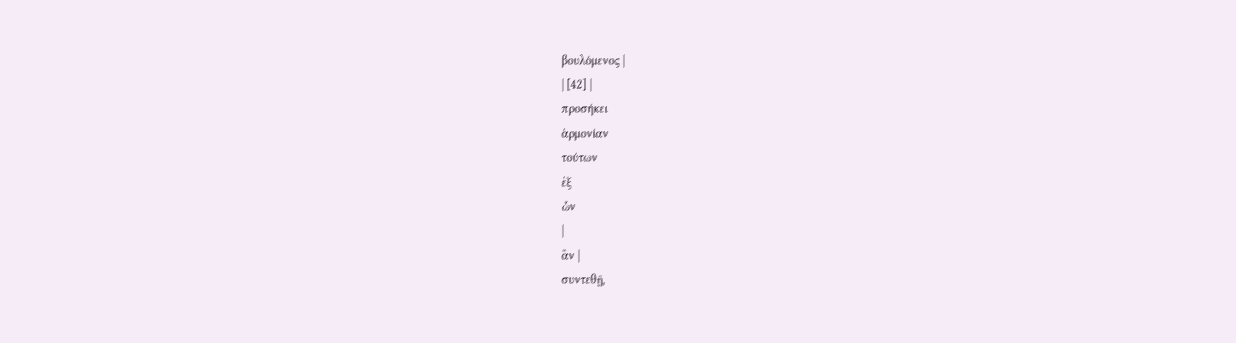βουλόμενος |
| [42] |
προσήκει
ἁρμονίαν
τούτων
ἐξ
ὧν
|
ἂν |
συντεθῇ,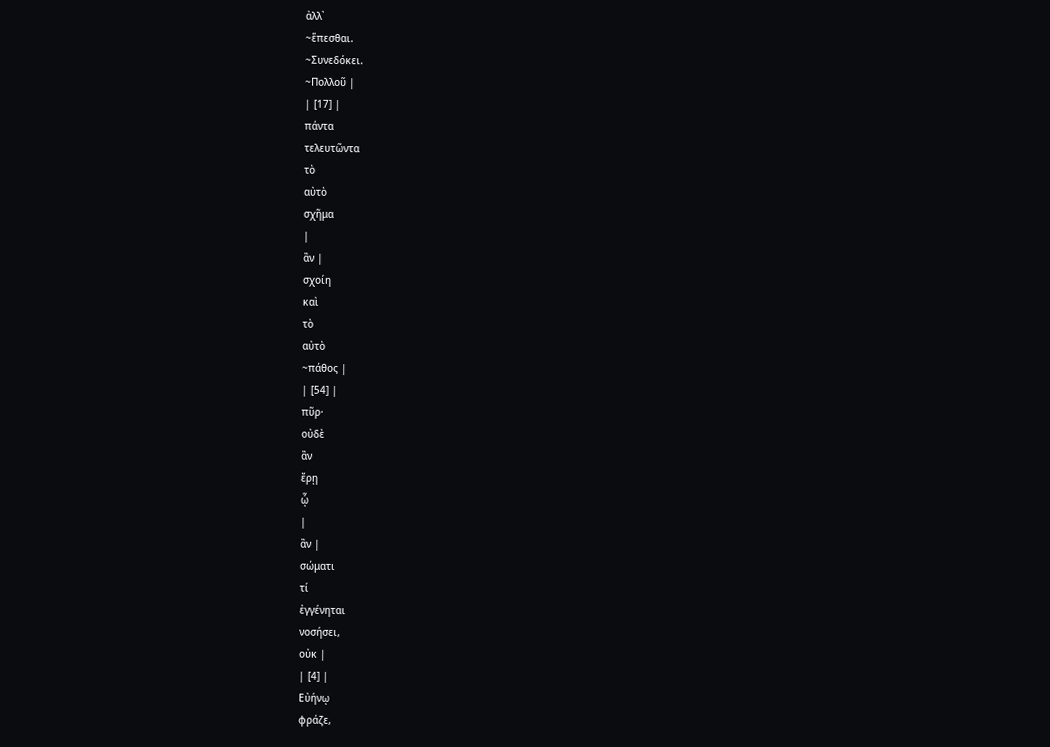ἀλλ᾽
~ἕπεσθαι.
~Συνεδόκει.
~Πολλοῦ |
| [17] |
πάντα
τελευτῶντα
τὸ
αὐτὸ
σχῆμα
|
ἂν |
σχοίη
καὶ
τὸ
αὐτὸ
~πάθος |
| [54] |
πῦρ·
οὐδὲ
ἂν
ἔρῃ
ᾧ
|
ἂν |
σώματι
τί
ἐγγένηται
νοσήσει,
οὐκ |
| [4] |
Εὐήνῳ
φράζε,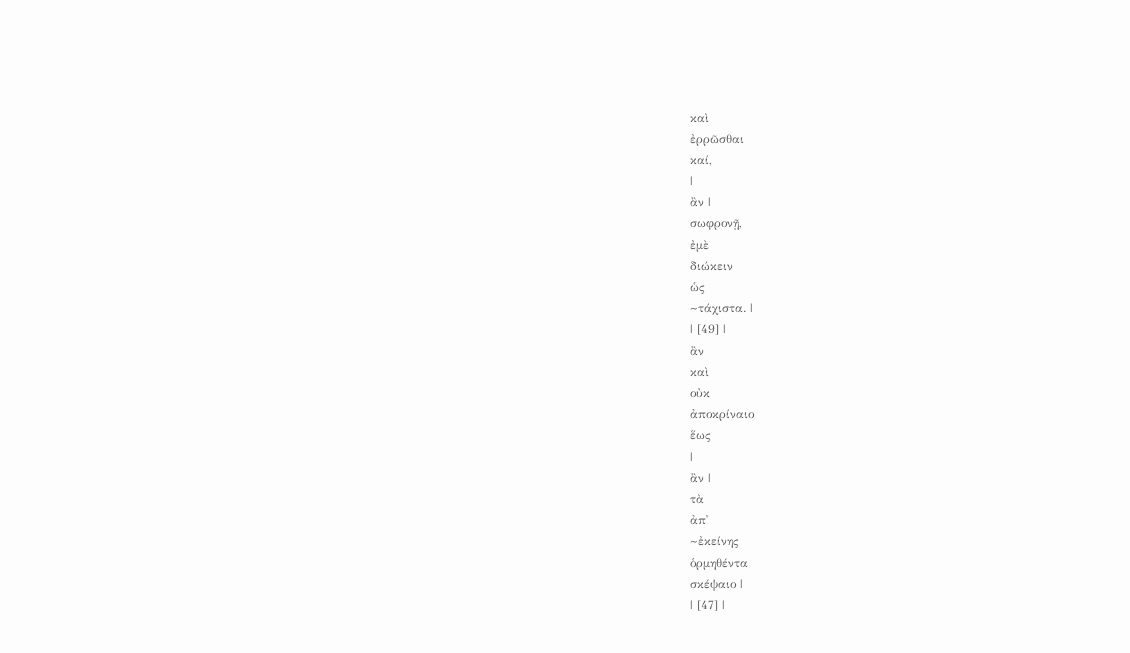καὶ
ἐρρῶσθαι
καί,
|
ἂν |
σωφρονῇ,
ἐμὲ
διώκειν
ὡς
~τάχιστα. |
| [49] |
ἂν
καὶ
οὐκ
ἀποκρίναιο
ἕως
|
ἂν |
τὰ
ἀπ᾽
~ἐκείνης
ὁρμηθέντα
σκέψαιο |
| [47] |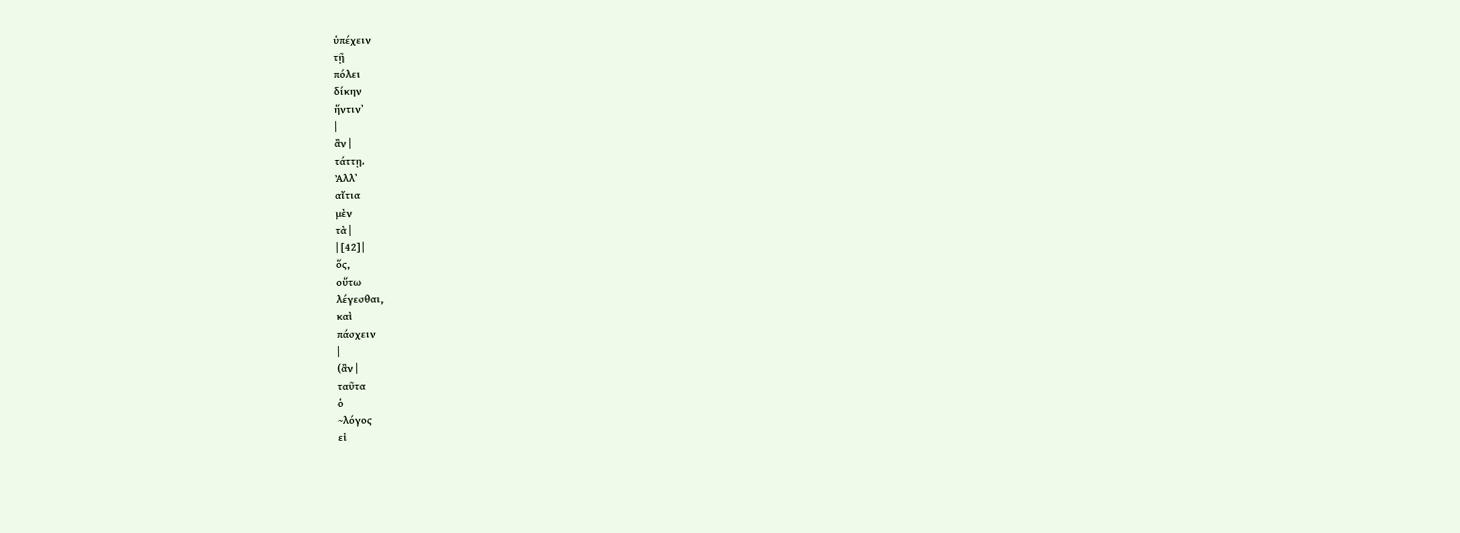ὑπέχειν
τῇ
πόλει
δίκην
ἥντιν᾽
|
ἂν |
τάττῃ.
Ἀλλ᾽
αἴτια
μὲν
τὰ |
| [42] |
ὅς,
οὕτω
λέγεσθαι,
καὶ
πάσχειν
|
(ἂν |
ταῦτα
ὁ
~λόγος
εἰ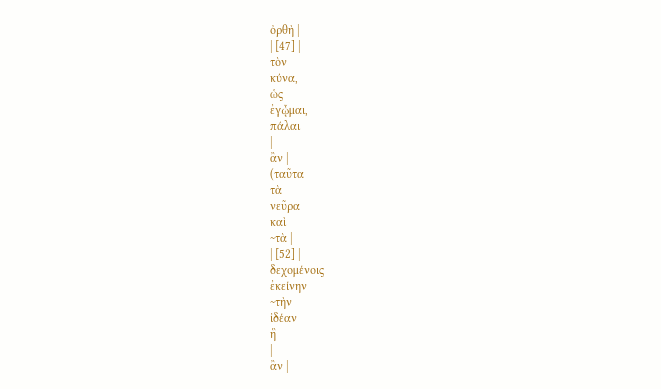ὀρθὴ |
| [47] |
τὸν
κύνα,
ὡς
ἐγᾦμαι,
πάλαι
|
ἂν |
(ταῦτα
τὰ
νεῦρα
καὶ
~τὰ |
| [52] |
δεχομένοις
ἐκείνην
~τὴν
ἰδέαν
ἣ
|
ἂν |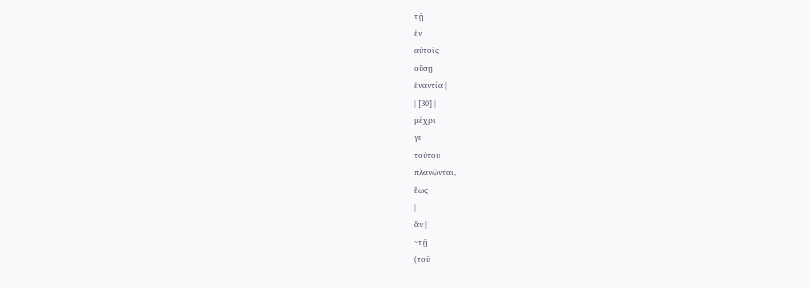τῇ
ἐν
αὐτοῖς
οὔσῃ
ἐναντία |
| [30] |
μέχρι
γε
τούτου
πλανῶνται,
ἕως
|
ἂν |
~τῇ
(τοῦ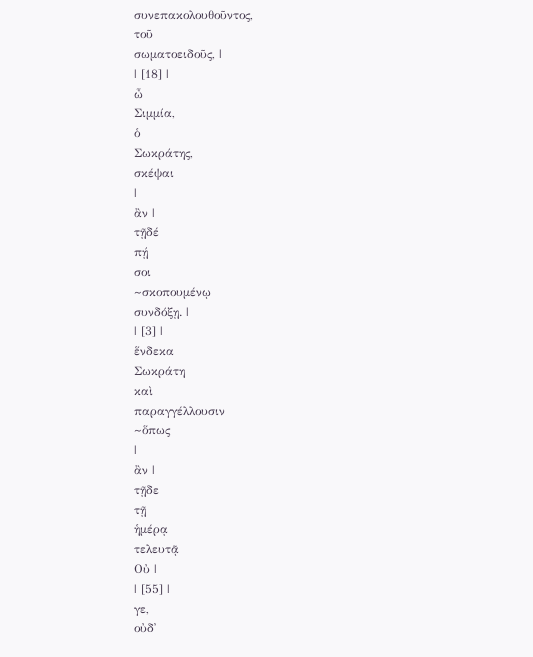συνεπακολουθοῦντος,
τοῦ
σωματοειδοῦς, |
| [18] |
ὦ
Σιμμία,
ὁ
Σωκράτης,
σκέψαι
|
ἂν |
τῇδέ
πῄ
σοι
~σκοπουμένῳ
συνδόξῃ. |
| [3] |
ἕνδεκα
Σωκράτη
καὶ
παραγγέλλουσιν
~ὅπως
|
ἂν |
τῇδε
τῇ
ἡμέρᾳ
τελευτᾷ
Οὐ |
| [55] |
γε,
οὐδ᾽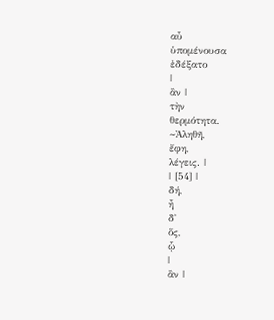αὖ
ὑπομένουσα
ἐδέξατο
|
ἂν |
τὴν
θερμότητα.
~Ἀληθῆ,
ἔφη,
λέγεις. |
| [54] |
δή,
ἦ
δ᾽
ὅς,
ᾧ
|
ἂν |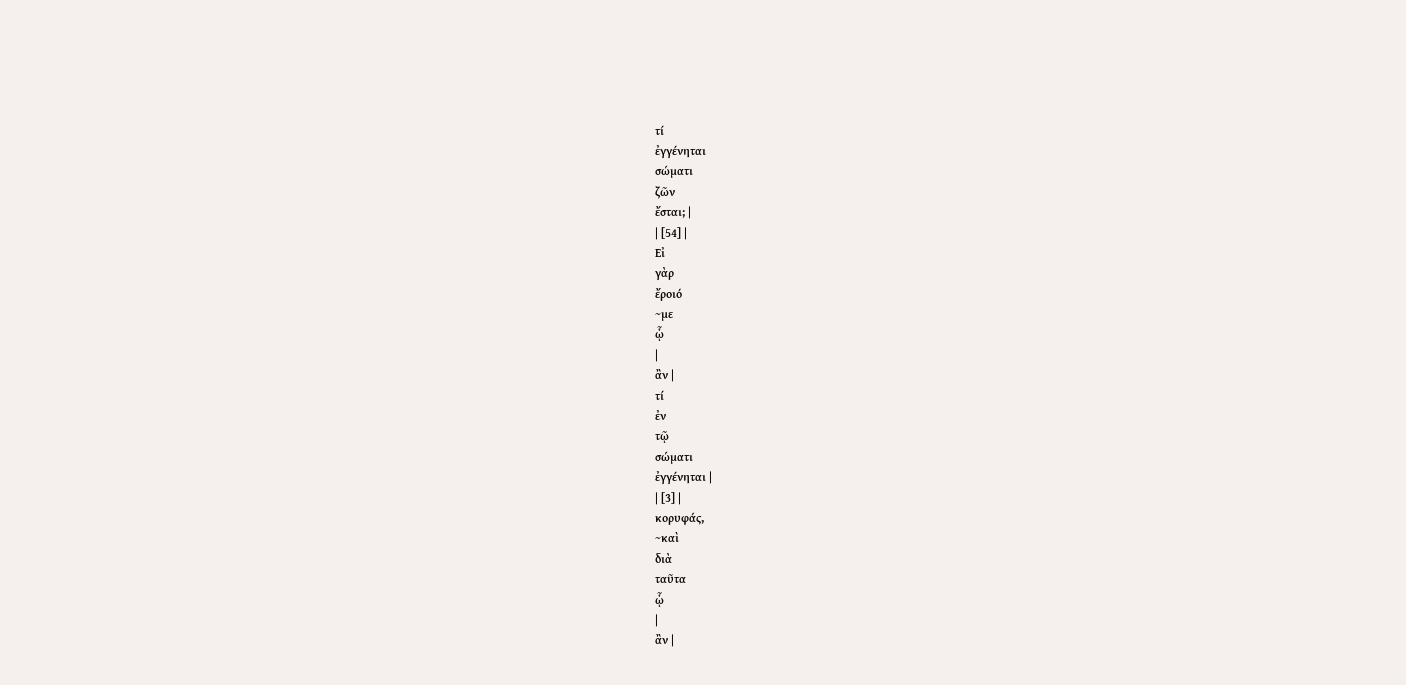τί
ἐγγένηται
σώματι
ζῶν
ἔσται; |
| [54] |
Εἰ
γὰρ
ἔροιό
~με
ᾧ
|
ἂν |
τί
ἐν
τῷ
σώματι
ἐγγένηται |
| [3] |
κορυφάς,
~καὶ
διὰ
ταῦτα
ᾧ
|
ἂν |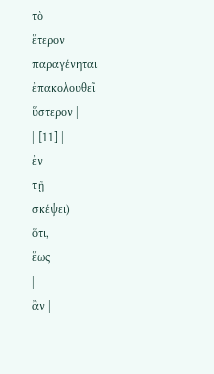τὸ
ἕτερον
παραγένηται
ἐπακολουθεῖ
ὕστερον |
| [11] |
ἐν
τῇ
σκέψει)
ὅτι,
ἕως
|
ἂν |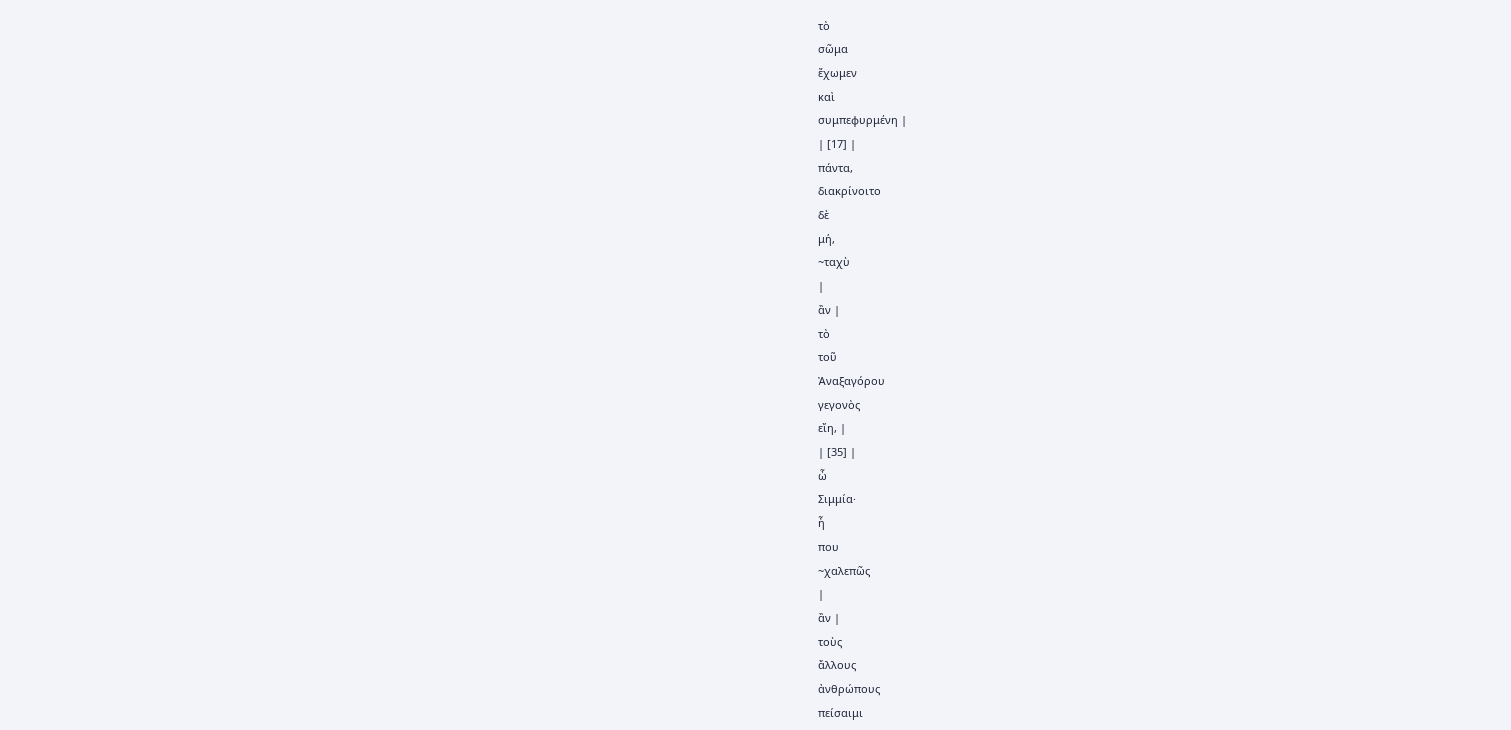τὸ
σῶμα
ἔχωμεν
καὶ
συμπεφυρμένη |
| [17] |
πάντα,
διακρίνοιτο
δὲ
μή,
~ταχὺ
|
ἂν |
τὸ
τοῦ
Ἀναξαγόρου
γεγονὸς
εἴη, |
| [35] |
ὦ
Σιμμία·
ἦ
που
~χαλεπῶς
|
ἂν |
τοὺς
ἄλλους
ἀνθρώπους
πείσαιμι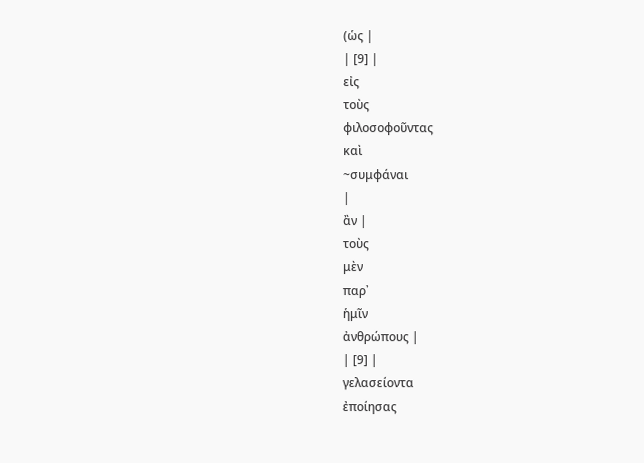(ὡς |
| [9] |
εἰς
τοὺς
φιλοσοφοῦντας
καὶ
~συμφάναι
|
ἂν |
τοὺς
μὲν
παρ᾽
ἡμῖν
ἀνθρώπους |
| [9] |
γελασείοντα
ἐποίησας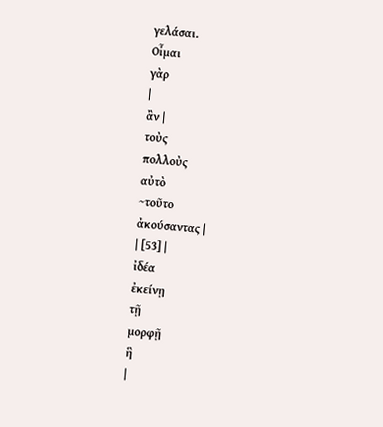γελάσαι.
Οἶμαι
γὰρ
|
ἂν |
τοὺς
πολλοὺς
αὐτὸ
~τοῦτο
ἀκούσαντας |
| [53] |
ἰδέα
ἐκείνῃ
τῇ
μορφῇ
ἣ
|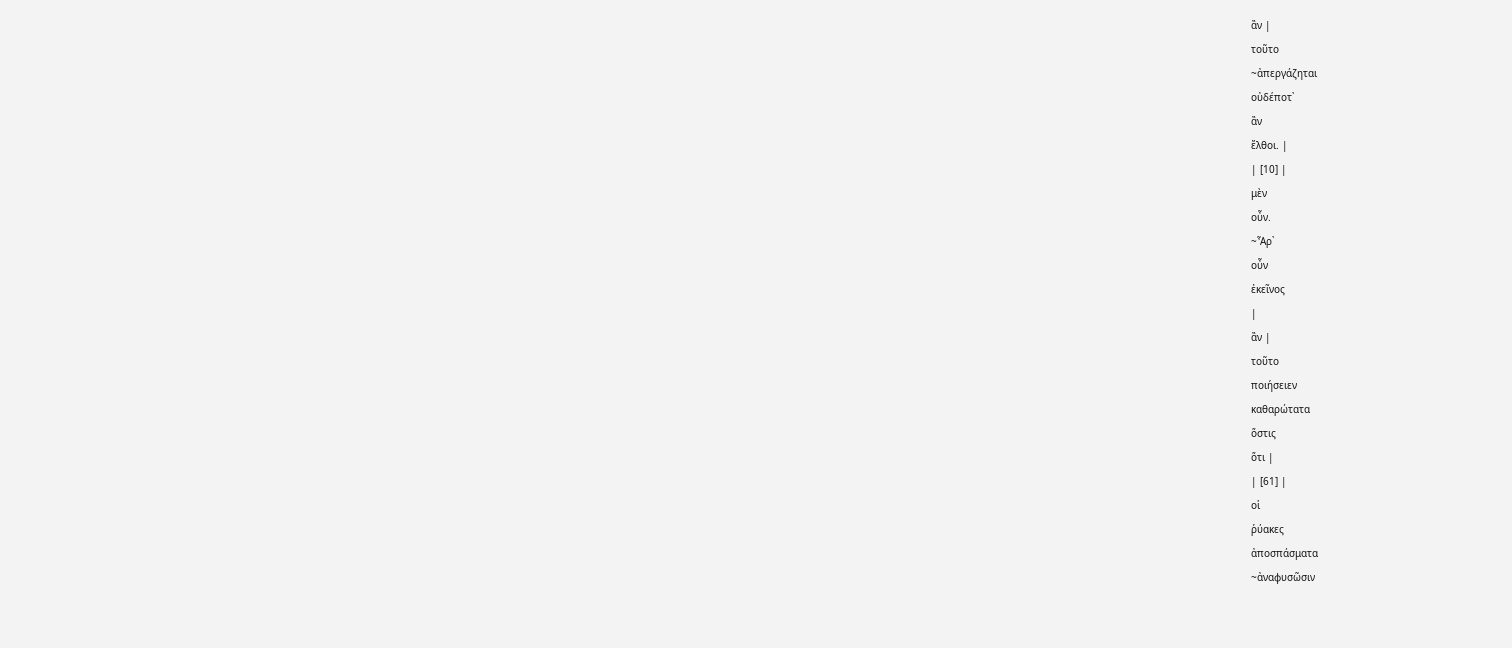ἂν |
τοῦτο
~ἀπεργάζηται
οὐδέποτ᾽
ἂν
ἔλθοι. |
| [10] |
μὲν
οὖν.
~Ἆρ᾽
οὖν
ἐκεῖνος
|
ἂν |
τοῦτο
ποιήσειεν
καθαρώτατα
ὅστις
ὅτι |
| [61] |
οἱ
ῥύακες
ἀποσπάσματα
~ἀναφυσῶσιν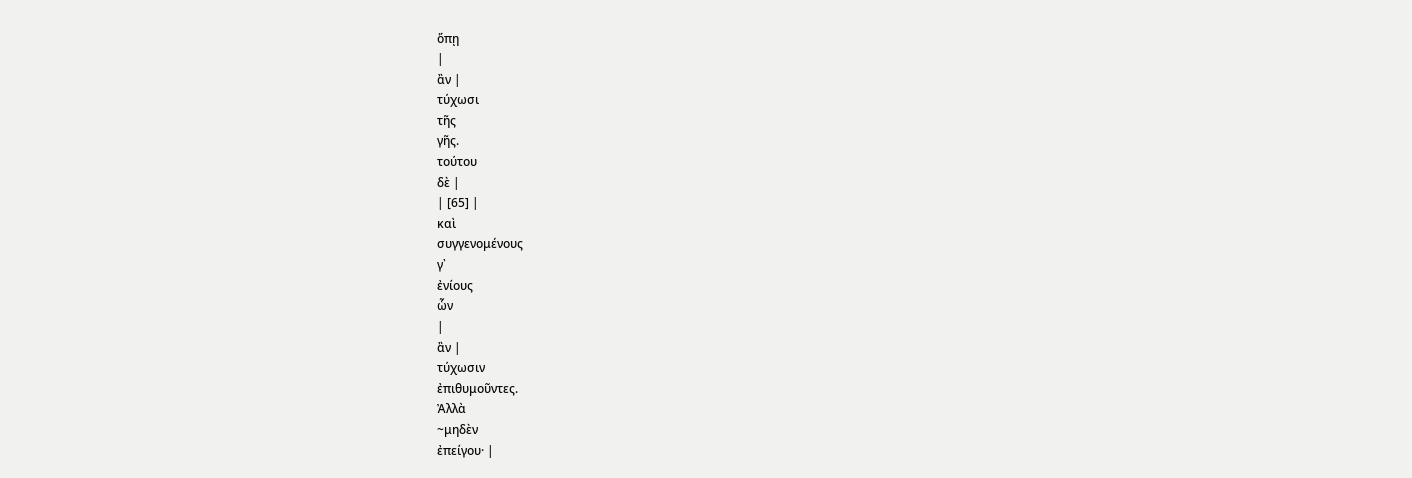ὅπῃ
|
ἂν |
τύχωσι
τῆς
γῆς.
τούτου
δὲ |
| [65] |
καὶ
συγγενομένους
γ᾽
ἐνίους
ὧν
|
ἂν |
τύχωσιν
ἐπιθυμοῦντες.
Ἀλλὰ
~μηδὲν
ἐπείγου· |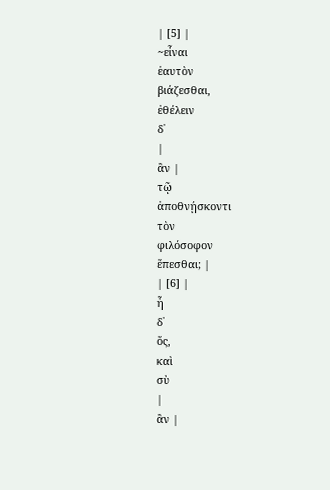| [5] |
~εἶναι
ἑαυτὸν
βιάζεσθαι,
ἐθέλειν
δ᾽
|
ἂν |
τῷ
ἀποθνῄσκοντι
τὸν
φιλόσοφον
ἕπεσθαι; |
| [6] |
ἦ
δ᾽
ὅς,
καὶ
σὺ
|
ἂν |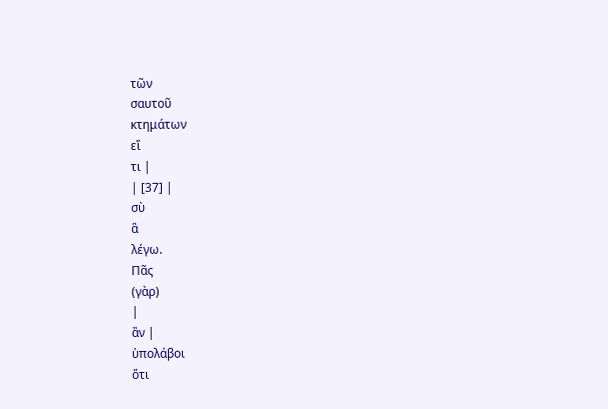τῶν
σαυτοῦ
κτημάτων
εἴ
τι |
| [37] |
σὺ
ἃ
λέγω.
Πᾶς
(γὰρ)
|
ἂν |
ὑπολάβοι
ὅτι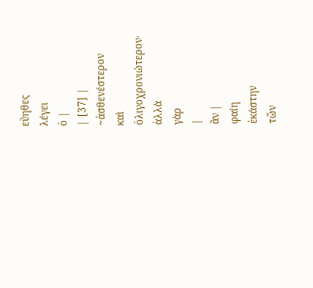εὔηθες
λέγει
ὁ |
| [37] |
~ἀσθενέστερον
καὶ
ὀλιγοχρονιώτερον·
ἀλλὰ
γὰρ
|
ἂν |
φαίη
ἑκάστην
τῶν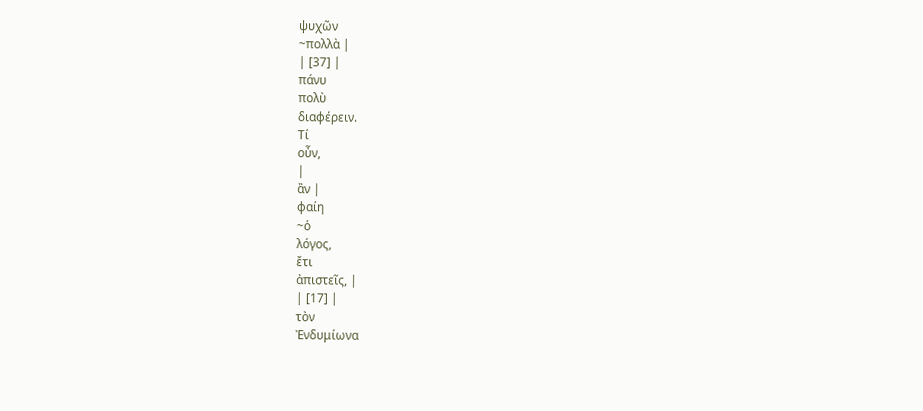ψυχῶν
~πολλὰ |
| [37] |
πάνυ
πολὺ
διαφέρειν.
Τί
οὖν,
|
ἂν |
φαίη
~ὁ
λόγος,
ἔτι
ἀπιστεῖς, |
| [17] |
τὸν
Ἐνδυμίωνα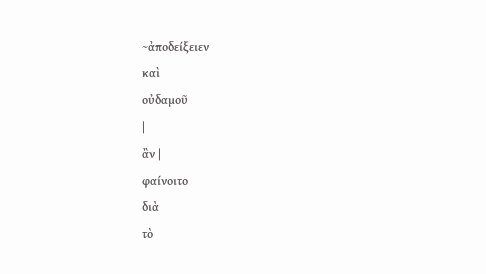~ἀποδείξειεν
καὶ
οὐδαμοῦ
|
ἂν |
φαίνοιτο
διὰ
τὸ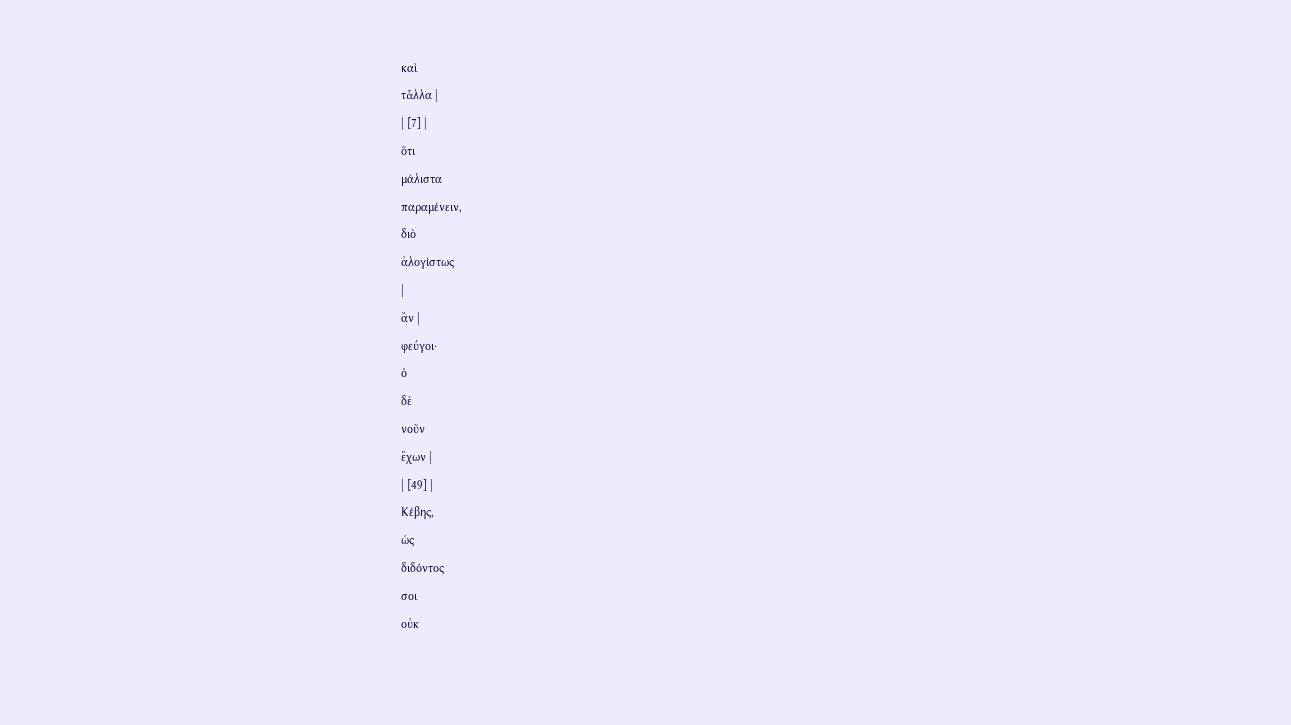καὶ
τἆλλα |
| [7] |
ὅτι
μάλιστα
παραμένειν,
διὸ
ἀλογίστως
|
ἂν |
φεύγοι·
ὁ
δὲ
νοῦν
ἔχων |
| [49] |
Κέβης,
ὡς
διδόντος
σοι
οὐκ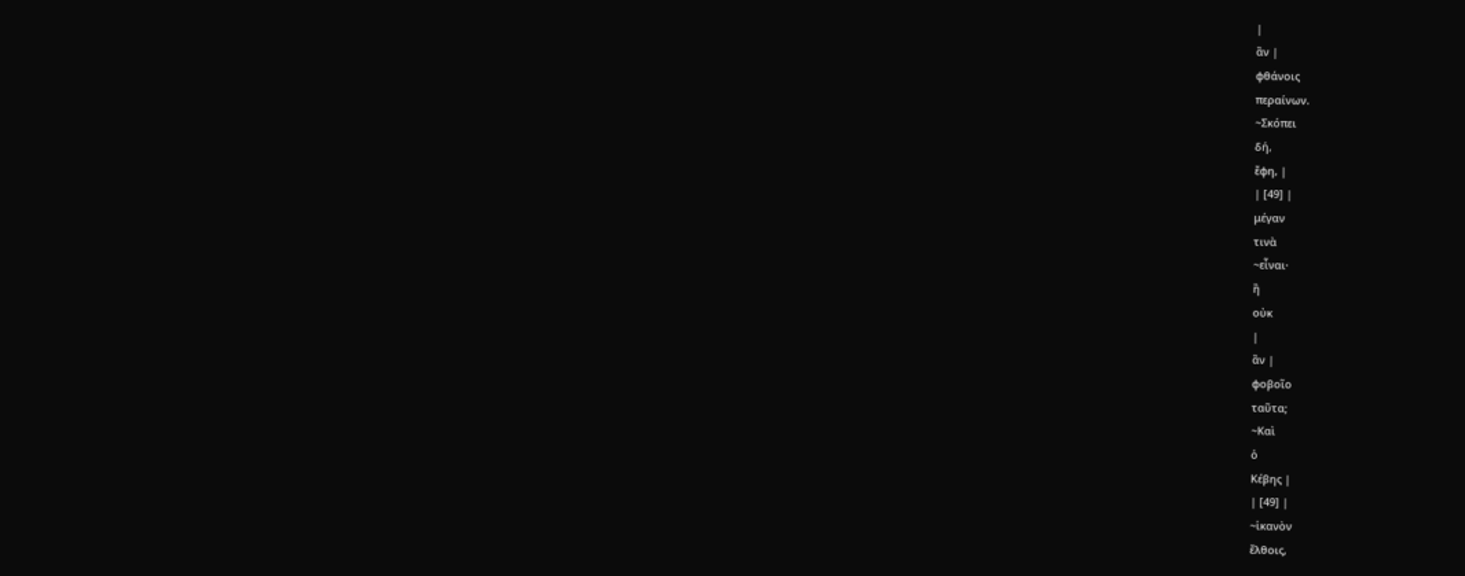|
ἂν |
φθάνοις
περαίνων.
~Σκόπει
δή,
ἔφη, |
| [49] |
μέγαν
τινὰ
~εἶναι·
ἢ
οὐκ
|
ἂν |
φοβοῖο
ταῦτα;
~Καὶ
ὁ
Κέβης |
| [49] |
~ἱκανὸν
ἔλθοις,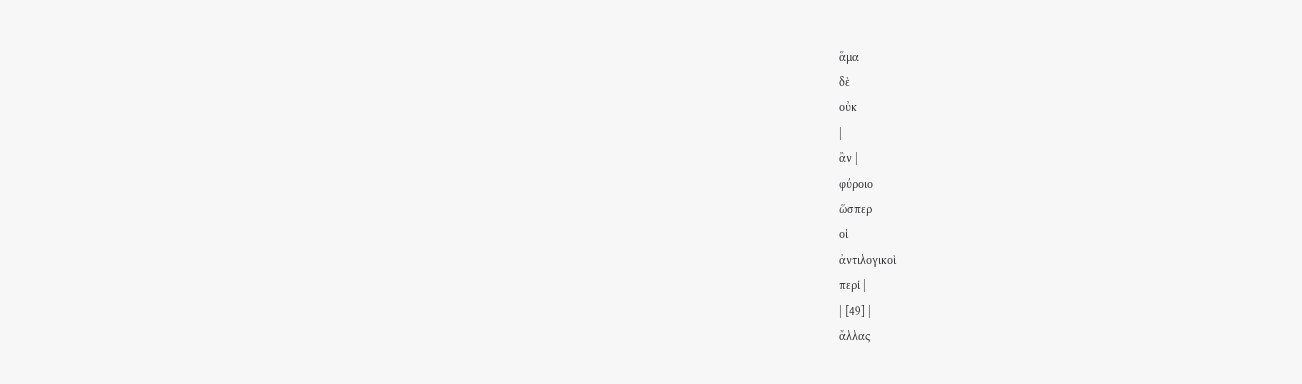ἅμα
δὲ
οὐκ
|
ἂν |
φύροιο
ὥσπερ
οἱ
ἀντιλογικοὶ
περί |
| [49] |
ἄλλας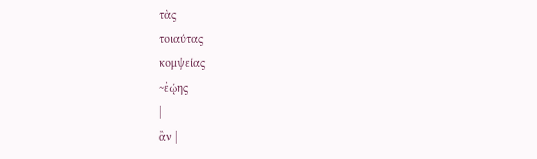τὰς
τοιαύτας
κομψείας
~ἐῴης
|
ἂν |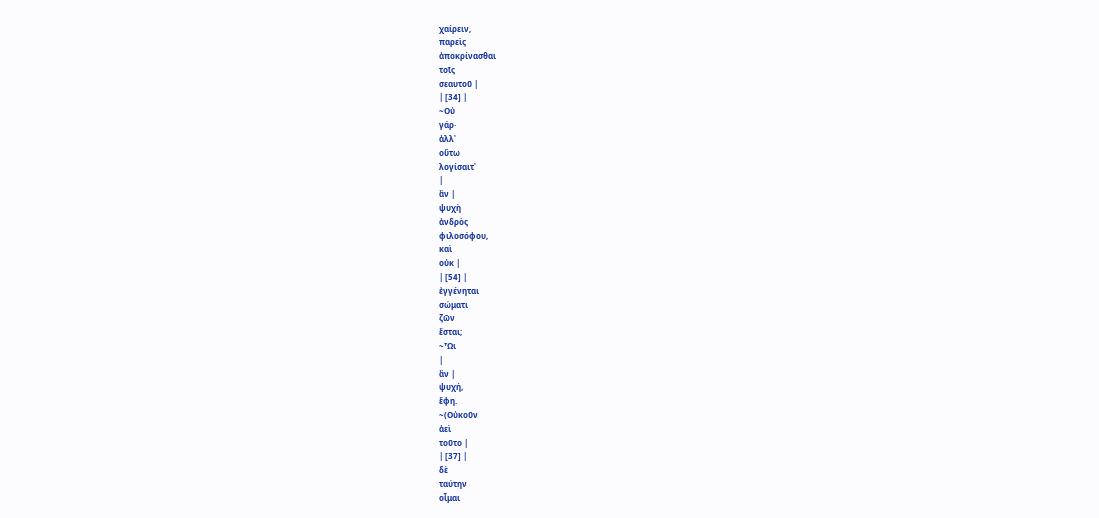χαίρειν,
παρεὶς
ἀποκρίνασθαι
τοῖς
σεαυτοῦ |
| [34] |
~Οὐ
γάρ·
ἀλλ᾽
οὕτω
λογίσαιτ᾽
|
ἂν |
ψυχὴ
ἀνδρὸς
φιλοσόφου,
καὶ
οὐκ |
| [54] |
ἐγγένηται
σώματι
ζῶν
ἔσται;
~Ὧι
|
ἂν |
ψυχή,
ἔφη.
~(Οὐκοῦν
ἀεὶ
τοῦτο |
| [37] |
δὲ
ταύτην
οἶμαι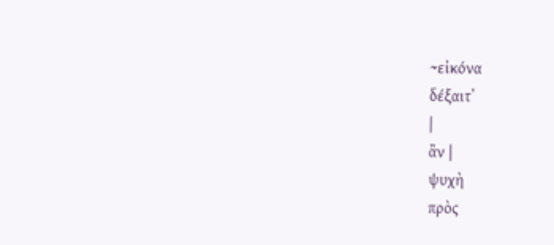~εἰκόνα
δέξαιτ᾽
|
ἂν |
ψυχὴ
πρὸς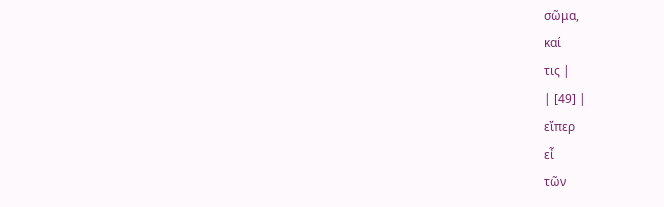σῶμα,
καί
τις |
| [49] |
εἴπερ
εἶ
τῶν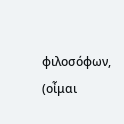φιλοσόφων,
(οἶμαι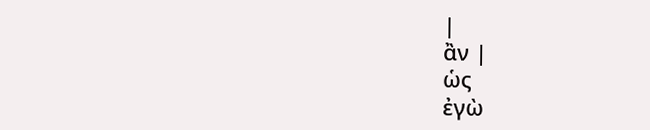|
ἂν |
ὡς
ἐγὼ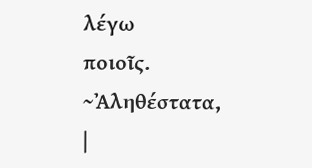λέγω
ποιοῖς.
~Ἀληθέστατα, |